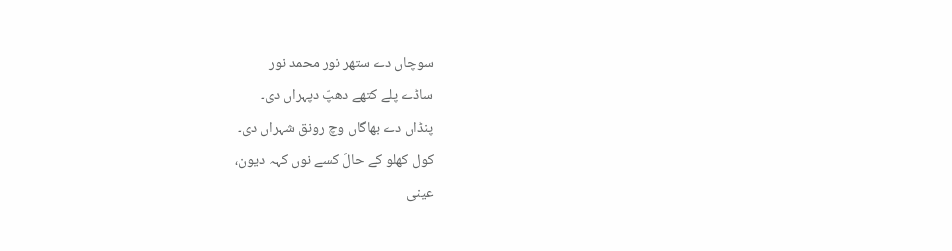سوچاں دے ستھر نور محمد نور
ساڈے پلے کتھے دھپّ دپہراں دی۔
پنڈاں دے بھاگاں وچ رونق شہراں دی۔
کول کھلو کے حالَ کسے نوں کہہ دیون،
عینی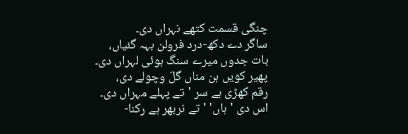چنگی قسمت کتھے نہراں دی۔
ساگر دے دکھ-درد فرولن بہہ گئیاں،
بات جدوں میرے سنگ ہوئی لہراں دی۔
پھیر کویں ہن مناں گلّ وچولے دی،
رقم کھڑی ہے سر 'تے پہلے مہراں دی۔
اس دی 'ہاں' 'تے نربھر ہے رکنا-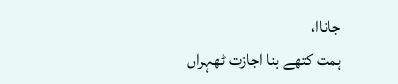جاناا،
ہمت کتھے بنا اجازت ٹھہراں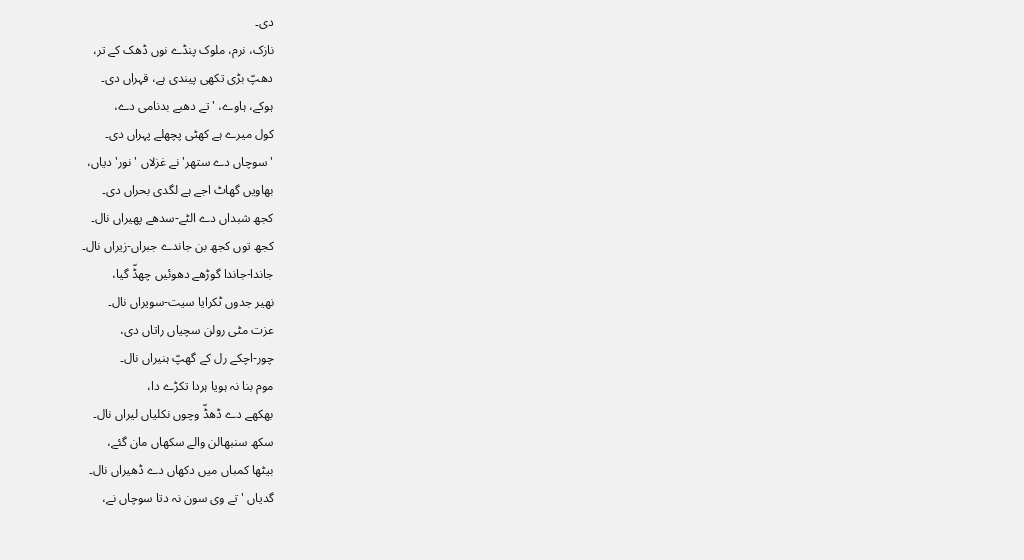دی۔
نازک، نرم، ملوک پنڈے نوں ڈھک کے تر،
دھپّ بڑی تکھی پیندی ہے، قہراں دی۔
ہوکے، ہاوے، 'تے دھبے بدنامی دے،
کول میرے ہے کھٹی پچھلے پہراں دی۔
'سوچاں دے ستھر' نے غزلاں 'نور' دیاں،
بھاویں گھاٹ اجے ہے لگدی بحراں دی۔
کجھ شبداں دے الٹے-سدھے پھیراں نال۔
کجھ توں کجھ بن جاندے جبراں-زیراں نال۔
جاندا-جاندا گوڑھے دھوئیں چھڈّ گیا،
نھیر جدوں ٹکرایا سیت-سویراں نال۔
عزت مٹی رولن سچیاں راتاں دی،
چور-اچکے رل کے گھپّ ہنیراں نال۔
موم بنا نہ ہویا ہردا تکڑے دا،
بھکھے دے ڈھڈّ وچوں نکلیاں لیراں نال۔
سکھ سنبھالن والے سکھاں مان گئے،
بیٹھا کمباں میں دکھاں دے ڈھیراں نال۔
گدیاں 'تے وی سون نہ دتا سوچاں نے،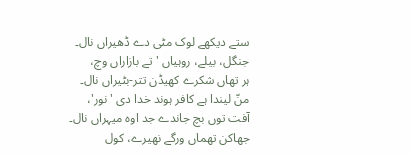ستے دیکھے لوک مٹی دے ڈھیراں نال۔
جنگل، بیلے، روہیاں 'تے بازاراں وچ،
ہر تھاں شکرے کھیڈن تتر-بٹیراں نال۔
منّ لیندا ہے کافر ہوند خدا دی 'نور'،
آفت توں بچ جاندے جد اوہ میہراں نال۔
جھاکن تھماں ورگے نھیرے، کول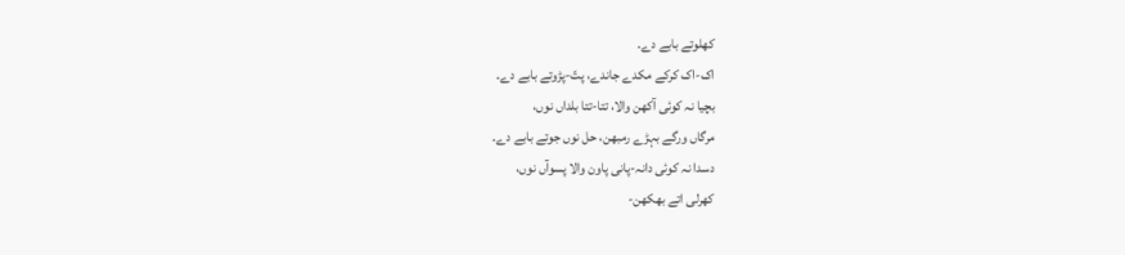کھلوتے بابے دے۔
اک-اک کرکے مکدے جاندے، پتّ-پڑوتے بابے دے۔
بچیا نہ کوئی آکھن والا، تتا-تتا بلداں نوں،
مرگاں ورگے بہڑے رمبھن، حل نوں جوتے بابے دے۔
دسدا نہ کوئی دانہ-پانی پاون والا پسوآں نوں،
کھرلی اتے بھکھن-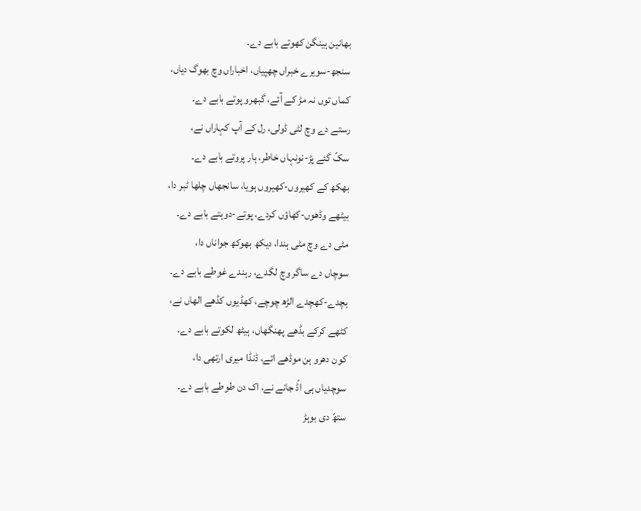بھانین ہینگن کھوتے بابے دے۔
سنجھ-سویرے خبراں چھپیاں، اخباراں وچ بھوگ دیاں،
کماں توں نہ مڑ کے آئے، گبھرو پوتے بابے دے۔
رستے دے وچ لٹی ڈولی، رل کے آپ کہاراں نے،
سکّ گئے پڑ-نونہاں خاطر، ہار پروتے بابے دے۔
بھکھ کے کھیروں-کھیروں ہویا، سانجھاں چلھا ٹبر دا،
بیٹھے وڈھوں-کھاؤں کردے، پوتے-دوہتے بابے دے۔
مٹی دے وچ مٹی ہندا، دیکھ بھوکھ جواناں دا،
سوچاں دے ساگر وچ لگدے، رہندے غوطے بابے دے۔
بچدے-کھچدے الڑھ چوچے، کھڈیوں کڈھے الھاں نے،
کٹھے کرکے بڈھے پھنگھاں، ہیٹھ لکوتے بابے دے۔
کون دھرو ہن موڈھے اتے، ڈنڈا میری ارتھی دا،
سوچدیاں ہی اڈّ جانے نے، اک دن طوطے بابے دے۔
ستھّ دی بوہڑ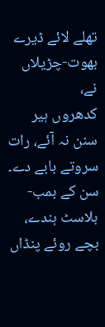تھلے لائے ڈیرے بھوت-چڑیلاں نے،
کدھروں ہیر سنن نہ آئے، رات سروتے بابے دے۔
سن کے بمب-بلاسٹ ہندے، بچے روئے پنڈاں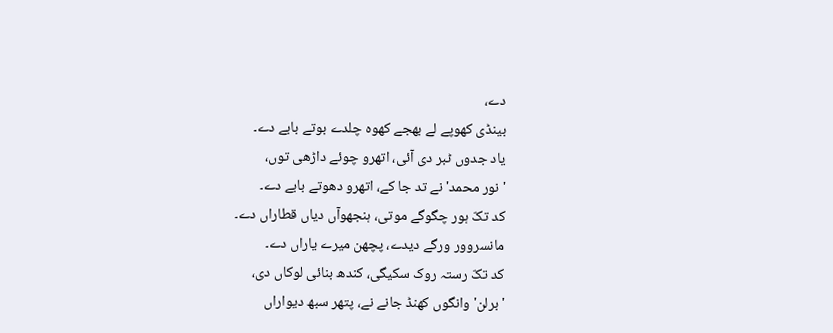دے،
بینڈی کھوپے لے بھجے کھوہ چلدے بوتے بابے دے۔
یاد جدوں ٹبر دی آئی، اتھرو چوئے داڑھی توں،
'نور محمد' نے تد جا کے، اتھرو دھوتے بابے دے۔
کد تکّ ہور چگوگے موتی، ہنجھوآں دیاں قطاراں دے۔
مانسروور ورگے دیدے، پچھن میرے یاراں دے۔
کد تکّ رستہ روک سکیگی، کندھ بنائی لوکاں دی،
'برلن' وانگوں کھنڈ جانے نے، پتھر سبھ دیواراں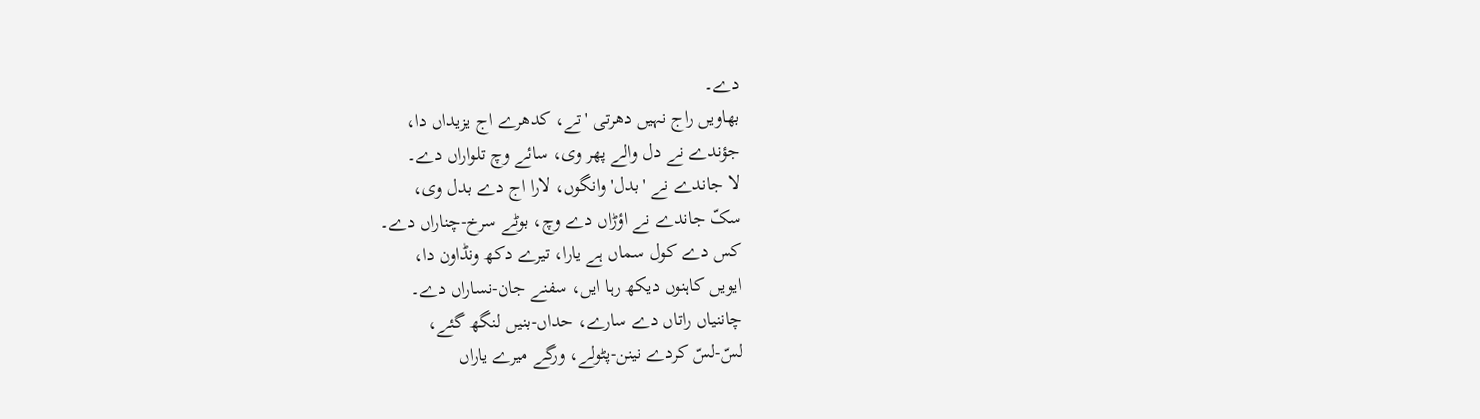دے۔
بھاویں راج نہیں دھرتی 'تے، کدھرے اج یزیداں دا،
جؤندے نے دل والے پھر وی، سائے وچ تلواراں دے۔
لا جاندے نے 'بدل' وانگوں، لارا اج دے بدل وی،
سکّ جاندے نے اؤڑاں دے وچ، بوٹے سرخ-چناراں دے۔
کس دے کول سماں ہے یارا، تیرے دکھ ونڈاون دا،
ایویں کاہنوں دیکھ رہا ایں، سفنے جان-نساراں دے۔
چاننیاں راتاں دے سارے، حداں-بنیں لنگھ گئے،
لسّ-لسّ کردے نینن-پٹولے، ورگے میرے یاراں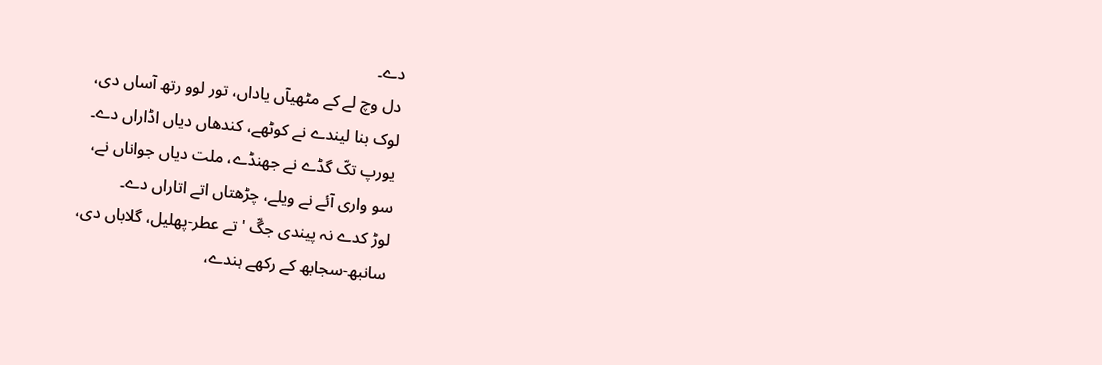دے۔
دل وچ لے کے مٹھیآں یاداں، تور لوو رتھ آساں دی،
لوک بنا لیندے نے کوٹھے، کندھاں دیاں اڈاراں دے۔
یورپ تکّ گڈے نے جھنڈے، ملت دیاں جواناں نے،
سو واری آئے نے ویلے، چڑھتاں اتے اتاراں دے۔
لوڑ کدے نہ پیندی جگّ 'تے عطر-پھلیل، گلاباں دی،
سانبھ-سجابھ کے رکھے ہندے،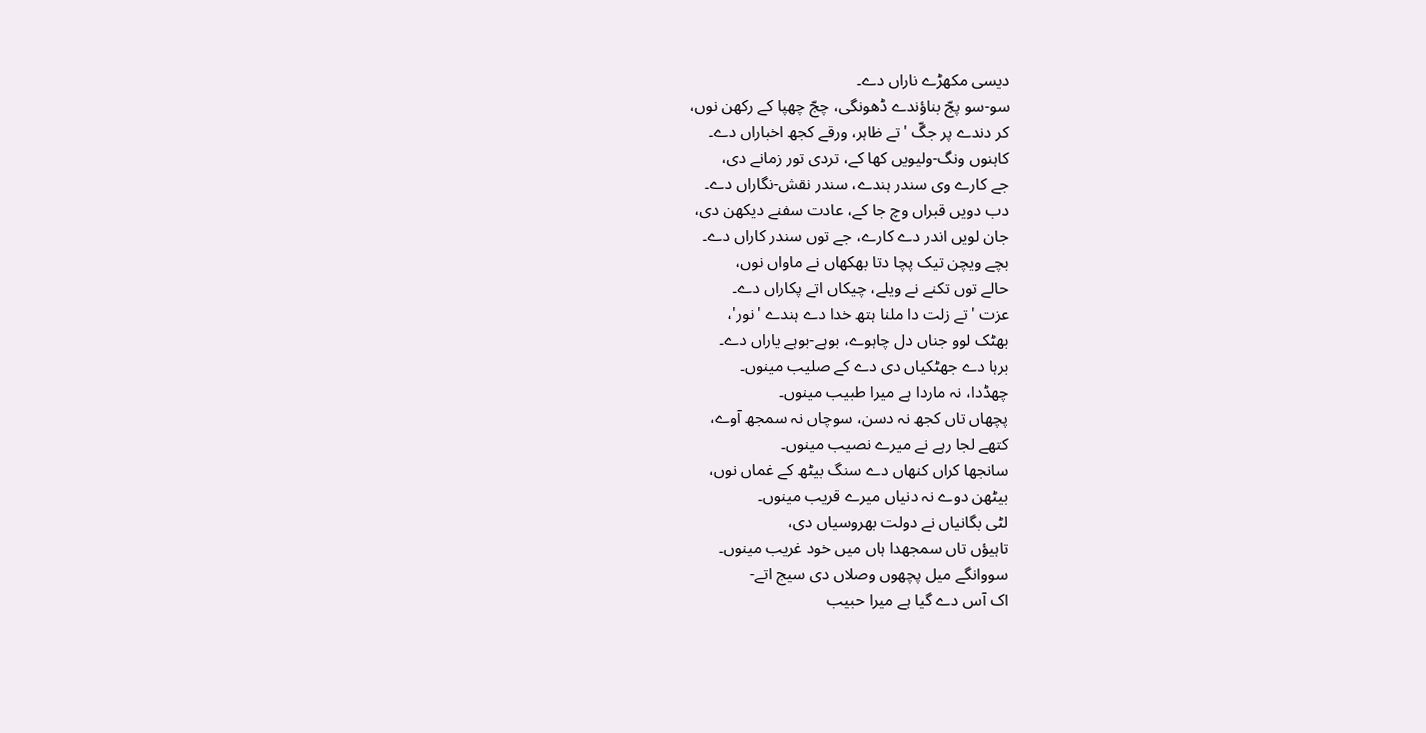دیسی مکھڑے ناراں دے۔
سو-سو پجّ بناؤندے ڈھونگی، چجّ چھپا کے رکھن نوں،
کر دندے پر جگّ 'تے ظاہر، ورقے کجھ اخباراں دے۔
کاہنوں ونگ-ولیویں کھا کے، تردی تور زمانے دی،
جے کارے وی سندر ہندے، سندر نقش-نگاراں دے۔
دب دویں قبراں وچ جا کے، عادت سفنے دیکھن دی،
جان لویں اندر دے کارے، جے توں سندر کاراں دے۔
بچے ویچن تیک پچا دتا بھکھاں نے ماواں نوں،
حالے توں تکنے نے ویلے، چیکاں اتے پکاراں دے۔
عزت 'تے زلت دا ملنا ہتھ خدا دے ہندے 'نور'،
بھٹک لوو جناں دل چاہوے، بوہے-بوہے یاراں دے۔
برہا دے جھٹکیاں دی دے کے صلیب مینوں۔
چھڈدا، نہ ماردا ہے میرا طبیب مینوں۔
پچھاں تاں کجھ نہ دسن، سوچاں نہ سمجھ آوے،
کتھے لجا رہے نے میرے نصیب مینوں۔
سانجھا کراں کنھاں دے سنگ بیٹھ کے غماں نوں،
بیٹھن دوے نہ دنیاں میرے قریب مینوں۔
لٹی بگانیاں نے دولت بھروسیاں دی،
تاہیؤں تاں سمجھدا ہاں میں خود غریب مینوں۔
سووانگے میل پچھوں وصلاں دی سیج اتے-
اک آس دے گیا ہے میرا حبیب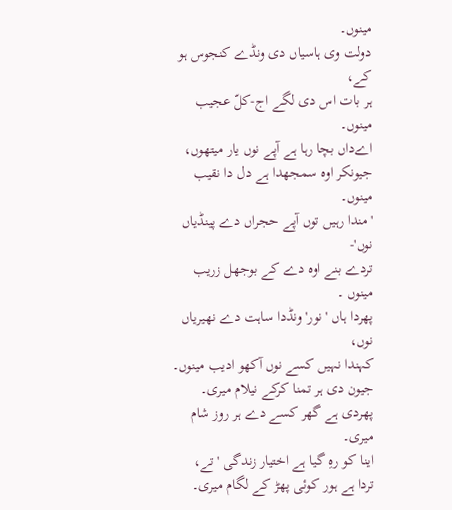مینوں۔
دولت وی ہاسیاں دی ونڈے کنجوس ہو کے،
ہر بات اس دی لگے اج-کلّ عجیب مینوں۔
اےداں بچا رہا ہے آپے نوں یار میتھوں،
جیونکر اوہ سمجھدا ہے دل دا نقیب مینوں۔
'مندا رہیں توں آپے حجراں دے پینڈیاں نوں'-
تردے بنے اوہ دے کے بوجھل زریب مینوں ۔
پھردا ہاں 'نور' ونڈدا ساہت دے نھیریاں نوں،
کہندا نہیں کسے نوں آکھو ادیب مینوں۔
جیون دی ہر تمنا کرکے نیلام میری۔
پھردی ہے گھر کسے دے ہر روز شام میری۔
اینا کو رہِ گیا ہے اختیار زندگی 'تے،
تردا ہے ہور کوئی پھڑ کے لگام میری۔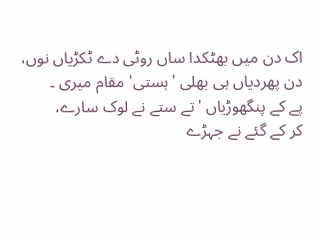اک دن میں بھٹکدا ساں روٹی دے ٹکڑیاں نوں،
دن پھردیاں ہی بھلی 'ہستی' مقام میری ۔
پے کے پنگھوڑیاں 'تے ستے نے لوک سارے،
کر کے گئے نے جہڑے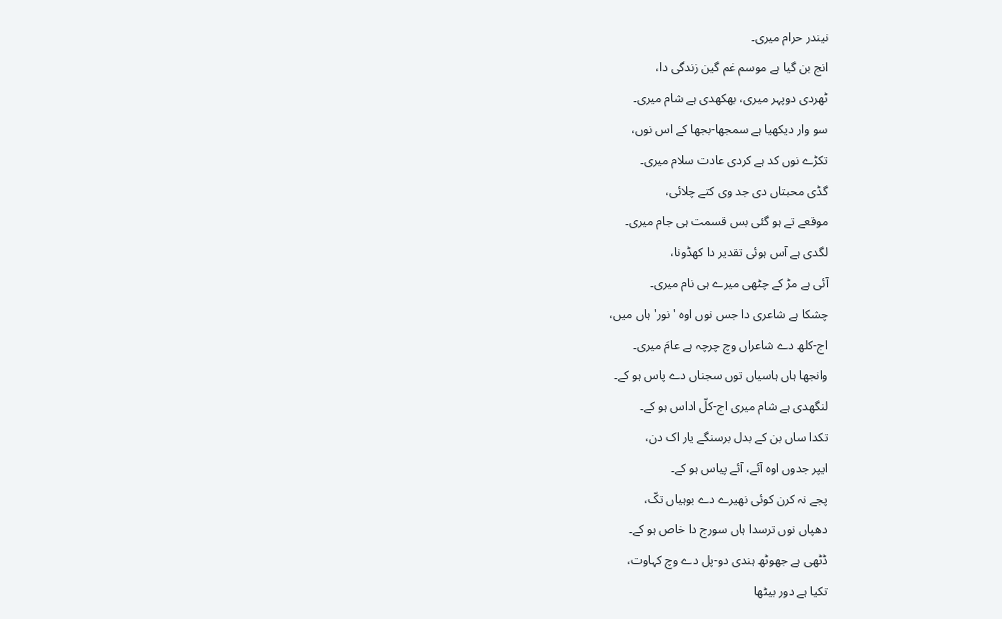نیندر حرام میری۔
انج بن گیا ہے موسم غم گین زندگی دا،
ٹھردی دوپہر میری، بھکھدی ہے شام میری۔
سو وار دیکھیا ہے سمجھا-بجھا کے اس نوں،
تکڑے نوں کد ہے کردی عادت سلام میری۔
گڈی محبتاں دی جد وی کتے چلائی،
موقعے تے ہو گئی بس قسمت ہی جام میری۔
لگدی ہے آس ہوئی تقدیر دا کھڈونا،
آئی ہے مڑ کے چٹھی میرے ہی نام میری۔
چشکا ہے شاعری دا جس نوں اوہ 'نور' ہاں میں،
اج-کلھ دے شاعراں وچ چرچہ ہے عامَ میری۔
وانجھا ہاں ہاسیاں توں سجناں دے پاس ہو کے۔
لنگھدی ہے شام میری اج-کلّ اداس ہو کے۔
تکدا ساں بن کے بدل برسنگے یار اک دن،
ایپر جدوں اوہ آئے، آئے پیاس ہو کے۔
پجے نہ کرن کوئی نھیرے دے بوہیاں تکّ،
دھپاں نوں ترسدا ہاں سورج دا خاص ہو کے۔
ڈٹھی ہے جھوٹھ ہندی دو-پل دے وچ کہاوت،
تکیا ہے دور بیٹھا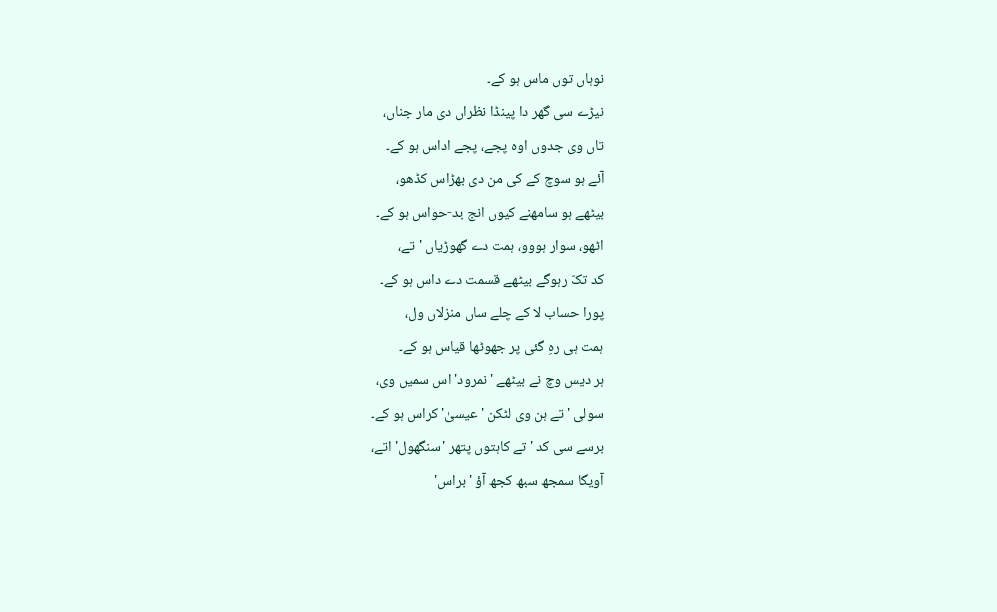نوہاں توں ماس ہو کے۔
نیڑے سی گھر دا پینڈا نظراں دی مار جناں،
تاں وی جدوں اوہ پجے، پجے اداس ہو کے۔
آئے ہو سوچ کے کی من دی بھڑاس کڈھو،
بیٹھے ہو سامھنے کیوں انج بد-حواس ہو کے۔
اٹھو، سوار ہووو، ہمت دے گھوڑیاں 'تے،
کد تکّ رہوگے بیٹھے قسمت دے داس ہو کے۔
پورا حساب لا کے چلے ساں منزلاں ول،
ہمت ہی رہِ گئی پر جھوٹھا قیاس ہو کے۔
ہر دیس وچ نے بیٹھے 'نمرود' اس سمیں وی،
سولی 'تے ہن وی لٹکن 'عیسیٰ' کراس ہو کے۔
برسے سی کد 'تے کاہتوں پتھر 'سنگھول' اتے،
آویگا سمجھ سبھ کجھ آؤ 'براس'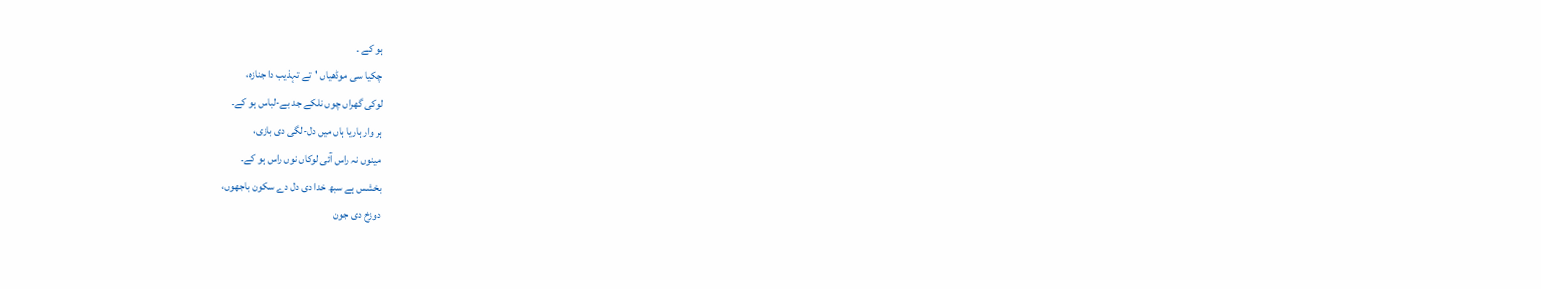ہو کے ۔
چکیا سی موڈھیاں 'تے تہذیب دا جنازہ،
لوکی گھراں چوں نلکے جد بے-لباس ہو کے۔
ہر وار ہاریا ہاں میں دل-لگی دی بازی،
مینوں نہ راس آئی لوکاں نوں راس ہو کے۔
بخشس ہے سبھ خدا دی دل دے سکون باجھوں،
دوزخ دی جون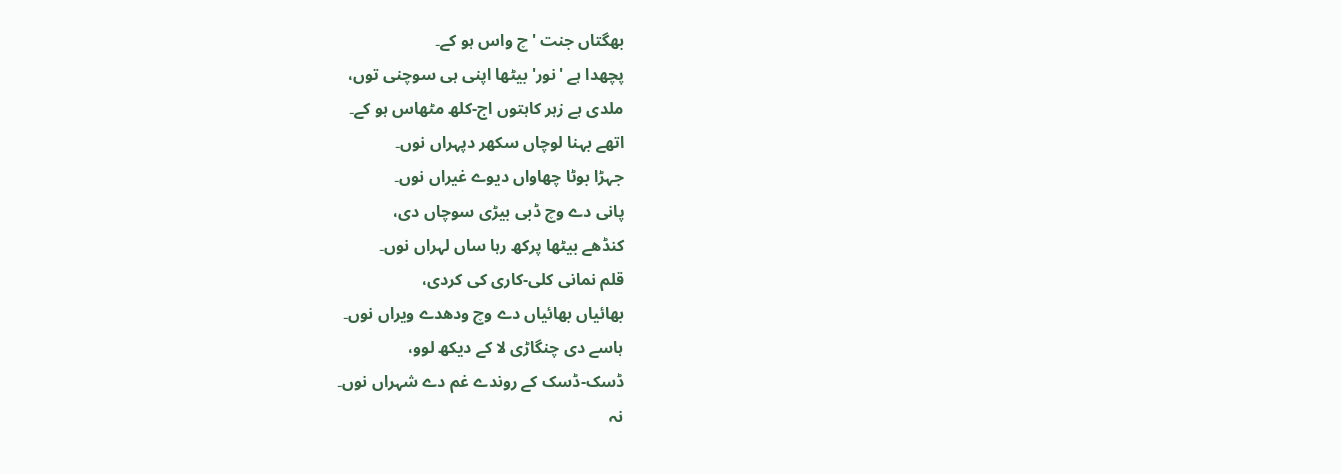بھگتاں جنت 'چ واس ہو کے۔
پچھدا ہے 'نور' بیٹھا اپنی ہی سوچنی توں،
ملدی ہے زہر کاہتوں اج-کلھ مٹھاس ہو کے۔
اتھے بہنا لوچاں سکھر دپہراں نوں۔
جہڑا بوٹا چھاواں دیوے غیراں نوں۔
پانی دے وچ ڈبی بیڑی سوچاں دی،
کنڈھے بیٹھا پرکھ رہا ساں لہراں نوں۔
قلم نمانی کلی-کاری کی کردی،
بھائیاں بھائیاں دے وچ ودھدے ویراں نوں۔
ہاسے دی چنگاڑی لا کے دیکھ لوو،
ڈسک-ڈسک کے روندے غم دے شہراں نوں۔
نہ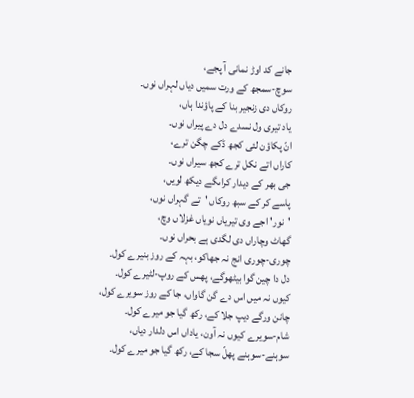جانے کد اوڑ نمانی آ پجے،
سوچ-سمجھ کے ورت سمیں دیاں لہراں نوں۔
روکاں دی زنجیر بنا کے پاؤندا ہاں،
یاد تیری ول نسدے دل دے پیراں نوں۔
انّ پکاؤن لئی کجھ ڈکے چگن ترے،
کاراں اتے نکل ترے کجھ سیراں نوں۔
جی بھر کے دیدار کراںگے دیکھ لویں،
پاسے کر کے سبھ روکاں 'تے گہراں نوں،
'نور' اجے وی تیریاں نویاں غزلاں وچ،
گھاٹ وچاراں دی لگدی ہے بحراں نوں۔
چوری-چوری انج نہ جھاکو، بہہ کے روز بنیرے کول۔
دل دا چین گوا بیٹھوگے، پھس کے روپ-لٹیرے کول۔
کیوں نہ میں اس دے گن گاواں، جا کے روز سویرے کول،
چانن ورگے دیپ جلا کے، رکھ گیا جو میرے کول۔
شام-سویرے کیوں نہ آون، یاداں اس دلدار دیاں،
سوہنے-سوہنے پھلّ سجا کے، رکھ گیا جو میرے کول۔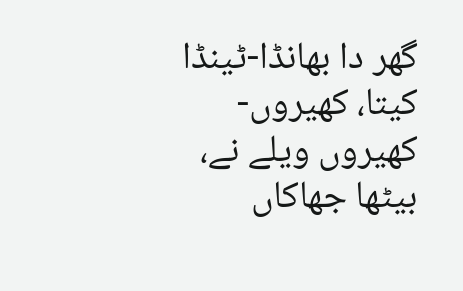گھر دا بھانڈا-ٹینڈا کیتا، کھیروں-کھیروں ویلے نے،
بیٹھا جھاکاں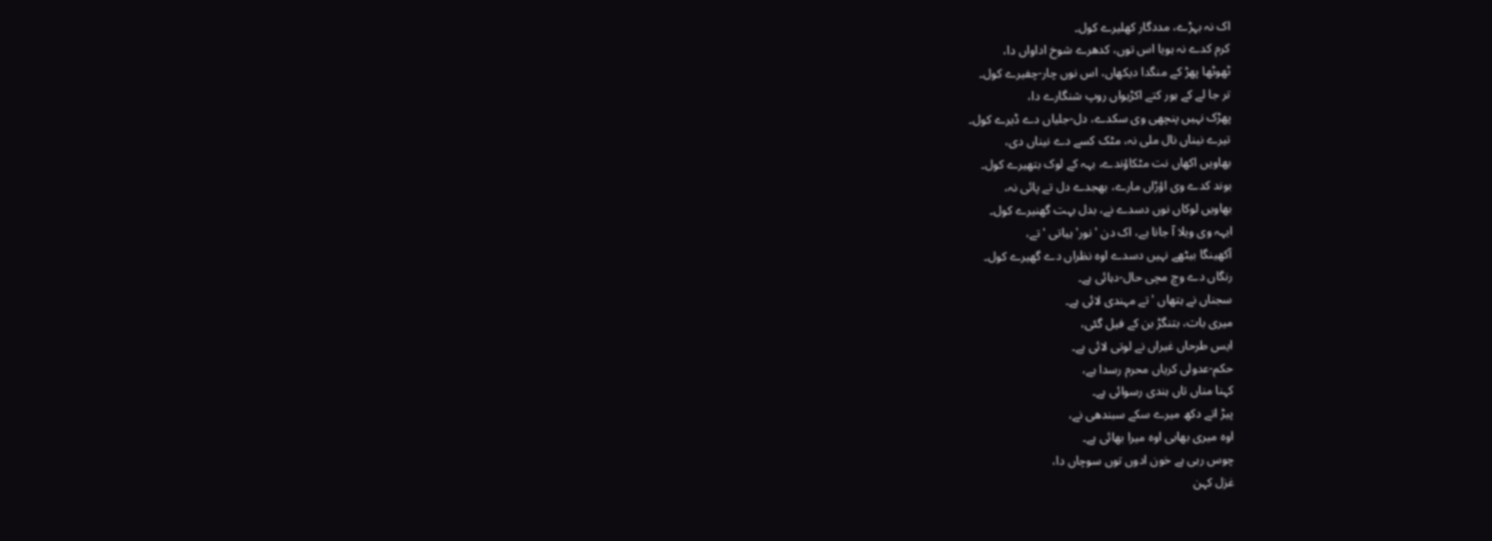اک نہ بہڑے، مددگار کھلیرے کول۔
کرم کدے نہ ہویا اس توں، کدھرے شوخ اداواں دا،
ٹھوٹھا پھڑ کے منگدا دیکھاں، اس نوں چار-چفیرے کول۔
تر جا لے کے ہور کتے اکڑیواں روپ شنگارے دا،
پھڑک نہیں پنچھی وی سکدے، دل-جلیاں دے ڈیرے کول۔
تیرے نیناں نال ملی نہ، مٹک کسے دے نیناں دی،
بھاویں اکھاں نت مٹکاؤندے، بہہ کے لوک بتھیرے کول۔
بوند کدے وی اؤڑاں مارے، بھجدے دل تے پائی نہ،
بھاویں لوکاں نوں دسدے نے، بدل بہت گھنیرے کول۔
ایہہ وی ویلا آ جانا ہے، اک دن 'نور' ہیاتی 'تے،
آکھینگا بیٹھے نہیں دسدے اوہ نظراں دے گھیرے کول۔
رنگاں دے وچ مچی حال-دہائی ہے۔
سجناں نے ہتھاں 'تے مہندی لائی ہے۔
میری بات، بتنگڑ بن کے فیل گئی،
ایس طرحاں غیراں نے لوتی لائی ہے۔
حکم-عدولی کریاں محرم رسدا ہے،
کہنا مناں تاں ہندی رسوائی ہے۔
پیڑ اتے دکھ میرے سکے سبندھی نے،
اوہ میری بھابی اوہ میرا بھائی ہے۔
چوس رہی ہے خون ادوں توں سوچاں دا،
غزل کہن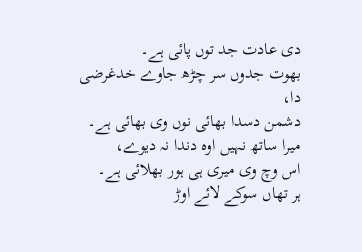دی عادت جد توں پائی ہے۔
بھوت جدوں سر چڑھ جاوے خدغرضی دا،
دشمن دسدا بھائی نوں وی بھائی ہے۔
میرا ساتھ نہیں اوہ دندا نہ دیوے،
اس وچ وی میری ہی ہور بھلائی ہے۔
ہر تھاں سوکے لائے اوڑ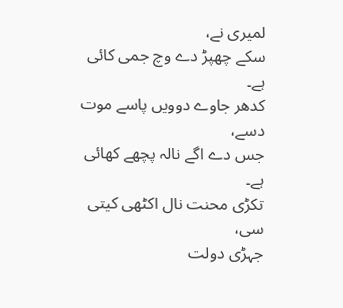لمیری نے،
سکے چھپڑ دے وچ جمی کائی ہے۔
کدھر جاوے دوویں پاسے موت دسے،
جس دے اگے نالہ پچھے کھائی ہے۔
تکڑی محنت نال اکٹھی کیتی سی،
جہڑی دولت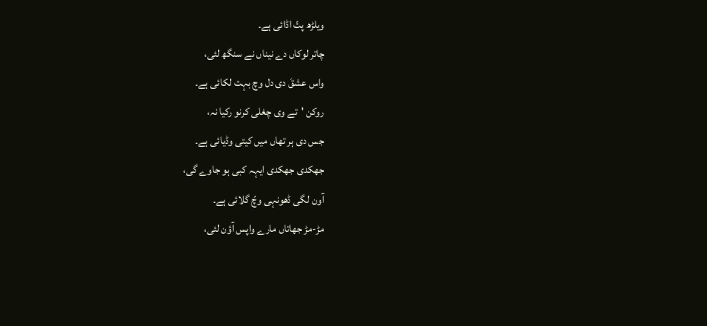ویلڑھ پتّ اڈائی ہے۔
چاتر لوکاں دے نیناں نے سنگھ لئی،
واس عشقَ دی دل وچ بہت لکائی ہے۔
روکن 'تے وی چغلی کرنو رکیا نہ،
جس دی ہر تھاں میں کیتی وڈیائی ہے۔
جھکدی جھکدی ایہہ کبی ہو جاوے گی،
آون لگی ڈھونہی وچّ گلائی ہے۔
مڑ-مڑ جھاتاں مارے واپس آؤن لئی،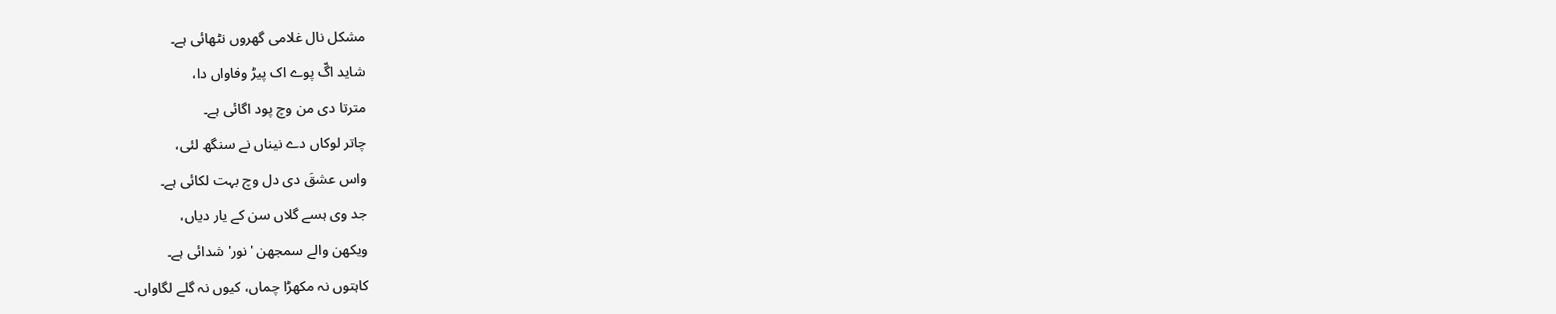مشکل نال غلامی گھروں نٹھائی ہے۔
شاید اگّ پوے اک پیڑ وفاواں دا،
مترتا دی من وچ پود اگائی ہے۔
چاتر لوکاں دے نیناں نے سنگھ لئی،
واس عشقَ دی دل وچ بہت لکائی ہے۔
جد وی ہسے گلاں سن کے یار دیاں،
ویکھن والے سمجھن 'نور' شدائی ہے۔
کاہتوں نہ مکھڑا چماں، کیوں نہ گلے لگاواں۔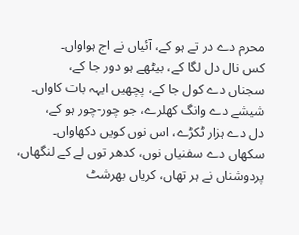محرم دے در تے ہو کے، آئیاں نے اج ہواواں۔
کس نال دل لگا کے، بیٹھے ہو دور جا کے،
سجناں دے کول جا کے، پچھیں ایہہ بات کاواں۔
شیشے دے وانگ کھلرے، جو چور-چور ہو کے،
دل دے ہزار ٹکڑے، اس نوں کویں دکھاواں۔
سکھاں دے سفنیاں نوں، کدھر توں لے کے لنگھاں،
پردوشناں نے ہر تھاں، کریاں بھرشٹ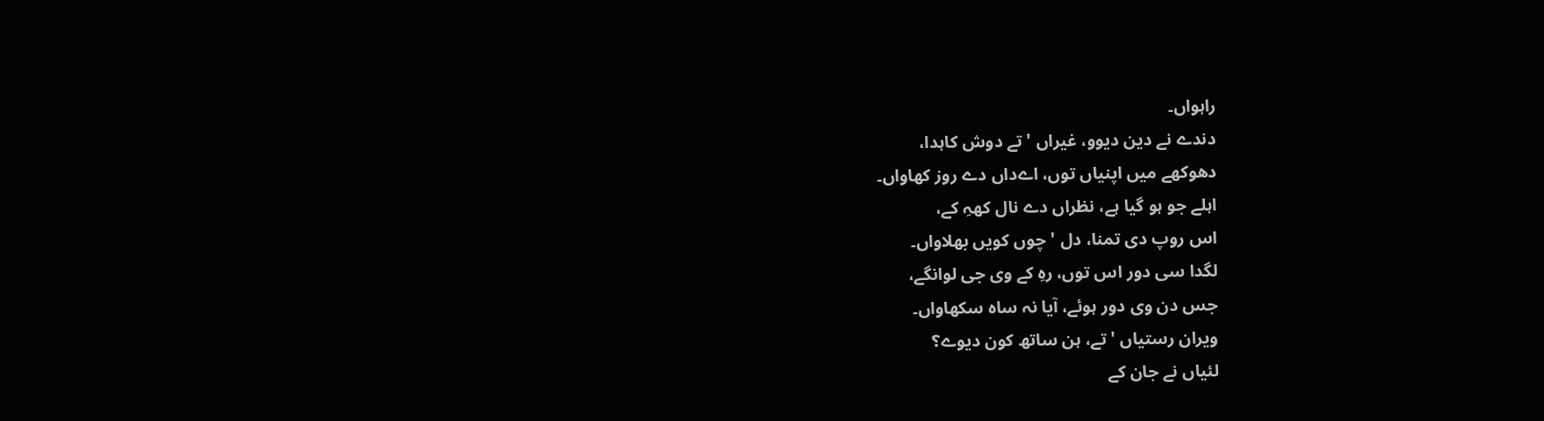راہواں۔
دندے نے دین دیوو، غیراں 'تے دوش کاہدا،
دھوکھے میں اپنیاں توں، اےداں دے روز کھاواں۔
اہلے جو ہو گیا ہے، نظراں دے نال کھہِ کے،
اس روپ دی تمنا، دل 'چوں کویں بھلاواں۔
لگدا سی دور اس توں، رہِ کے وی جی لوانگے،
جس دن وی دور ہوئے، آیا نہ ساہ سکھاواں۔
ویران رستیاں 'تے، ہن ساتھ کون دیوے؟
لئیاں نے جان کے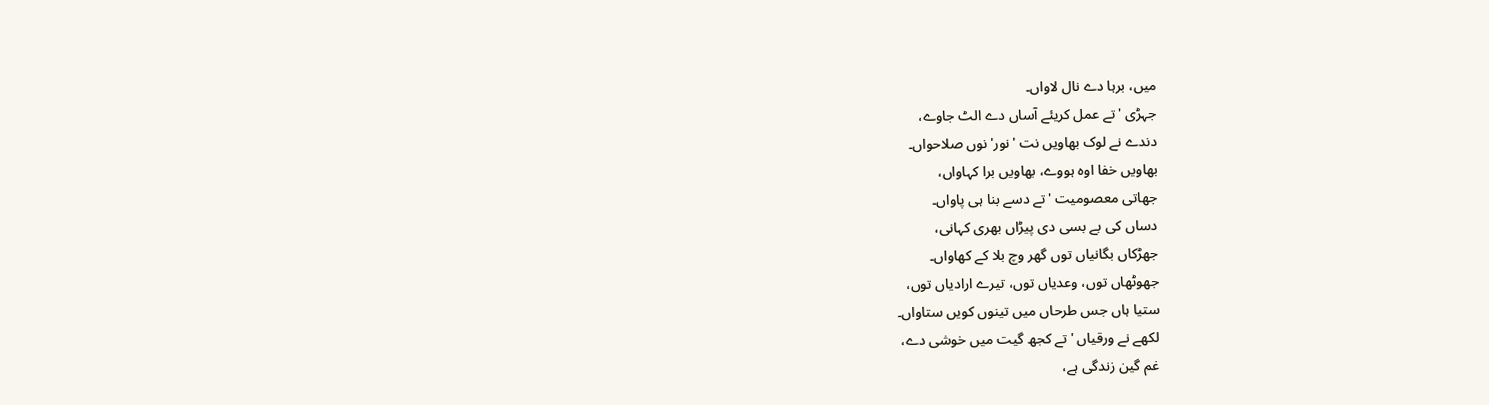میں، برہا دے نال لاواں۔
جہڑی 'تے عمل کریئے آساں دے الٹ جاوے،
دندے نے لوک بھاویں نت 'نور' نوں صلاحواں۔
بھاویں خفا اوہ ہووے، بھاویں برا کہاواں،
جھاتی معصومیت 'تے دسے بنا ہی پاواں۔
دساں کی بے بسی دی پیڑاں بھری کہانی،
جھڑکاں بگانیاں توں گھر وچ بلا کے کھاواں۔
جھوٹھاں توں، وعدیاں توں، تیرے ارادیاں توں،
ستیا ہاں جس طرحاں میں تینوں کویں ستاواں۔
لکھے نے ورقیاں 'تے کجھ گیت میں خوشی دے،
غم گین زندگی ہے،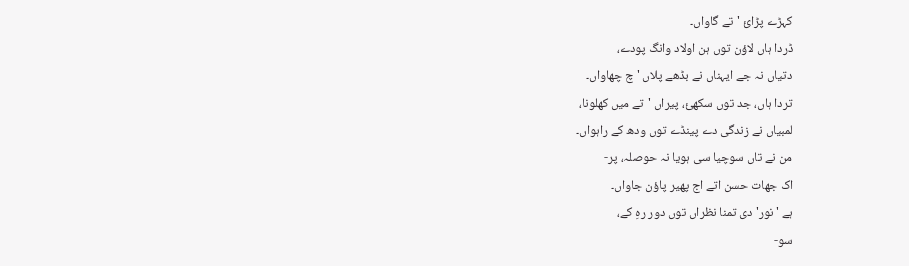کہڑے پڑائ 'تے گاواں۔
ڈردا ہاں لاؤن توں ہن اولاد وانگ پودے،
دتیاں نہ جے ایہناں نے بڈھے پلاں 'چ چھاواں۔
تردا ہاں، جد توں سکھئ، پیراں 'تے میں کھلونا،
لمبیاں نے زندگی دے پینڈے توں ودھ کے راہواں۔
من نے تاں سوچیا سی ہویا نہ حوصلہ، پر-
اک جھات حسن اتے اج پھیر پاؤن جاواں۔
ہے 'نور' دی تمنا نظراں توں دور رہِ کے،
سو-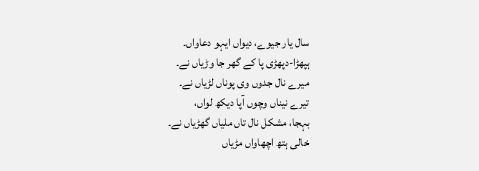سال یار جیوے، دیواں ایہو دعاواں۔
ہپھڑا-دپھڑی پا کے گھر جا وڑیاں نے۔
میرے نال جدوں وی پوناں لڑیاں نے۔
تیرے نیناں وچوں آپا دیکھ لواں،
بہجا، مشکل نال تاں ملیاں گھڑیاں نے۔
خالی ہتھ اچھاواں مڑیاں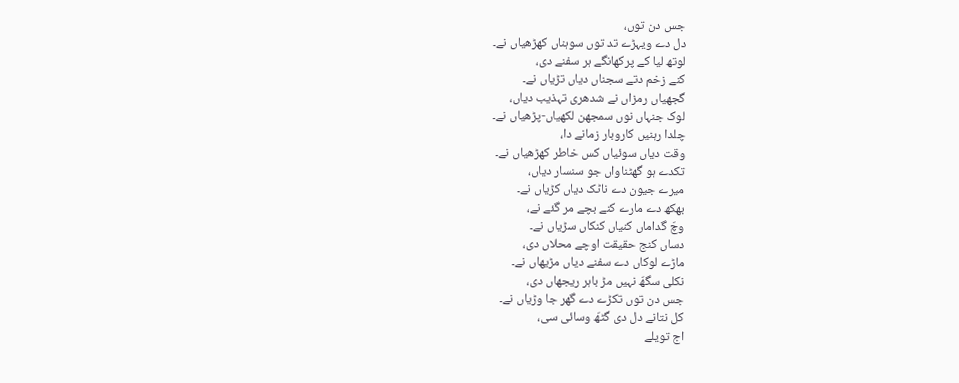جس دن توں،
دل دے ویہڑے تد توں سوہناں کھڑھیاں نے۔
لوتھ لیا کے پرکھانگے ہر سفنے دی،
کنے زخم دتے سجناں دیاں تڑیاں نے۔
گجھیاں رمزاں نے شدھری تہذیب دیاں،
لوک جنہاں نوں سمجھن لکھیاں-پڑھیاں نے۔
چلدا رہنیں کاروبار زمانے دا،
وقت دیاں سوئیاں کس خاطر کھڑھیاں نے۔
تکدے ہو گھٹناواں جو سنسار دیاں،
میرے جیون دے ناٹک دیاں کڑیاں نے۔
بھکھ دے مارے کنے بچے مر گئے نے،
وچّ گداماں کنیاں کنکاں سڑیاں نے۔
دساں کنج حقیقت اوچے محلاں دی،
ماڑے لوکاں دے سفنے دیاں مڑیھاں نے۔
نکلی سگھّ نہیں مڑ باہر ریجھاں دی،
جس دن توں تکڑے دے گھر جا وڑیاں نے۔
کل نتانے دل دی گٹھّ وسائی سی،
اج تویلے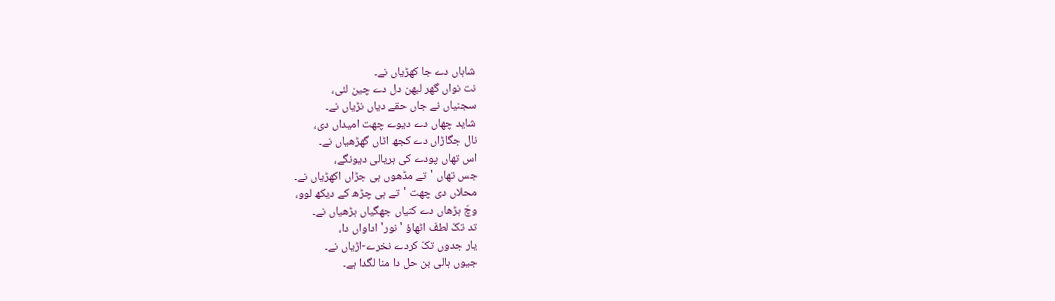شاہاں دے جا کھڑیاں نے۔
نت نواں گھر لبھن دل دے چین لئی،
سجنیاں نے جاں حقے دیاں نڑیاں نے۔
شاید چھاں دے دیوے چھت امیداں دی،
نال جگاڑاں دے کجھ اٹاں گھڑھیاں نے۔
اس تھاں پودے کی ہریالی دیونگے،
جس تھاں 'تے مڈھوں ہی جڑاں اکھڑیاں نے۔
محلاں دی چھت 'تے ہی چڑھ کے دیکھ لوو،
وچّ ہڑھاں دے کنیاں جھگیاں ہڑھیاں نے۔
تد تکّ لطفَ اٹھاؤ 'نور' اداواں دا،
یار جدوں تکّ کردے نخرے-اڑیاں نے۔
جیوں ہالی بن حل دا منا لگدا ہے۔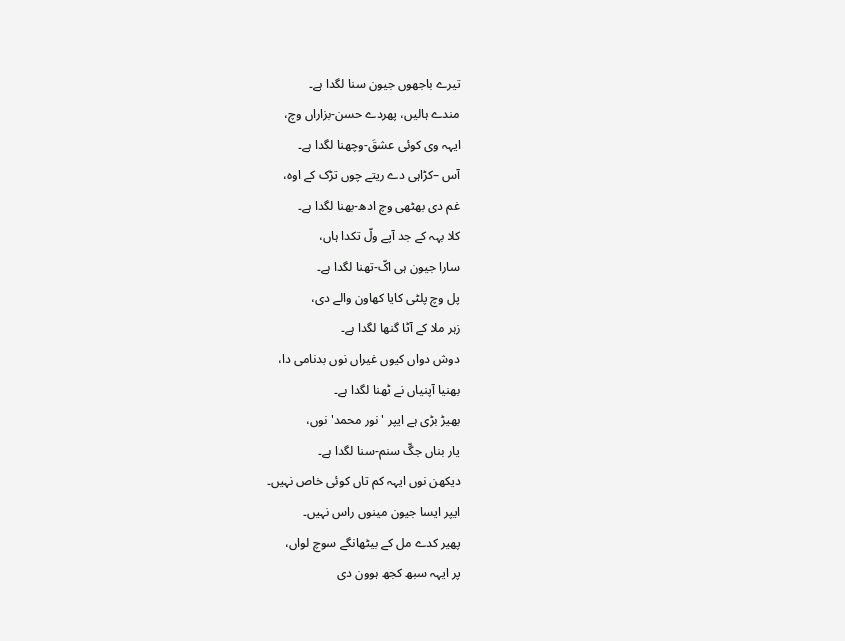تیرے باجھوں جیون سنا لگدا ہے۔
مندے ہالیں، پھردے حسن-بزاراں وچ،
ایہہ وی کوئی عشقَ-وچھنا لگدا ہے۔
آس –کڑاہی دے ریتے چوں تڑک کے اوہ،
غم دی بھٹھی وچ ادھ-بھنا لگدا ہے۔
کلا بہہ کے جد آپے ولّ تکدا ہاں،
سارا جیون ہی اکّ-تھنا لگدا ہے۔
پل وچ پلٹی کایا کھاون والے دی،
زہر ملا کے آٹا گنھا لگدا ہے۔
دوش دواں کیوں غیراں نوں بدنامی دا،
بھنیا آپنیاں نے ٹھنا لگدا ہے۔
بھیڑ بڑی ہے ایپر 'نور محمد' نوں،
یار بناں جگّ سنم-سنا لگدا ہے۔
دیکھن نوں ایہہ کم تاں کوئی خاص نہیں۔
ایپر ایسا جیون مینوں راس نہیں۔
پھیر کدے مل کے بیٹھانگے سوچ لواں،
پر ایہہ سبھ کجھ ہوون دی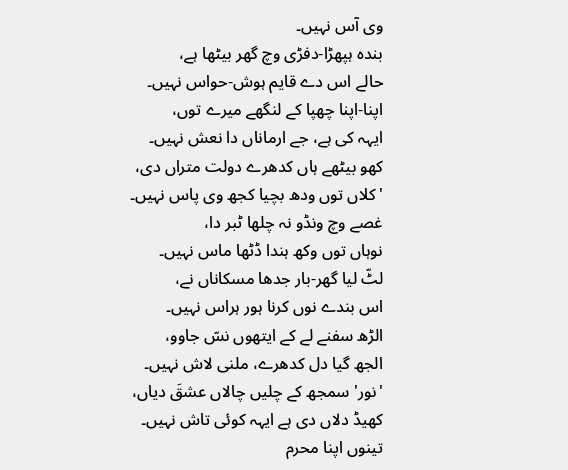وی آس نہیں۔
بندہ ہپھڑا-دفڑی وچ گھر بیٹھا ہے،
حالے اس دے قایم ہوش-حواس نہیں۔
اپنا-اپنا چھپا کے لنگھے میرے توں،
ایہہ کی ہے، جے ارماناں دا نعش نہیں۔
کھو بیٹھے ہاں کدھرے دولت متراں دی،
'کلاں توں ودھ بچیا کجھ وی پاس نہیں۔
غصے وچ ونڈو نہ چلھا ٹبر دا،
نوہاں توں وکھ ہندا ڈٹھا ماس نہیں۔
لٹّ لیا گھر-بار جدھا مسکاناں نے،
اس بندے نوں کرنا ہور ہراس نہیں۔
الڑھ سفنے لے کے ایتھوں نسّ جاوو،
الجھ گیا دل کدھرے، ملنی لاش نہیں۔
'نور' سمجھ کے چلیں چالاں عشقَ دیاں،
کھیڈ دلاں دی ہے ایہہ کوئی تاش نہیں۔
تینوں اپنا محرم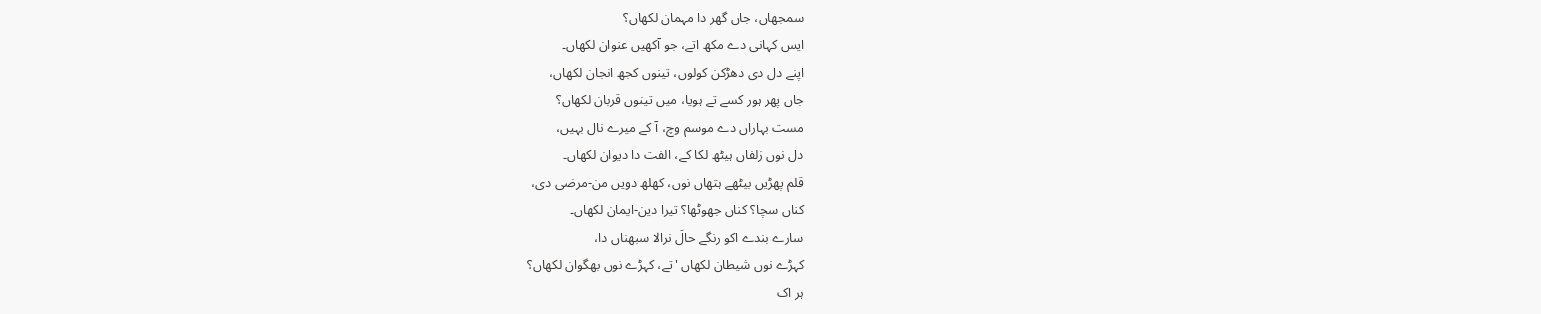سمجھاں، جاں گھر دا مہمان لکھاں؟
ایس کہانی دے مکھ اتے، جو آکھیں عنوان لکھاں۔
اپنے دل دی دھڑکن کولوں، تینوں کجھ انجان لکھاں،
جاں پھر ہور کسے تے ہویا، میں تینوں قربان لکھاں؟
مست بہاراں دے موسم وچ، آ کے میرے نال بہیں،
دل نوں زلفاں ہیٹھ لکا کے، الفت دا دیوان لکھاں۔
قلم پھڑیں بیٹھے ہتھاں نوں، کھلھ دویں من-مرضی دی،
کناں سچا؟ کناں جھوٹھا؟ تیرا دین-ایمان لکھاں۔
سارے بندے اکو رنگے حالَ نرالا سبھناں دا،
کہڑے نوں شیطان لکھاں 'تے، کہڑے نوں بھگوان لکھاں؟
ہر اک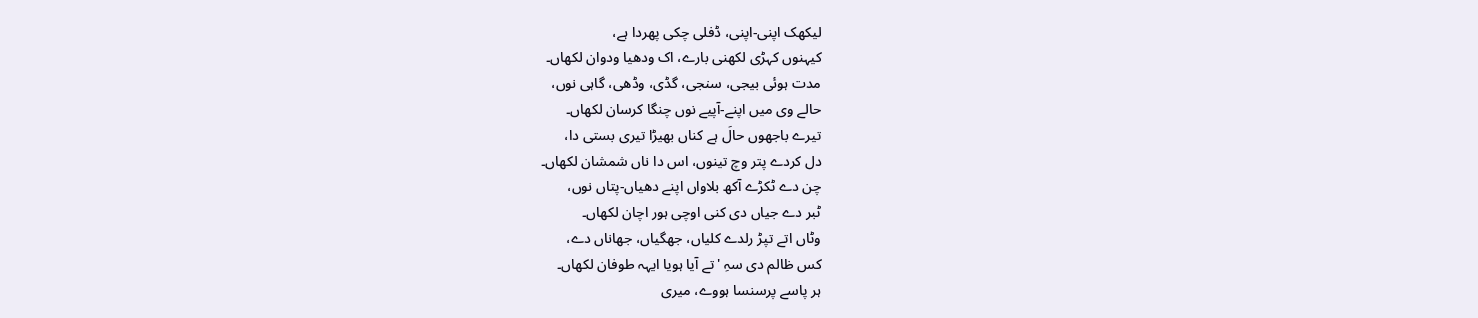لیکھک اپنی-اپنی، ڈفلی چکی پھردا ہے،
کیہنوں کہڑی لکھنی بارے، اک ودھیا ودوان لکھاں۔
مدت ہوئی بیجی، سنجی، گڈی، وڈھی، گاہی نوں،
حالے وی میں اپنے-آپیے نوں چنگا کرسان لکھاں۔
تیرے باجھوں حالَ ہے کناں بھیڑا تیری بستی دا،
دل کردے پتر وچ تینوں، اس دا ناں شمشان لکھاں۔
چن دے ٹکڑے آکھ بلاواں اپنے دھیاں-پتاں نوں،
ٹبر دے جیاں دی کنی اوچی ہور اچان لکھاں۔
وٹاں اتے تپڑ رلدے کلیاں، جھگیاں، جھاناں دے،
کس ظالم دی سہِ 'تے آیا ہویا ایہہ طوفان لکھاں۔
ہر پاسے پرسنسا ہووے، میری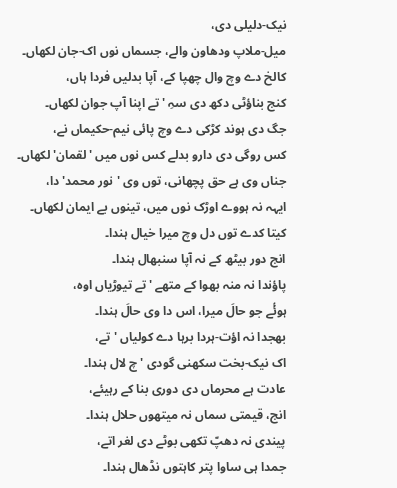نیک-دلیلی دی،
میل-ملاپ ودھاون والے، جسماں نوں اک-جان لکھاں۔
کالخ دے وچ وال چھپا کے، آپا بدلیں فردا ہاں،
کنج بناؤٹی دکھ دی سہِ 'تے اپنا آپ جوان لکھاں۔
جگ دی ہوند کڑکی دے وچ پائی نیم-حکیماں نے،
کس روگی دی دارو بدلے کس نوں میں 'لقمان' لکھاں۔
جناں وی ہے حق پچھانی، توں وی 'نور محمد' دا،
ایہہ نہ ہووے اوڑک نوں میں، تینوں بے ایمان لکھاں۔
کیتا کدے توں دل وچ میرا خیال ہندا۔
انج دور بیٹھ کے نہ آپا سنبھال ہندا۔
پاؤندا نہ منہ بھوا کے متھے 'تے تیوڑیاں اوہ،
ہوئٔے جو حالَ میرا، اس دا وی حالَ ہندا۔
بھجدا نہ اؤت-ہردا برہا دے کولیاں 'تے،
اک نیک-بخت سکھنی گودی 'چ لال ہندا۔
عادت ہے محرماں دی دوری بنا کے رہیئے،
انج، قیمتی سماں نہ میتھوں حلال ہندا۔
پیندی نہ دھپّ تکھی بوٹے دی لغر اتے،
جمدا ہی ساوا پتر کاہتوں نڈھال ہندا۔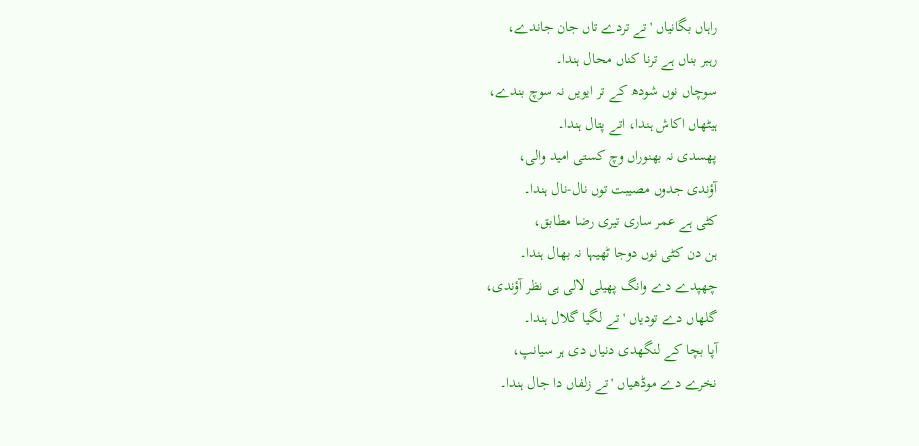راہاں بگانیاں 'تے تردے تاں جان جاندے،
رہبر بناں ہے ترنا کناں محال ہندا۔
سوچاں نوں شودھ کے تر ایویں نہ سوچ بندے،
ہیٹھاں اکاش ہندا، اتے پتال ہندا۔
پھسدی نہ بھنوراں وچ کستی امید والی،
آؤندی جدوں مصیبت توں نال-نال ہندا۔
کٹی ہے عمر ساری تیری رضا مطابق،
ہن دن کٹی نوں دوجا ٹھیہا نہ بھال ہندا۔
چھپدے دے وانگ پھیلی لالی ہی نظر آؤندی،
گلھاں دے تودیاں 'تے لگیا گلال ہندا۔
آپا بچا کے لنگھدی دنیاں دی ہر سیانپ،
نخرے دے موڈھیاں 'تے زلفاں دا جال ہندا۔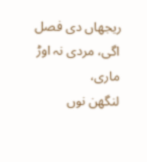ریجھاں دی فصل اگی، مردی نہ اوڑ ماری،
لنگھن نوں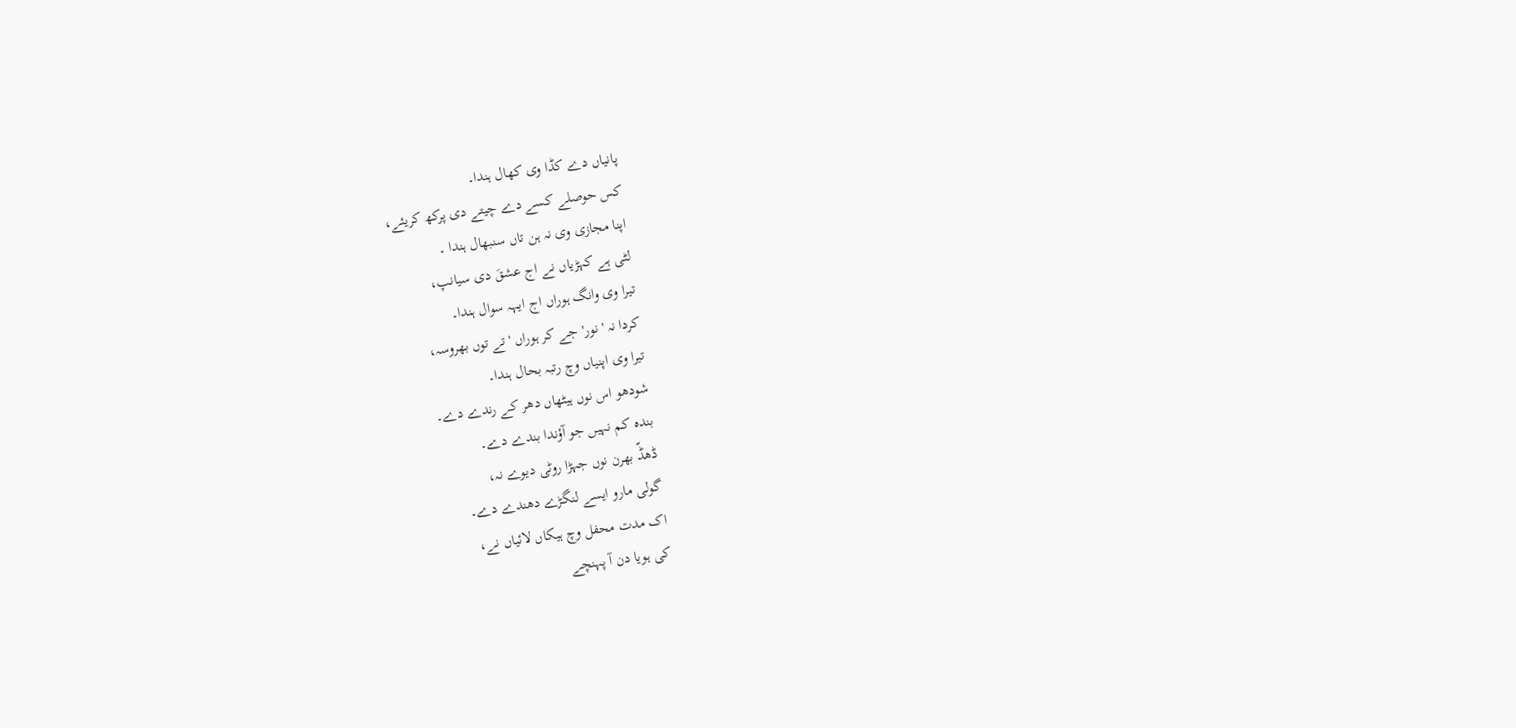پانیاں دے کڈا وی کھال ہندا۔
کس حوصلے کسے دے چیتے دی پرکھ کریئے،
اپنا مجازی وی نہ ہن تاں سنبھال ہندا ۔
لٹی ہے کہڑیاں نے اج عشقَ دی سیانپ،
تیرا وی وانگ ہوراں اج ایہہ سوال ہندا۔
کردا نہ 'نور' جے کر ہوراں 'تے توں بھروسہ،
تیرا وی اپنیاں وچ رتبہ بحال ہندا۔
شودھو اس نوں ہیٹھاں دھر کے رندے دے۔
بندہ کم نہیں جو آؤندا بندے دے۔
ڈھڈّ بھرن نوں جہڑا روٹی دیوے نہ،
گولی مارو ایسے لنگڑے دھندے دے۔
اک مدت محفل وچ ہیکاں لائیاں نے،
کی ہویا دن آ پہنچے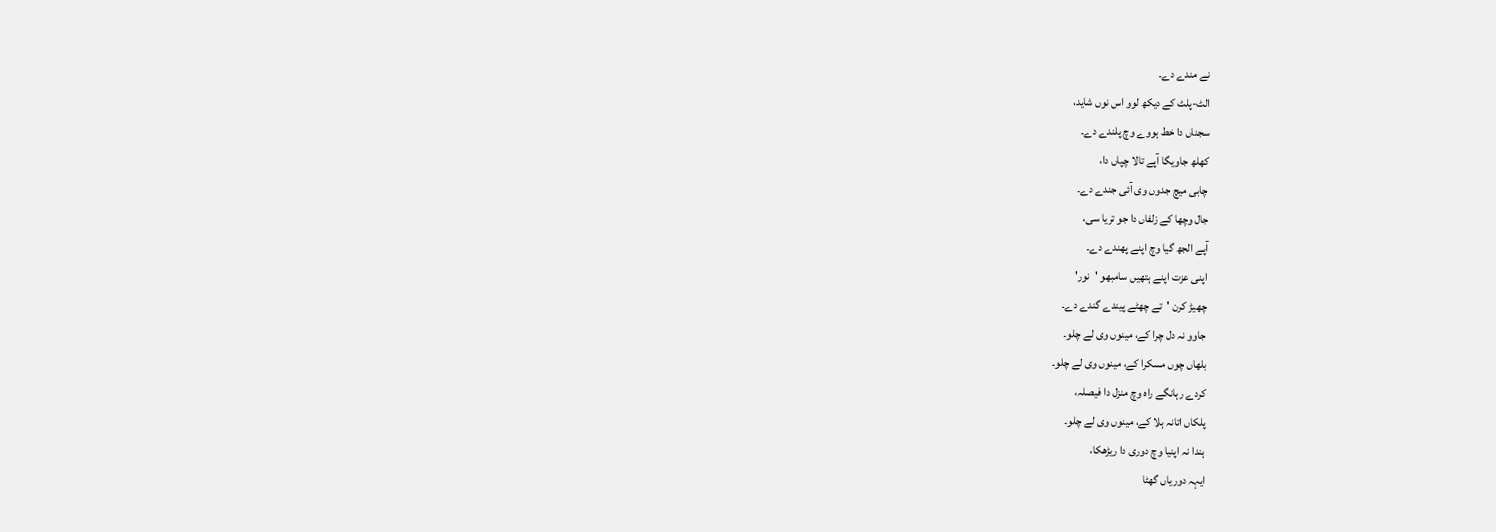نے مندے دے۔
الٹ-پلٹ کے دیکھ لوو اس نوں شاید،
سجناں دا خط ہووے وچ پلندے دے۔
کھلھ جاویگا آپے تالا چپاں دا،
چابی میچ جدوں وی آئی جندے دے۔
جال وچھا کے زلفاں دا جو تریا سی،
آپے الجھ گیا وچ اپنے پھندے دے۔
اپنی عزت اپنے ہتھیں سامبھو 'نور'
چھیڑ کرن 'تے چھٹے پیندے گندے دے۔
جاوو نہ دل چرا کے، مینوں وی لے چلو۔
بلھاں چوں مسکرا کے، مینوں وی لے چلو۔
کردے رہانگے راہ وچ منزل دا فیصلہ،
پلکاں اتانہ ہلا کے، مینوں وی لے چلو۔
ہندا نہ اپنیا وچ دوری دا ریڑھکا،
ایہہ دوریاں گھٹا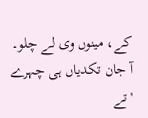کے، مینوں وی لے چلو۔
آ جان تکدیاں ہی چہرے 'تے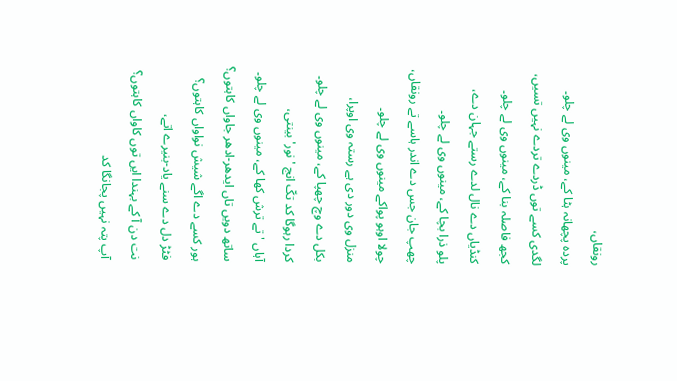رونقاں،
پردہ پچھانہ ہٹا کے، مینوں وی لے چلو۔
لگدی کسے توں ڈردے تردے نہیں تسیں،
کجھ فاصلہ بنا کے، مینوں وی لے چلو۔
کنڈیاں دے نال لدے رستے جہان دے،
پلو ذرا بچا کے، مینوں وی لے چلو۔
چھپ جان جس دے اندر ہاسے تے رونقاں،
چولا اوہو پواکے مینوں وی لے چلو۔
منزل وی دور دی ہے رستہ وی اوپرا،
بکل دے وچ چھپا کے، مینوں وی لے چلو۔
کردا رہوگا کد تکّ انج 'نور' بینتی،
آہاں 'تے ترش کھا کے، مینوں وی لے چلو۔
ساتھ دویں تاں ایدھر-ادھر جاواں کاہتوں؟
ہور کسے دے اگے شیش نواواں کاہتوں؟
فٹڑ دل دے سنے یاد-بنیرے اتے،
نت دن آ کے بہندا ایں توں کاواں کاہتوں؟
آپ پتہ نہیں پجانگا کد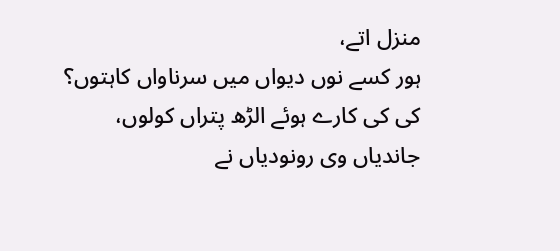منزل اتے،
ہور کسے نوں دیواں میں سرناواں کاہتوں؟
کی کی کارے ہوئے الڑھ پتراں کولوں،
جاندیاں وی رونودیاں نے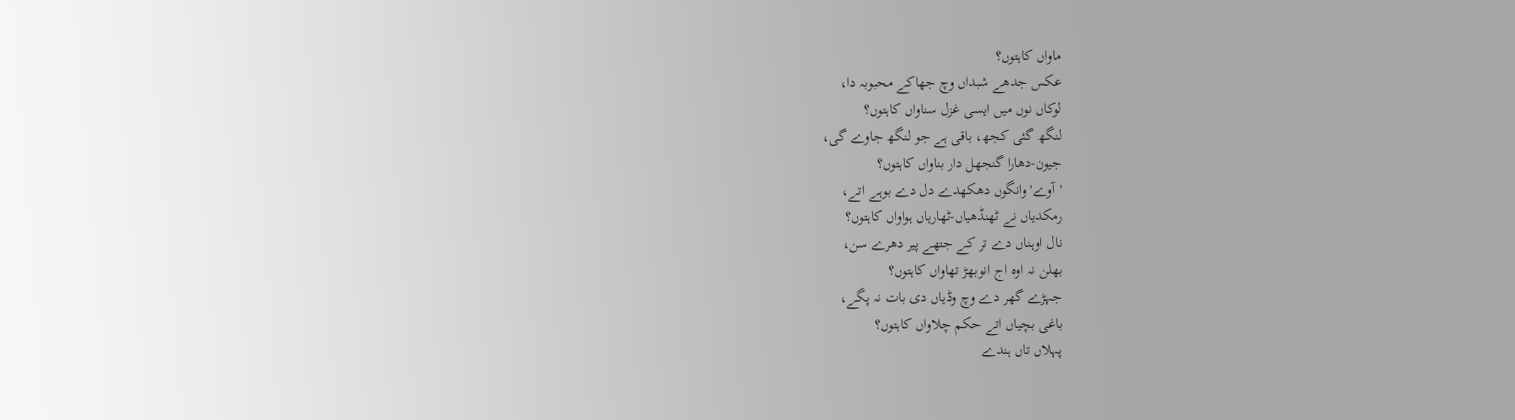ماواں کاہتوں؟
عکس جدھے شبداں وچ جھاکے محبوبہ دا،
لوکاں نوں میں ایسی غزل سناواں کاہتوں؟
لنگھ گئی کجھ، باقی ہے جو لنگھ جاوے گی،
جیون-دھارا گنجھل دار بناواں کاہتوں؟
'آوے' وانگوں دھکھدے دل دے بوہے اتے،
رمکدیاں نے ٹھنڈھیاں-ٹھاریاں ہواواں کاہتوں؟
نال اوہناں دے تر کے جتھے پیر دھرے سن،
بھلن نہ اوہ اج انوبھڑ تھاواں کاہتوں؟
جہڑے گھر دے وچ وڈیاں دی بات نہ پگے،
باغی بچیاں اتے حکم چلاواں کاہتوں؟
پہلاں تاں ہندے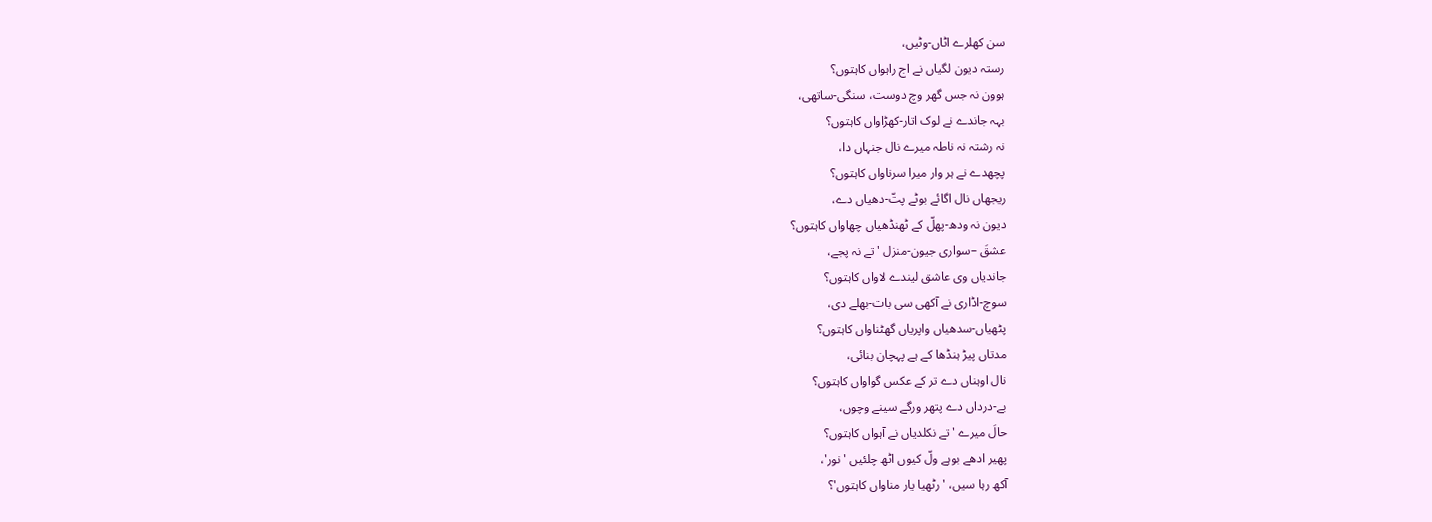سن کھلرے اٹاں-وٹیں،
رستہ دیون لگیاں نے اج راہواں کاہتوں؟
ہوون نہ جس گھر وچ دوست، سنگی-ساتھی،
بہہ جاندے نے لوک اتار-کھڑاواں کاہتوں؟
نہ رشتہ نہ ناطہ میرے نال جنہاں دا،
پچھدے نے ہر وار میرا سرناواں کاہتوں؟
ریجھاں نال اگائے بوٹے پتّ-دھیاں دے،
دیون نہ ودھ-پھلّ کے ٹھنڈھیاں چھاواں کاہتوں؟
عشقَ –سواری جیون-منزل 'تے نہ پجے،
جاندیاں وی عاشق لیندے لاواں کاہتوں؟
سوچ-اڈاری نے آکھی سی بات-بھلے دی،
پٹھیاں-سدھیاں واپریاں گھٹناواں کاہتوں؟
مدتاں پیڑ ہنڈھا کے ہے پہچان بنائی،
نال اوہناں دے تر کے عکس گواواں کاہتوں؟
بے-درداں دے پتھر ورگے سینے وچوں،
حالَ میرے 'تے نکلدیاں نے آہواں کاہتوں؟
پھیر ادھے بوہے ولّ کیوں اٹھ چلئیں 'نور'،
آکھ رہا سیں، 'رٹھیا یار مناواں کاہتوں'؟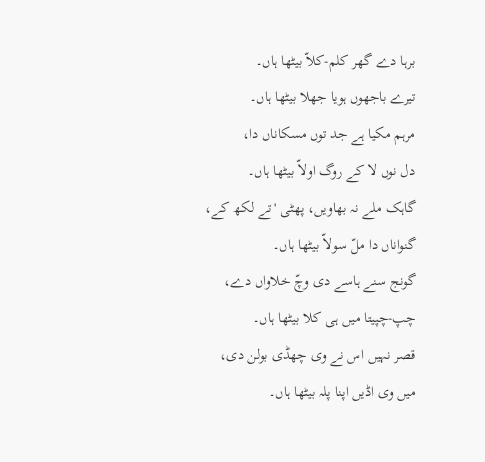برہا دے گھر کلم-کلاّ بیٹھا ہاں۔
تیرے باجھوں ہویا جھلا بیٹھا ہاں۔
مرہم مکیا ہے جد توں مسکاناں دا،
دل نوں لا کے روگ اولاّ بیٹھا ہاں۔
گاہک ملے نہ بھاویں، پھٹی 'تے لکھ کے،
گنواناں دا ملّ سولاّ بیٹھا ہاں۔
گونج سنے ہاسے دی وچّ خلاواں دے،
چپ-چپیتا میں ہی کلا بیٹھا ہاں۔
قصر نہیں اس نے وی چھڈی بولن دی،
میں وی اڈیں اپنا پلہ بیٹھا ہاں۔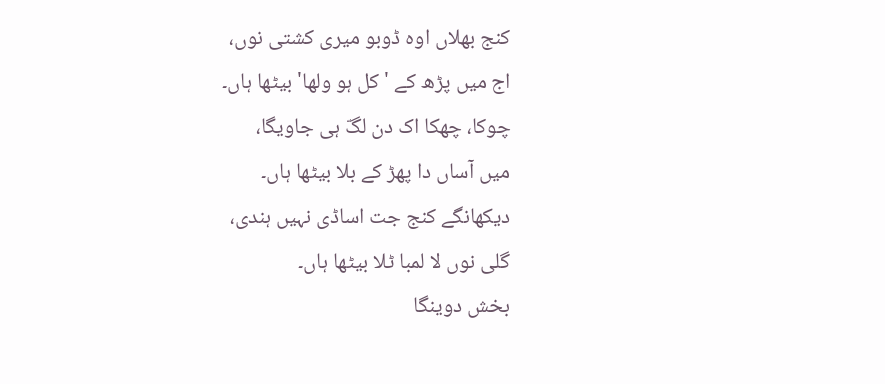کنج بھلاں اوہ ڈوبو میری کشتی نوں،
اج میں پڑھ کے 'کل ہو ولھا' بیٹھا ہاں۔
چوکا، چھکا اک دن لگّ ہی جاویگا،
میں آساں دا پھڑ کے بلا بیٹھا ہاں۔
دیکھانگے کنج جت اساڈی نہیں ہندی،
گلی نوں لا لمبا ٹلا بیٹھا ہاں۔
بخش دوینگا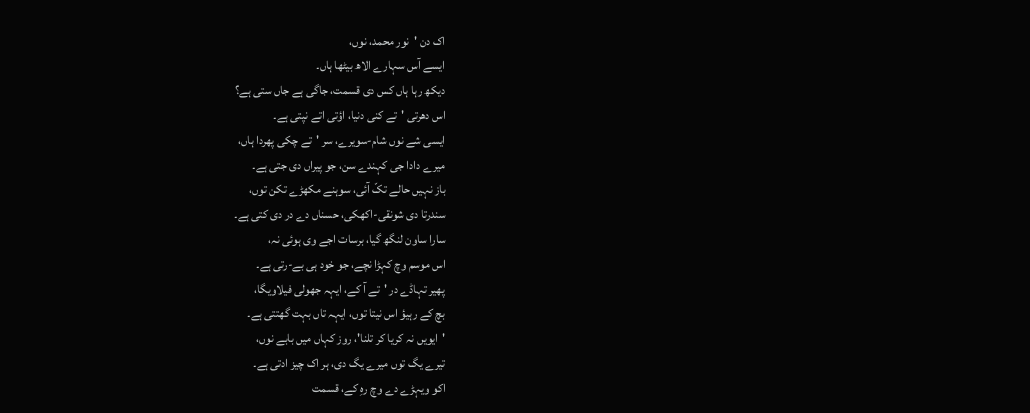اک دن 'نور محمد، نوں،
ایسے آس سہارے الاھ بیٹھا ہاں۔
دیکھ رہا ہاں کس دی قسمت، جاگی ہے جاں ستی ہے؟
اس دھرتی 'تے کنی دنیا، اؤتی اتے نپتی ہے۔
ایسی شے نوں شام-سویرے، سر 'تے چکی پھردا ہاں،
میرے دادا جی کہندے سن، جو پیراں دی جتی ہے۔
باز نہیں حالے تکّ آئی، سوہنے مکھڑے تکن توں،
سندرتا دی شونقی-اکھکی، حسناں دے در دی کتی ہے۔
سارا ساون لنگھ گیا، برسات اجے وی ہوئی نہ،
اس موسم وچ کہڑا نچے، جو خود ہی بے-رتی ہے۔
پھیر تہاڈے در 'تے آ کے، ایہہ جھولی فیلاویگا،
بچ کے رہیؤ اس نیتا توں، ایہہ تاں بہت گھتتی ہے۔
'ایویں نہ کریا کر تلنا'، روز کہاں میں بابے نوں،
تیرے یگ توں میرے یگ دی، ہر اک چیز ادتی ہے۔
اکو ویہڑے دے وچ رہِ کے، قسمت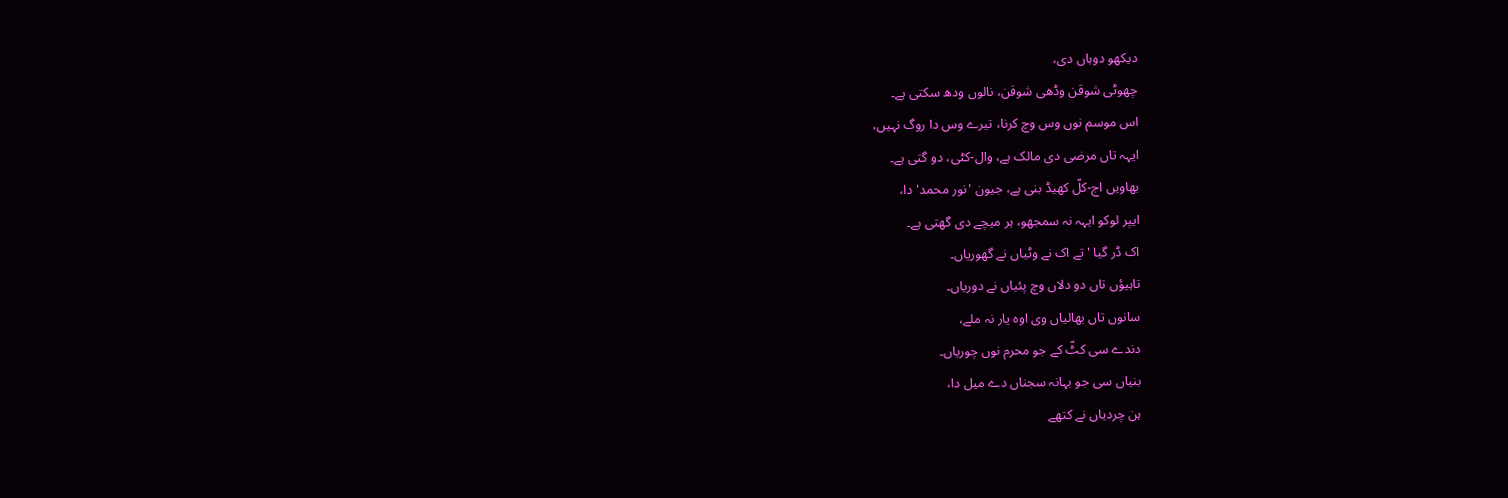دیکھو دوہاں دی،
چھوٹی شوقن وڈھی شوقن، نالوں ودھ سکتی ہے۔
اس موسم نوں وس وچ کرنا، تیرے وس دا روگ نہیں،
ایہہ تاں مرضی دی مالک ہے، وال-کٹی، دو گتی ہے۔
بھاویں اج-کلّ کھیڈ بنی ہے، جیون 'نور محمد' دا،
ایپر لوکو ایہہ نہ سمجھو، ہر میچے دی گھتی ہے۔
اک ڈر گیا 'تے اک نے وٹیاں نے گھوریاں۔
تاہیؤں تاں دو دلاں وچ پئیاں نے دوریاں۔
سانوں تاں بھالیاں وی اوہ یار نہ ملے،
دندے سی کٹّ کے جو محرم نوں چوریاں۔
بنیاں سی جو بہانہ سجناں دے میل دا،
ہن چردیاں نے کتھے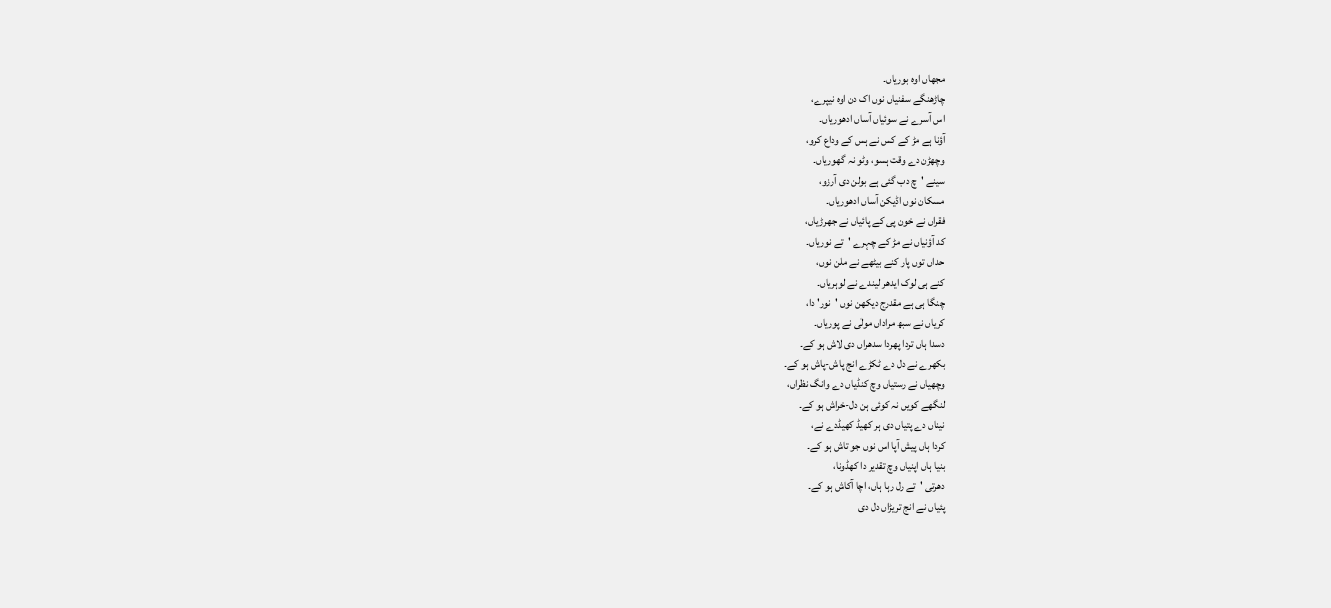مجھاں اوہ بوریاں۔
چاڑھنگے سفنیاں نوں اک دن اوہ نیپرے،
اس آسرے نے سوئیاں آساں ادھوریاں۔
آؤنا ہے مڑ کے کس نے ہس کے وداع کرو،
وچھڑن دے وقت ہسو، وٹو نہ گھوریاں۔
سینے 'چ دب گئی ہے بولن دی آرزو،
مسکان نوں اڈیکن آساں ادھوریاں۔
فقراں نے خون پی کے پائیاں نے جھرڑیاں،
کد آؤنیاں نے مڑ کے چہرے 'تے نوریاں۔
حداں توں پار کنے بیٹھے نے ملن نوں،
کنے ہی لوک ایدھر لیندے نے لوہریاں۔
چنگا ہی ہے مقدرج دیکھن نوں 'نور' دا،
کریاں نے سبھ مراداں مولٰی نے پوریاں۔
دسدا ہاں تردا پھردا سدھراں دی لاش ہو کے۔
بکھرے نے دل دے ٹکڑے انج پاش-پاش ہو کے۔
وچھیاں نے رستیاں وچ کنڈیاں دے وانگ نظراں،
لنگھے کویں نہ کوئی ہن دل-خراش ہو کے۔
نیناں دے پتیاں دی ہر کھیڈ کھیڈدے نے،
کردا ہاں پیش آپا اس نوں جو تاش ہو کے۔
بنیا ہاں اپنیاں وچ تقدیر دا کھڈونا،
دھرتی 'تے رل رہا ہاں، اچا آکاش ہو کے۔
پئیاں نے انج تریڑاں دل دی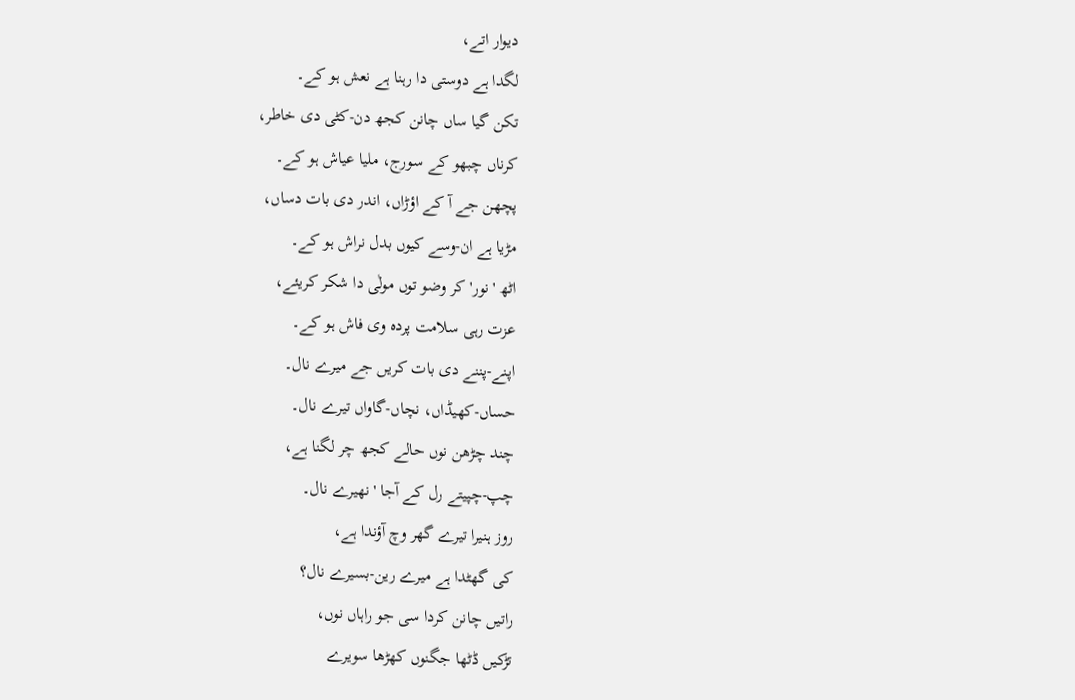دیوار اتے،
لگدا ہے دوستی دا رہنا ہے نعش ہو کے۔
تکن گیا ساں چانن کجھ دن-کٹی دی خاطر،
کرناں چبھو کے سورج، ملیا عیاش ہو کے۔
پچھن جے آ کے اؤڑاں، اندر دی بات دساں،
مڑیا ہے ان-وسے کیوں بدل نراش ہو کے۔
اٹھ 'نور' کر وضو توں مولٰی دا شکر کریئے،
عزت رہی سلامت پردہ وی فاش ہو کے۔
اپنے-پننے دی بات کریں جے میرے نال۔
حساں-کھیڈاں، نچاں-گاواں تیرے نال۔
چند چڑھن نوں حالے کجھ چر لگنا ہے،
چپ-چپیتے رل کے آجا 'نھیرے نال۔
روز ہنیرا تیرے گھر وچ آؤندا ہے،
کی گھٹدا ہے میرے رین-بسیرے نال؟
راتیں چانن کردا سی جو راہاں نوں،
تڑکیں ڈٹھا جگنوں کھڑھا سویرے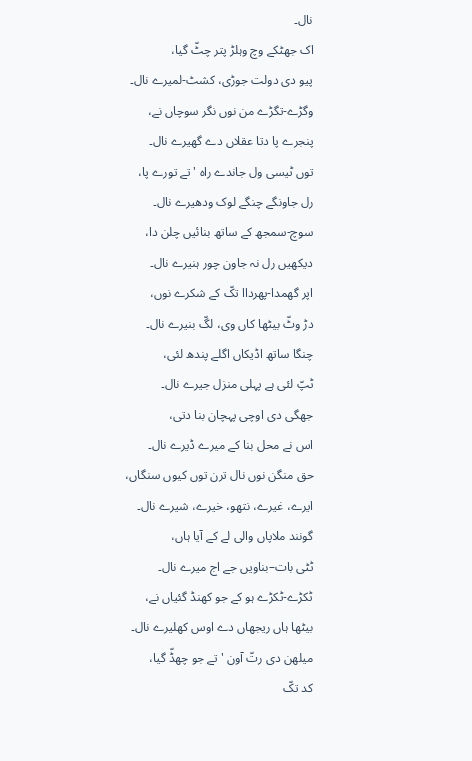نال۔
اک جھٹکے وچ وہلڑ پتر چٹّ گیا،
پیو دی دولت جوڑی، کشٹ-لمیرے نال۔
وگڑے-تگڑے من نوں نگر سوچاں نے،
پنجرے پا دتا عقلاں دے گھیرے نال۔
توں ٹیسی ول جاندے راہ 'تے تورے پا،
رل جاونگے چنگے لوک ودھیرے نال۔
سوچ-سمجھ کے ساتھ بنائیں چلن دا،
دیکھیں رل نہ جاون چور ہنیرے نال۔
اپر گھمدا-پھرداا تکّ کے شکرے نوں،
دڑ وٹّ بیٹھا کاں وی، لگّ بنیرے نال۔
چنگا ساتھ اڈیکاں اگلے پندھ لئی،
ٹپّ لئی ہے پہلی منزل جیرے نال۔
جھگی دی اوچی پہچان بنا دتی،
اس نے محل بنا کے میرے ڈیرے نال۔
حق منگن نوں نال ترن توں کیوں سنگاں،
ایرے، غیرے، نتھو، خیرے، شیرے نال۔
گونند ملاپاں والی لے کے آیا ہاں،
ٹٹی بات–بناویں جے اج میرے نال۔
ٹکڑے-ٹکڑے ہو کے جو کھنڈ گئیاں نے،
بیٹھا ہاں ریجھاں دے اوس کھلیرے نال۔
میلھن دی رتّ آون 'تے جو چھڈّ گیا،
کد تکّ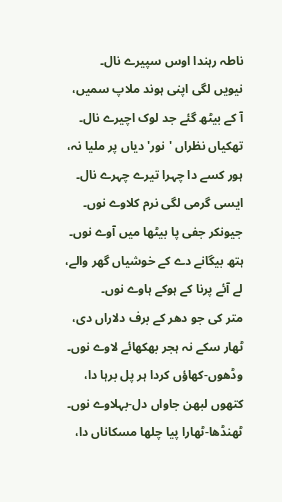ناطہ رہندا اوس سپیرے نال۔
نیویں لگی اپنی ہوند ملاپ سمیں،
آ کے بیٹھ گئے جد لوک اچیرے نال۔
تھکیاں نظراں 'نور' دیاں پر ملیا نہ،
ہور کسے دا چہرا تیرے چہرے نال۔
ایسی گرمی لگی نرم کلاوے نوں۔
جیونکر جفی پا بیٹھا میں آوے نوں۔
ہتھ بیگانے دے کے خوشیاں گھر والے،
لے آئے پرنا کے ہوکے ہاوے نوں۔
متر کی جو دھر کے برف دلاراں دی،
ٹھار سکے نہ ہجر بھکھائے لاوے نوں۔
وڈھوں-کھاؤں کردا ہر پل برہا دا،
کتھوں لبھن جاواں دل-بہلاوے نوں۔
ٹھنڈھا-ٹھارا پیا چلھا مسکاناں دا،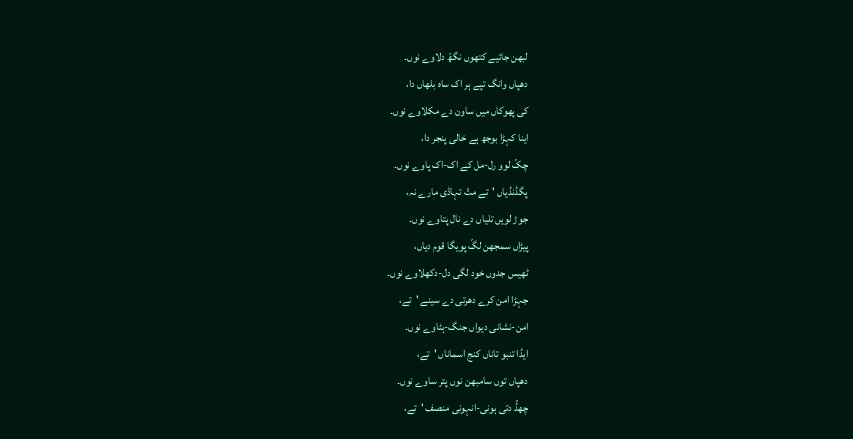لبھن جائیے کتھوں نگھّ دلاوے نوں۔
دھپاں وانگ تپے ہر اک ساہ بلھاں دا،
کی پھوکاں میں ساون دے مکلاوے نوں۔
اینا کہڑا بوجھ ہے خالی پنجر دا،
چکّ لوو رل-مل کے اک-اک پاوے نوں۔
پگڈنڈیاں 'تے متّ تہاڈی مارے نہ،
جوڑ لویں تلیاں دے نال پتاوے نوں۔
پیڑاں سمجھن لگّ پویگا قوم دیاں،
ٹھیس جدوں خود لگی دل-دکھلاوے نوں۔
جہڑا امن کرے دھرتی دے سینے 'تے،
امن-نشانی دیواں جنگ-ہٹاوے نوں۔
ایڈا تنبو تاناں کنج اسماناں 'تے،
دھپاں توں سامبھن نوں پتر ساوے نوں۔
چھڈّ دتی ہونی-انہونی منصف 'تے،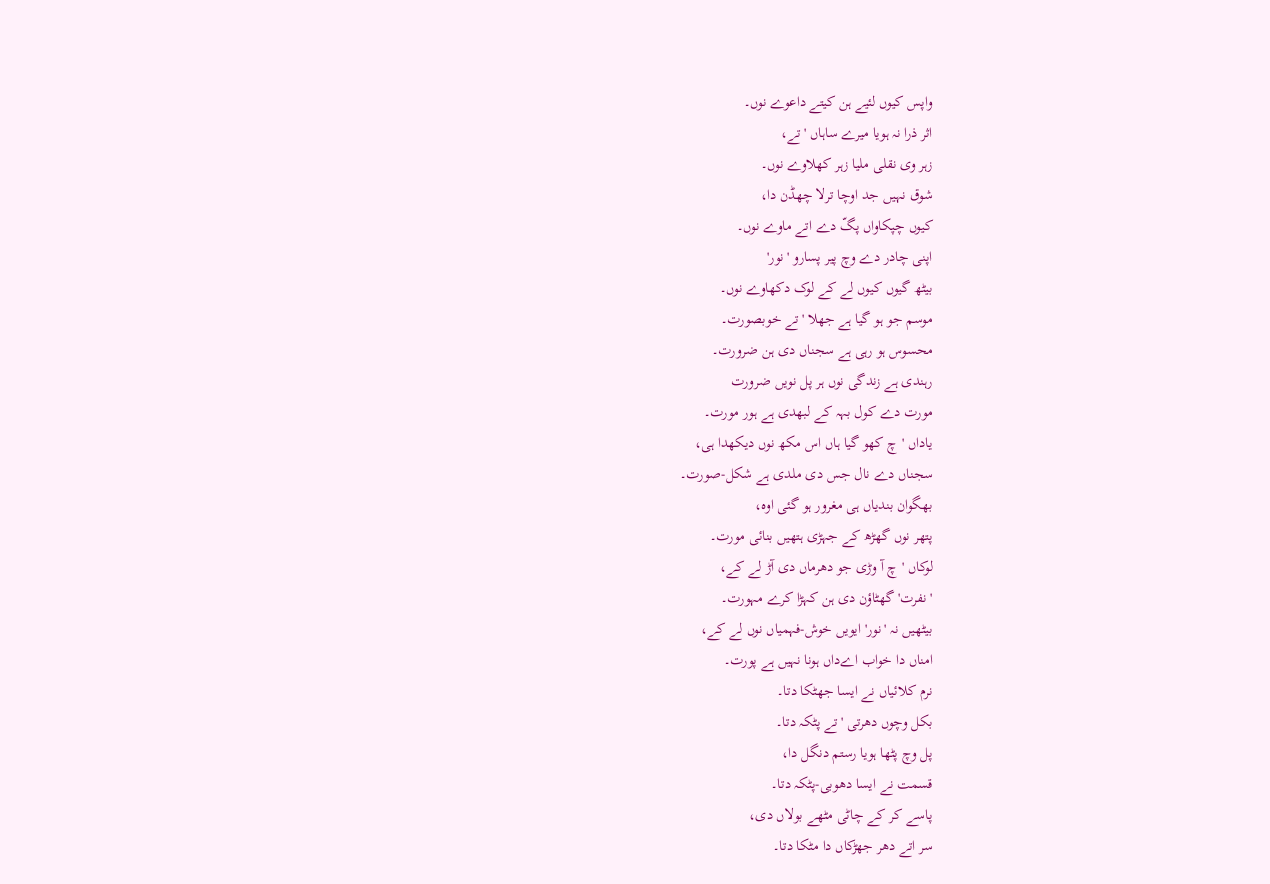واپس کیوں لئیے ہن کیتے داعوے نوں۔
اثر ذرا نہ ہویا میرے ساہاں 'تے،
زہر وی نقلی ملیا زہر کھلاوے نوں۔
شوق نہیں جد اوچا ترلا چھڈن دا،
کیوں چپکاواں پگّ دے اتے ماوے نوں۔
اپنی چادر دے وچ پیر پسارو 'نور'
بیٹھ گیوں کیوں لے کے لوک دکھاوے نوں۔
موسم جو ہو گیا ہے جھلا 'تے خوبصورت۔
محسوس ہو رہی ہے سجناں دی ہن ضرورت۔
رہندی ہے زندگی نوں ہر پل نویں ضرورت
مورت دے کول بہہ کے لبھدی ہے ہور مورت۔
یاداں 'چ کھو گیا ہاں اس مکھ نوں دیکھدا ہی،
سجناں دے نال جس دی ملدی ہے شکل-صورت۔
بھگوان بندیاں ہی مغرور ہو گئی اوہ،
پتھر نوں گھڑھ کے جہڑی ہتھیں بنائی مورت۔
لوکاں 'چ آ وڑی جو دھرماں دی آڑ لے کے،
'نفرت' گھٹاؤن دی ہن کہڑا کرے مہورت۔
بیٹھیں نہ 'نور' ایویں خوش-فہمیاں نوں لے کے،
امناں دا خواب اےداں ہونا نہیں ہے پورت۔
نرم کلائیاں نے ایسا جھٹکا دتا۔
بکل وچوں دھرتی 'تے پٹکہ دتا۔
پل وچ پٹھا ہویا رستم دنگل دا،
قسمت نے ایسا دھوبی-پٹکہ دتا۔
پاسے کر کے چاٹی مٹھے بولاں دی،
سر اتے دھر جھڑکاں دا مٹکا دتا۔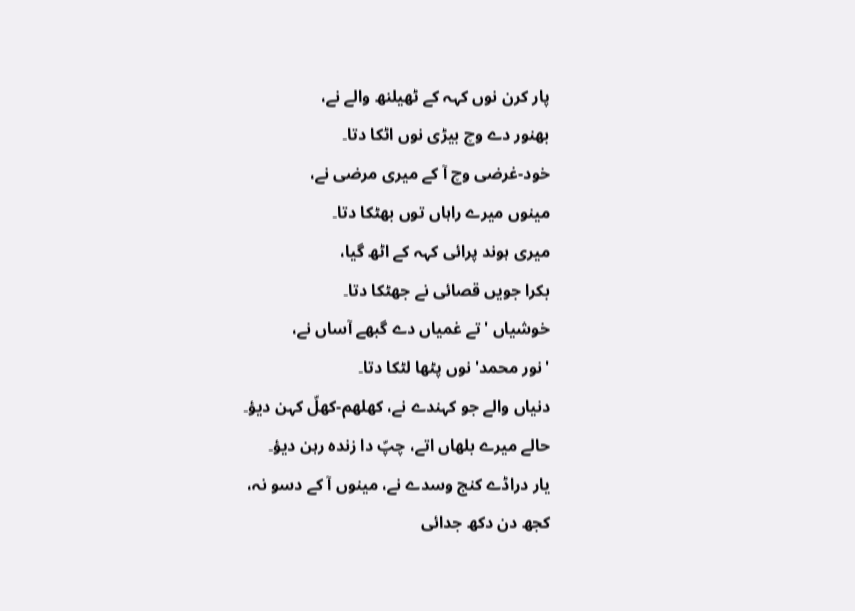پار کرن نوں کہہ کے ٹھیلنھ والے نے،
بھنور دے وچ بیڑی نوں اٹکا دتا۔
خود-غرضی وچ آ کے میری مرضی نے،
مینوں میرے راہاں توں بھٹکا دتا۔
میری ہوند پرائی کہہ کے اٹھ گیا،
بکرا جویں قصائی نے جھٹکا دتا۔
خوشیاں 'تے غمیاں دے گبھے آساں نے،
'نور محمد' نوں پٹھا لٹکا دتا۔
دنیاں والے جو کہندے نے، کھلھم-کھلّ کہن دیؤ۔
حالے میرے بلھاں اتے، چپّ دا زندہ رہن دیؤ۔
یار دراڈے کنج وسدے نے، مینوں آ کے دسو نہ،
کجھ دن دکھ جدائی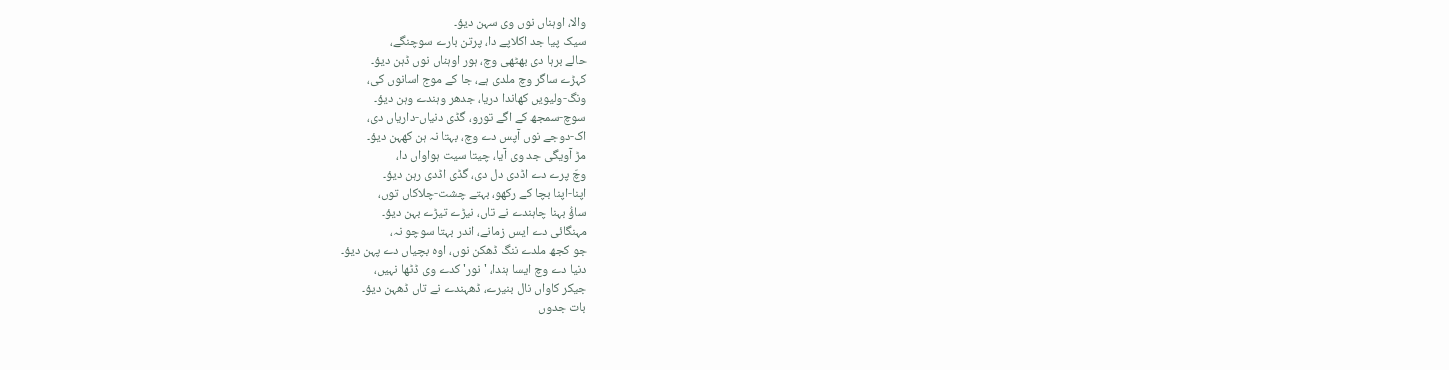والا، اوہناں نوں وی سہن دیؤ۔
سیک پیا جد اکلاپے دا، پرتن بارے سوچنگے،
حالے برہا دی بھٹھی وچ، ہور اوہناں نوں ڈہن دیؤ۔
کہڑے ساگر وچ ملدی ہے، جا کے موج اسانوں کی،
ونگ-ولیویں کھاندا دریا، جدھر وہندے وہن دیؤ۔
سوچ-سمجھ کے اگے تورو، گڈی دنیاں-داریاں دی،
اک-دوجے نوں آپس دے وچ، بہتا نہ ہن کھہن دیؤ۔
مڑ آویگی جد وی آیا، چیتا سیت ہواواں دا،
وچّ پرے دے اڈدی دل دی، گڈی اڈدی رہن دیؤ۔
اپنا-اپنا بچا کے رکھو، بہتے چشت-چلاکاں توں،
ساؤُ بہنا چاہندے نے تاں، نیڑے تیڑے بہن دیؤ۔
مہنگائی دے ایس زمانے، اندر بہتا سوچو نہ،
جو کجھ ملدے ننگ ڈھکن نوں، اوہ بچیاں دے پہن دیؤ۔
دنیا دے وچ ایسا ہندا، 'نور' کدے وی ڈٹھا نہیں،
جیکر کاواں نال بنیرے، ڈھہندے نے تاں ڈھہن دیؤ۔
بات جدوں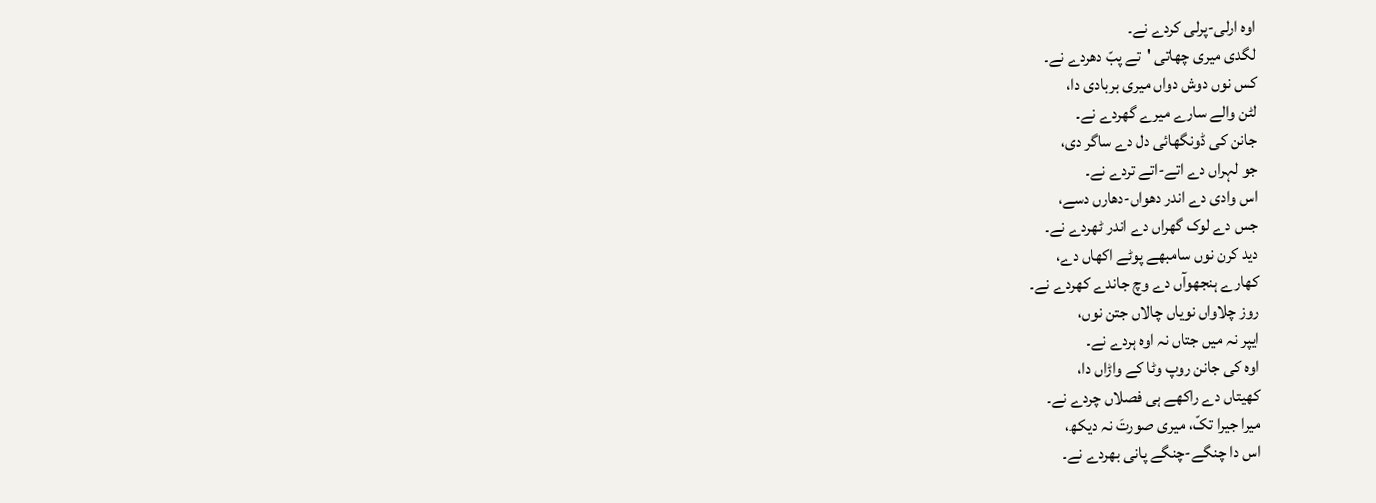اوہ ارلی-پرلی کردے نے۔
لگدی میری چھاتی 'تے پبّ دھردے نے۔
کس نوں دوش دواں میری بربادی دا،
لٹن والے سارے میرے گھردے نے۔
جانن کی ڈونگھائی دل دے ساگر دی،
جو لہراں دے اتے-اتے تردے نے۔
اس وادی دے اندر دھواں-دھارں دسے،
جس دے لوک گھراں دے اندر ٹھردے نے۔
دید کرن نوں سامبھے پوٹے اکھاں دے،
کھارے ہنجھوآں دے وچ جاندے کھردے نے۔
روز چلاواں نویاں چالاں جتن نوں،
ایپر نہ میں جتاں نہ اوہ ہردے نے۔
اوہ کی جانن روپ وٹا کے واڑاں دا،
کھیتاں دے راکھے ہی فصلاں چردے نے۔
میرا جیرا تکّ، میری صورتَ نہ دیکھ،
اس دا چنگے-چنگے پانی بھردے نے۔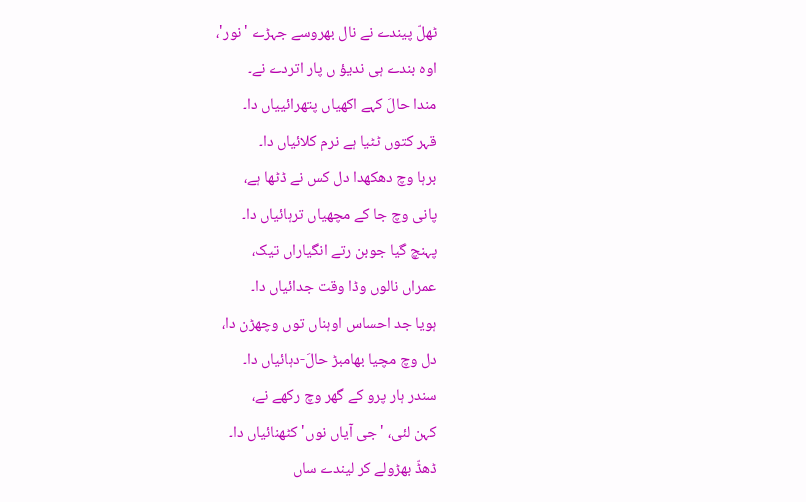ٹھلّ پیندے نے نال بھروسے جہڑے 'نور'،
اوہ بندے ہی ندیؤ ں پار اتردے نے۔
مندا حالَ کہے اکھیاں پتھرائییاں دا۔
قہر کتوں ٹٹیا ہے نرم کلائیاں دا۔
برہا وچ دھکھدا دل کس نے ڈٹھا ہے،
پانی وچ جا کے مچھیاں ترہائیاں دا۔
پہنچ گیا جوبن رتے انگیاراں تیک،
عمراں نالوں وڈا وقت جدائیاں دا۔
ہویا جد احساس اوہناں توں وچھڑن دا،
دل وچ مچیا بھامبڑ حالَ-دہائیاں دا۔
سندر ہار پرو کے گھر وچ رکھے نے،
کہن لئی، 'جی آیاں نوں' کٹھنائیاں دا۔
ڈھڈّ بھڑولے کر لیندے ساں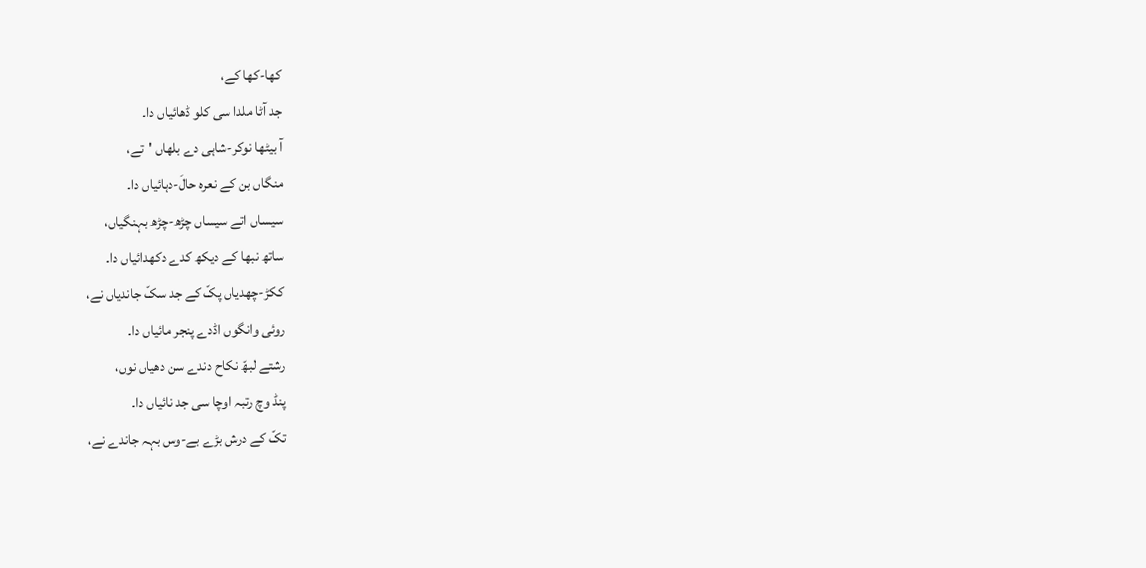کھا-کھا کے،
جد آٹا ملدا سی کلو ڈھائیاں دا۔
آ بیٹھا نوکر-شاہی دے بلھاں 'تے،
منگاں بن کے نعرہ حالَ-دہائیاں دا۔
سیساں اتے سیساں چڑھ-چڑھ بہنگیاں،
ساتھ نبھا کے دیکھ کدے دکھدائیاں دا۔
ککڑ-چھدیاں پکّ کے جد سکّ جاندیاں نے،
روئی وانگوں اڈدے پنجر مائیاں دا۔
رشتے لبھّ نکاح دندے سن دھیاں نوں،
پنڈ وچ رتبہ اوچا سی جد نائیاں دا۔
تکّ کے درش بڑے بے-وس بہہ جاندے نے،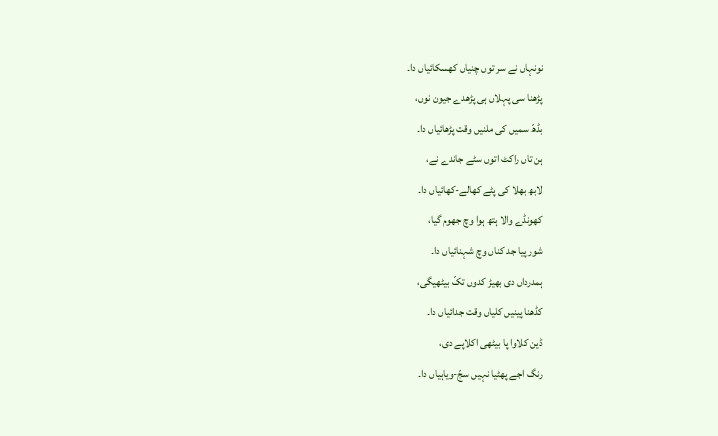نونہاں نے سر توں چنیاں کھسکائیاں دا۔
پڑھنا سی پہلاں ہی پڑھدے جیون نوں،
بڈھّ سمیں کی ملنیں وقت پڑھائیاں دا۔
ہن تاں راکٹ اتوں سٹے جاندے نے،
لابھ بھلا کی پٹے کھالے-کھائیاں دا۔
کھونڈے والا ہتھ ہوا وچ جھوم گیا،
شور پیا جد کناں وچ شہنائیاں دا۔
ہمدرداں دی بھیڑ کدوں تکّ بیٹھیگی،
کڈھنا پینیں کلیاں وقت جدائیاں دا۔
ڈین کلاوا پا بیٹھی اکلاپے دی،
رنگ اجے پھٹیا نہیں سجّ-ویاہیاں دا۔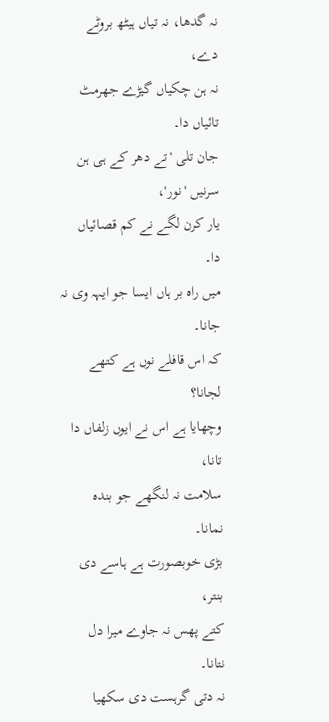نہ گدھا، نہ تیاں ہیٹھ بروٹے دے،
نہ ہن چکیاں گیڑے جھرمٹ تائیاں دا۔
جان تلی 'تے دھر کے ہی ہن سرنیں 'نور'،
یار کرن لگے نے کم قصائیاں دا۔
میں راہ بر ہاں ایسا جو ایہہ وی نہ جانا۔
کہ اس قافلے نوں ہے کتھے لجانا؟
وچھایا ہے اس نے ایوں زلفاں دا تانا،
سلامت نہ لنگھے جو بندہ نمانا۔
بڑی خوبصورت ہے ہاسے دی بنتر،
کتے پھس نہ جاوے میرا دل نتانا۔
نہ دتی گرہست دی سکھیا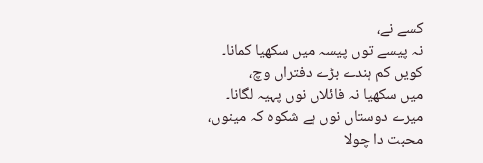کسے نے،
نہ پیسے توں پیسہ میں سکھیا کمانا۔
کویں کم ہندے بڑے دفتراں وچ،
میں سکھیا نہ فائلاں نوں پہیہ لگانا۔
میرے دوستاں نوں ہے شکوہ کہ مینوں،
محبت دا چولا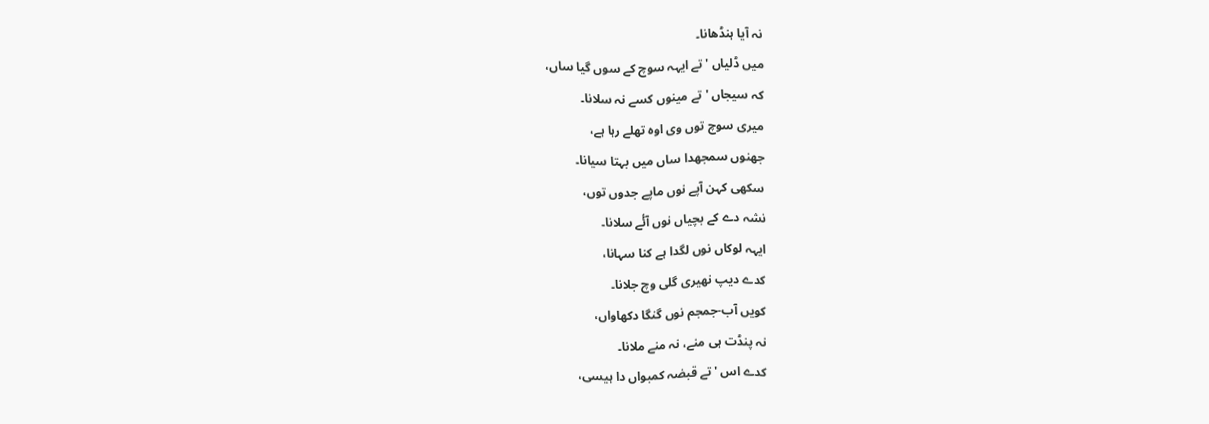نہ آیا ہنڈھانا۔
میں ڈلیاں 'تے ایہہ سوچ کے سوں گیا ساں،
کہ سیجاں 'تے مینوں کسے نہ سلانا۔
میری سوچ توں وی اوہ تھلے رہا ہے،
جھنوں سمجھدا ساں میں بہتا سیانا۔
سکھی کہن آپے نوں ماپے جدوں توں،
نشہ دے کے بچیاں نوں آئٔے سلانا۔
ایہہ لوکاں نوں لگدا ہے کنا سہانا،
کدے دیپ نھیری گلی وچ جلانا۔
کویں آب-جمجم نوں گنگا دکھاواں،
نہ پنڈت ہی منے، نہ منے ملانا۔
کدے اس 'تے قبضہ کمبواں دا ہیسی،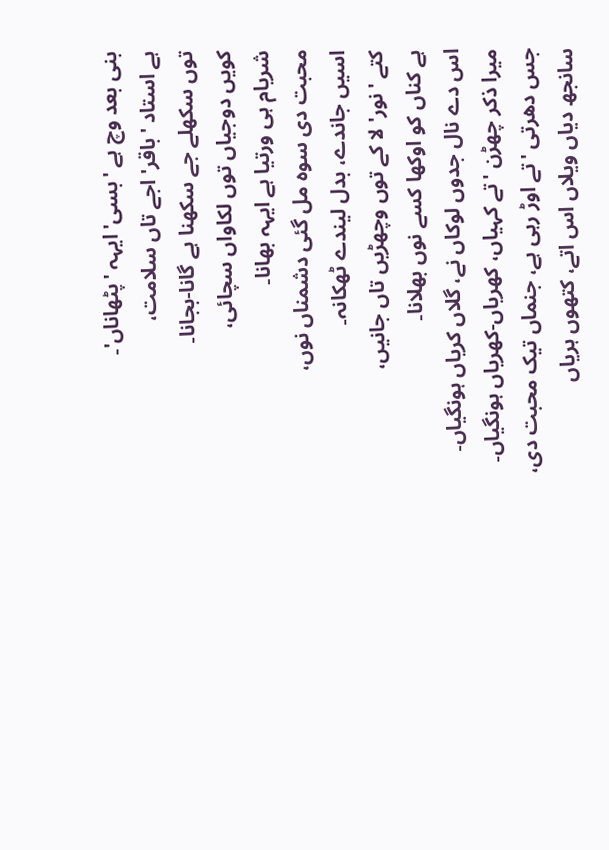بنی بعد وچ ہے 'بسی' ایہہ 'پٹھاناں'۔
ہے استاد 'باقر' اجے تاں سلامت،
توں سکھلے جے سکھنا ہے گانا-بجانا۔
کویں دوجیاں توں لکاواں سچائی،
شریام ہی ورتیا ہے ایہہ بھانا۔
محبت دی سوہ مل گئی دشمناں نوں،
اسیں جاندے، بدل لیندے ٹھکانہ۔
کتے 'نور' لا کے توں وچھڑیں تاں جانیں،
ہے کناں کو اوکھا کسے نوں بھلانا۔
اس دے نال جدوں لوکاں نے، گلاں کریاں ہونگیاں۔
میرا ذکر چھڑن 'تے کہیاں، کھریاں-کھریاں ہونگیاں۔
جس دھرتی 'تے اوڑ رہی ہے، جنماں تیک محبت دی،
سانجھ دیاں ویلاں اس اتے، کتھوں ہریاں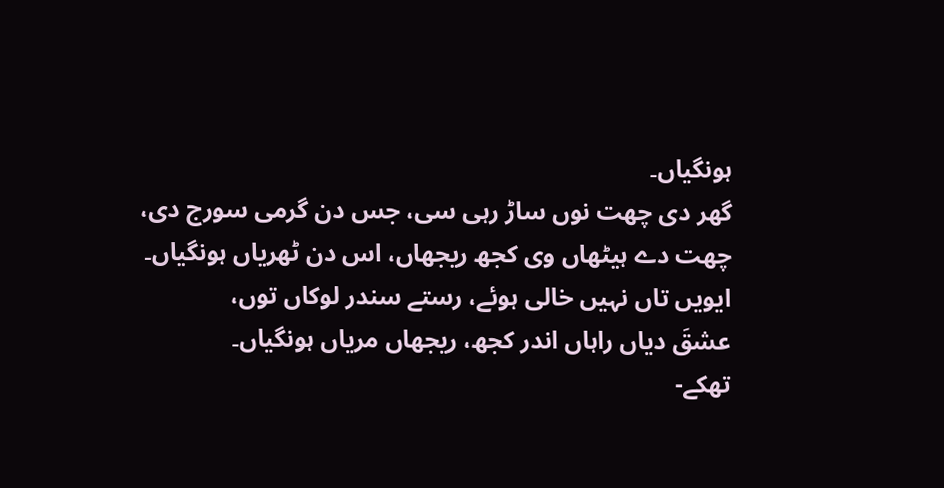ہونگیاں۔
گھر دی چھت نوں ساڑ رہی سی، جس دن گرمی سورج دی،
چھت دے ہیٹھاں وی کجھ ریجھاں، اس دن ٹھریاں ہونگیاں۔
ایویں تاں نہیں خالی ہوئے، رستے سندر لوکاں توں،
عشقَ دیاں راہاں اندر کجھ، ریجھاں مریاں ہونگیاں۔
تھکے-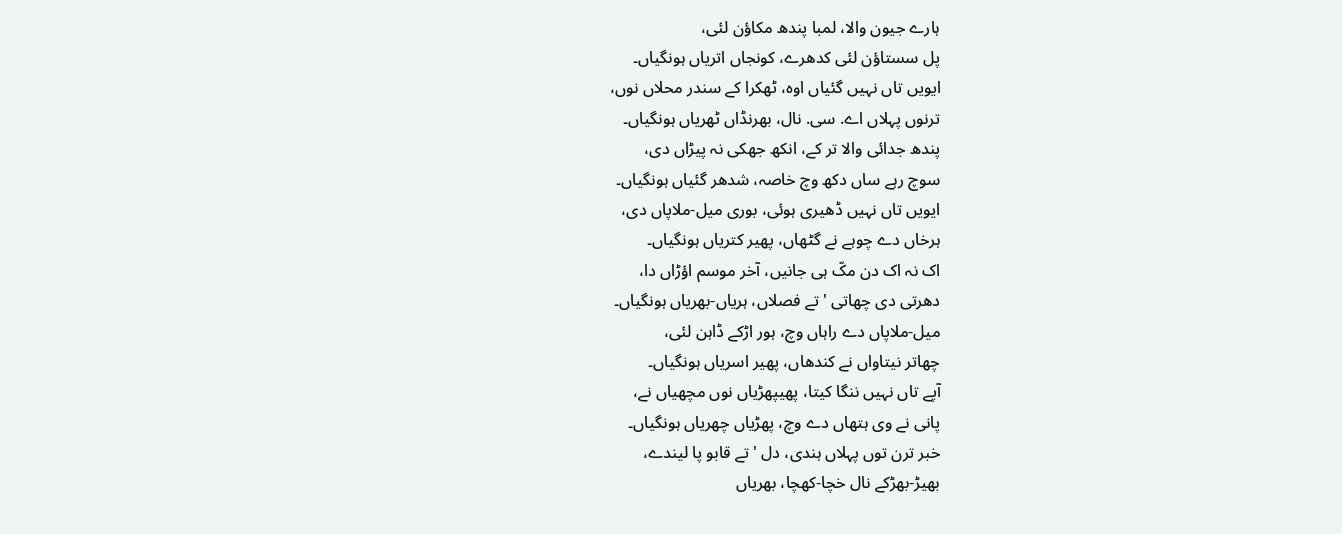ہارے جیون والا، لمبا پندھ مکاؤن لئی،
پل سستاؤن لئی کدھرے، کونجاں اتریاں ہونگیاں۔
ایویں تاں نہیں گئیاں اوہ، ٹھکرا کے سندر محلاں نوں،
ترنوں پہلاں اے. سی. نال، بھرنڈاں ٹھریاں ہونگیاں۔
پندھ جدائی والا تر کے، انکھ جھکی نہ پیڑاں دی،
سوچ رہے ساں دکھ وچ خاصہ، شدھر گئیاں ہونگیاں۔
ایویں تاں نہیں ڈھیری ہوئی، بوری میل-ملاپاں دی،
ہرخاں دے چوہے نے گٹھاں، پھیر کتریاں ہونگیاں۔
اک نہ اک دن مکّ ہی جانیں، آخر موسم اؤڑاں دا،
دھرتی دی چھاتی 'تے فصلاں، ہریاں-بھریاں ہونگیاں۔
میل-ملاپاں دے راہاں وچ، ہور اڑکے ڈاہن لئی،
چھاتر نیتاواں نے کندھاں، پھیر اسریاں ہونگیاں۔
آپے تاں نہیں ننگا کیتا، پھیپھڑیاں نوں مچھیاں نے،
پانی نے وی ہتھاں دے وچ، پھڑیاں چھریاں ہونگیاں۔
خبر ترن توں پہلاں ہندی، دل 'تے قابو پا لیندے،
بھیڑ-بھڑکے نال خچا-کھچا، بھریاں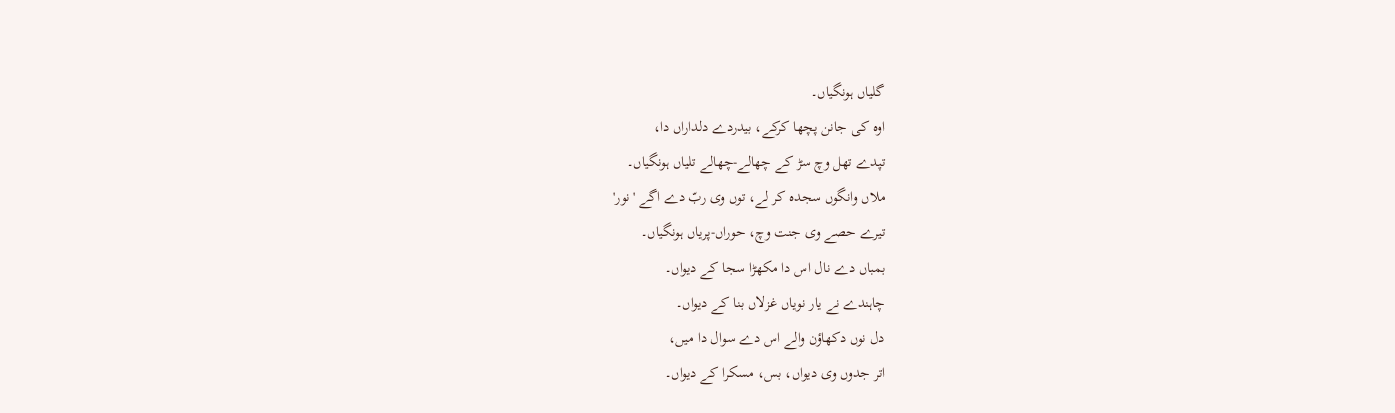گلیاں ہونگیاں۔
اوہ کی جانن پچھا کرکے، بیدردے دلداراں دا،
تپدے تھل وچ سڑ کے چھالے-چھالے تلیاں ہونگیاں۔
ملاں وانگوں سجدہ کر لے، توں وی ربّ دے اگے 'نور'
تیرے حصے وی جنت وچ، حوراں-پریاں ہونگیاں۔
بمباں دے نال اس دا مکھڑا سجا کے دیواں۔
چاہندے نے یار نویاں غزلاں بنا کے دیواں۔
دل نوں دکھاؤن والے اس دے سوال دا میں،
اتر جدوں وی دیواں، بس، مسکرا کے دیواں۔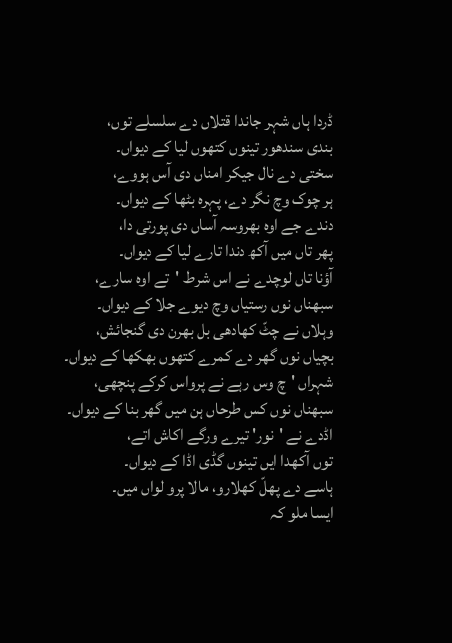ڈردا ہاں شہر جاندا قتلاں دے سلسلے توں،
بندی سندھور تینوں کتھوں لیا کے دیواں۔
سختی دے نال جیکر امناں دی آس ہووے،
ہر چوک وچ نگر دے، پہرہ بٹھا کے دیواں۔
دندے جے اوہ بھروسہ آساں دی پورتی دا،
پھر تاں میں آکھ دندا تارے لیا کے دیواں۔
آؤنا تاں لوچدے نے اس شرط 'تے اوہ سارے،
سبھناں نوں رستیاں وچ دیوے جلا کے دیواں۔
وہلاں نے چٹّ کھادھی بل بھرن دی گنجائش،
بچیاں نوں گھر دے کمرے کتھوں بھکھا کے دیواں۔
شہراں 'چ وس رہے نے پرواس کرکے پنچھی،
سبھناں نوں کس طرحاں ہن میں گھر بنا کے دیواں۔
اڈدے نے 'نور' تیرے ورگے اکاش اتے،
توں آکھدا ایں تینوں گڈی اڈا کے دیواں۔
ہاسے دے پھلّ کھلارو، مالا پرو لواں میں۔
ایسا ملو کہ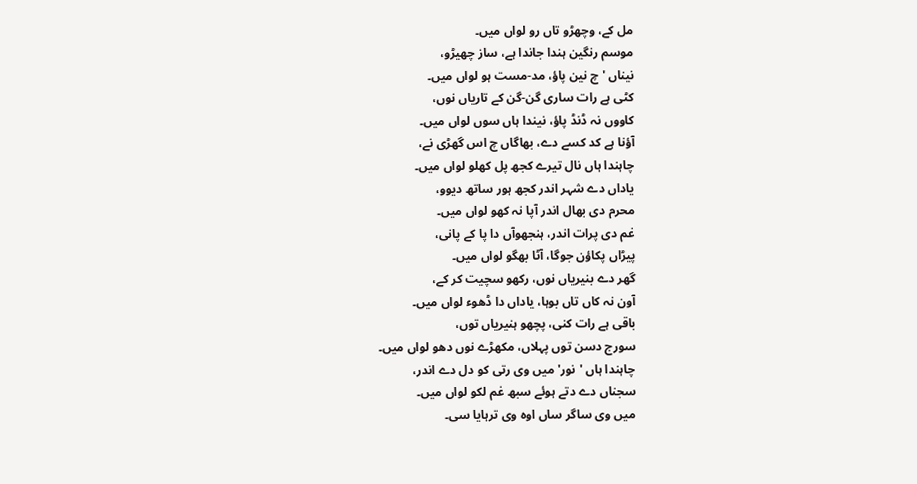مل کے، وچھڑو تاں رو لواں میں۔
موسم رنگین ہندا جاندا ہے، ساز چھیڑو،
نیناں 'چ نین پاؤ، مد-مست ہو لواں میں۔
کٹی ہے رات ساری گن-گن کے تاریاں نوں،
کاووں نہ ڈنڈ پاؤ، نیندا ہاں سوں لواں میں۔
آؤنا ہے کد کسے دے، بھاگاں چ اس گھڑی نے،
چاہندا ہاں نال تیرے کجھ پل کھلو لواں میں۔
یاداں دے شہر اندر کجھ ہور ساتھ دیوو،
محرم دی بھال اندر آپا نہ کھو لواں میں۔
غم دی پرات اندر، ہنجھوآں دا پا کے پانی،
پیڑاں پکاؤن جوگا، آٹا بھگو لواں میں۔
گھر دے بنیریاں نوں، رکھو سچیت کر کے،
آون نہ کاں تاں بوہا، یاداں دا ڈھوء لواں میں۔
باقی ہے رات کنی، پچھو ہنیریاں توں،
سورج دسن توں پہلاں، مکھڑے نوں دھو لواں میں۔
چاہندا ہاں 'نور' میں وی رتی کو دل دے اندر،
سجناں دے دتے ہوئے سبھ غم لکو لواں میں۔
میں وی ساگر ساں اوہ وی ترہایا سی۔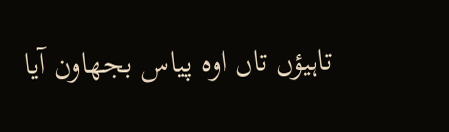تاہیؤں تاں اوہ پیاس بجھاون آیا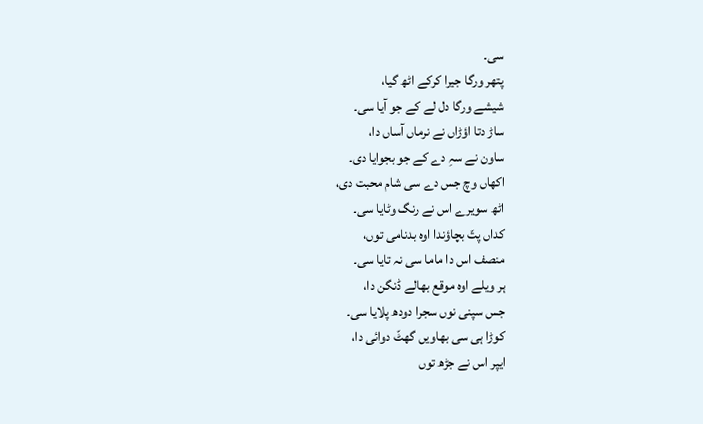سی۔
پتھر ورگا جیرا کرکے اٹھ گیا،
شیشے ورگا دل لے کے جو آیا سی۔
ساڑ دتا اؤڑاں نے نرماں آساں دا،
ساون نے سہِ دے کے جو بجوایا دی۔
اکھاں وچ جس دے سی شام محبت دی،
اٹھ سویرے اس نے رنگ وٹایا سی۔
کداں پتّ بچاؤندا اوہ بدنامی توں،
منصف اس دا ماما سی نہ تایا سی۔
ہر ویلے اوہ موقع بھالے ڈنگن دا،
جس سپنی نوں سجرا دودھ پلایا سی۔
کوڑا ہی سی بھاویں گھٹّ دوائی دا،
ایپر اس نے جڑھ توں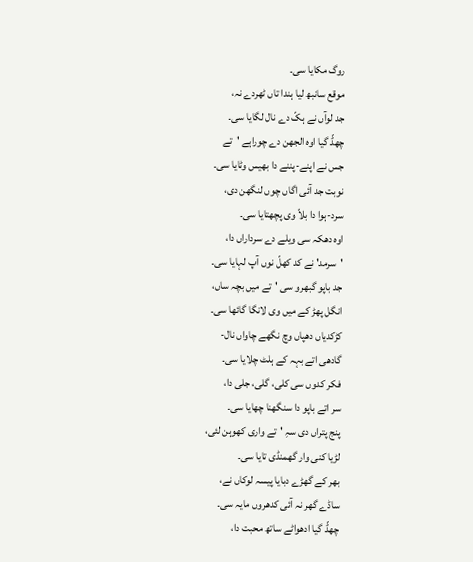روگ مکایا سی۔
موقع سانبھ لیا ہندا تاں ٹھردے نہ،
جد لوآں نے ہکّ دے نال لگایا سی۔
چھڈّ گیا اوہ الجھن دے چوراہے 'تے
جس نے اپنے-پننے دا بھیس وٹایا سی۔
نوبت جد آئی اگاں چوں لنگھن دی،
سرد-ہوا دا بلاّ وی پچھتایا سی۔
اوہ دھکہ سی ویلے دے سرداراں دا،
'سرمد' نے کد کھلّ نوں آپ لہایا سی۔
جد باپو گبھرو سی 'تے میں بچہ ساں،
انگل پھڑ کے میں وی لانگا گائھا سی۔
کڑکدیاں دھپاں وچ نگھے چاواں نال-
گادھی اتے بہہ کے ہلٹ چلایا سی۔
فکر کدوں سی کلی، گلی، جلی دا،
سر اتے باپو دا سنگھنا چھایا سی۔
پنج پتراں دی سہِ 'تے واری کھوہن لئی،
لڑیا کنی وار گھمنڈی تایا سی۔
بھر کے گھڑے دبایا پیسہ لوکاں نے،
ساڈے گھر نہ آئی کدھروں مایہ سی۔
چھڈّ گیا ادھواٹے ساتھ محبت دا،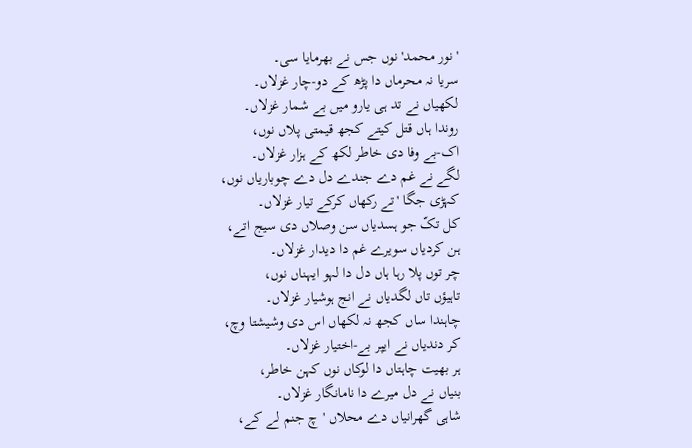'نور محمد' نوں جس نے بھرمایا سی۔
سریا نہ محرماں دا پڑھ کے دو-چار غزلاں۔
لکھیاں نے تد ہی یارو میں بے شمار غزلاں۔
روندا ہاں قتل کیتے کجھ قیمتی پلاں نوں،
اک-بے وفا دی خاطر لکھ کے ہزار غزلاں۔
لگے نے غم دے جندے دل دے چوباریاں نوں،
کہڑی جگا 'تے رکھاں کرکے تیار غزلاں۔
کل تکّ جو ہسدیاں سن وصلاں دی سیج اتے،
ہن کردیاں سویرے غم دا دیدار غزلاں۔
چر توں پلا رہا ہاں دل دا لہو ایہناں نوں،
تاہیؤں تاں لگدیاں نے انج ہوشیار غزلاں۔
چاہندا ساں کجھ نہ لکھاں اس دی وشیشتا وچ،
کر دندیاں نے ایپر بے-اختیار غزلاں۔
ہر بھیت چاہتاں دا لوکاں نوں کہن خاطر،
بنیاں نے دل میرے دا نامانگار غزلاں۔
شاہی گھرانیاں دے محلاں 'چ جنم لے کے،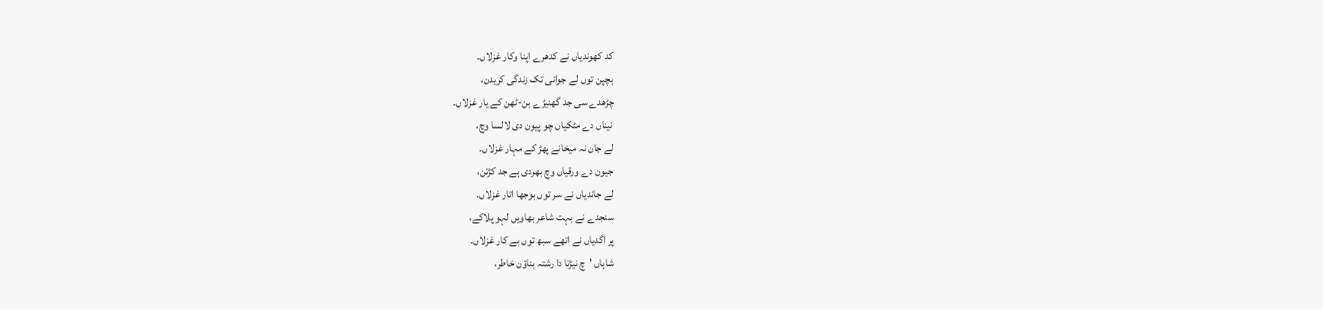کد کھوندیاں نے کدھرے اپنا وکار غزلاں۔
بچپن توں لے جوانی تک زندگی کریدن،
چڑھدے سی جد گھنیڑے بن-ٹھن کے یار غزلاں۔
نیناں دے مٹکیاں چو پیون دی لالسا وچ،
لے جان نہ میخانے پھڑ کے مہار غزلاں۔
جیون دے ورقیاں وچ بھردی ہے جد کڑتن،
لے جاندیاں نے سر توں بوجھا اتار غزلاں۔
سنجدے نے بہت شاعر بھاویں لہو پلاکے،
پر اگدیاں نے اتھے سبھ توں بے کار غزلاں۔
شاہاں 'چ نیڑتا دا رشتہ بناؤن خاطر،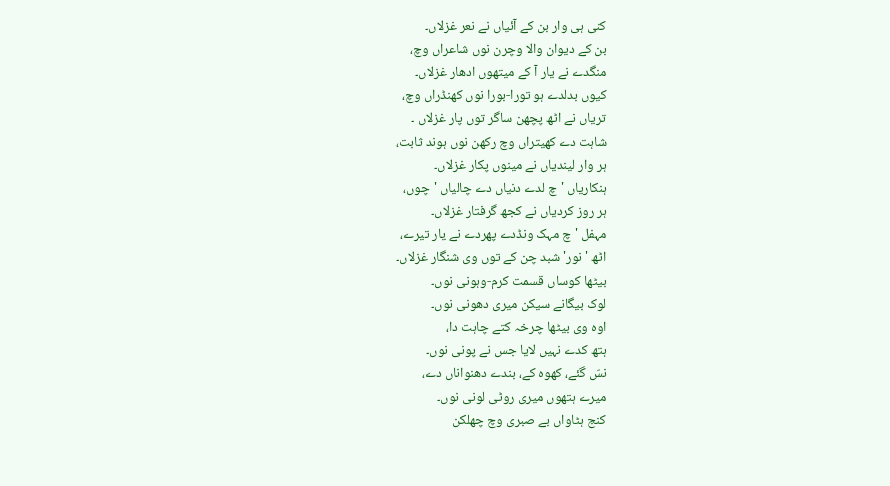کنی ہی وار بن کے آئیاں نے نعر غزلاں۔
بن کے دیوان والا وچرن نوں شاعراں وچ،
منگدے نے یار آ کے میتھوں ادھار غزلاں۔
کیوں بدلدے ہو تورا-بورا نوں کھنڈراں وچ،
تریاں نے اٹھ پچھن ساگر توں پار غزلاں ۔
شاہت دے کھیتراں وچ رکھن نوں ہوند ثابت،
ہر وار لیندیاں نے مینوں پکار غزلاں۔
ہنکاریاں 'چ لدے دنیاں دے چالیاں 'چوں،
ہر روز کردیاں نے کجھ گرفتار غزلاں۔
مہفل 'چ مہک ونڈدے پھردے نے یار تیرے،
اٹھ 'نور' شبد چن کے توں وی شنگار غزلاں۔
بیٹھا کوساں قسمت کرم-وہونی نوں۔
لوک بیگانے سیکن میری دھونی نوں۔
اوہ وی بیٹھا چرخہ کتے چاہت دا،
ہتھ کدے نہیں لایا جس نے پونی نوں۔
نسّ گئے، کھوہ کے، بندے دھنواناں دے،
میرے ہتھوں میری روٹی لونی نوں۔
کنج ہٹاواں بے صبری وچ چھلکن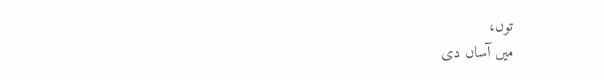توں،
میں آساں دی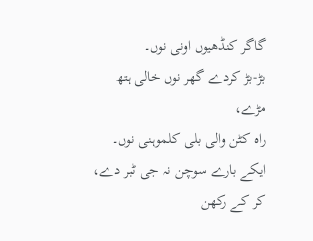گاگر کنڈھیوں اونی نوں۔
بڑ-بڑ کردے گھر نوں خالی ہتھ مڑے،
راہ کٹن والی بلی کلموہنی نوں۔
ایکے بارے سوچن نہ جی ٹبر دے،
کر کے رکھن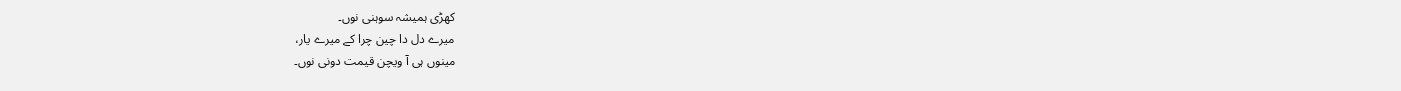کھڑی ہمیشہ سوہنی نوں۔
میرے دل دا چین چرا کے میرے یار،
مینوں ہی آ ویچن قیمت دونی نوں۔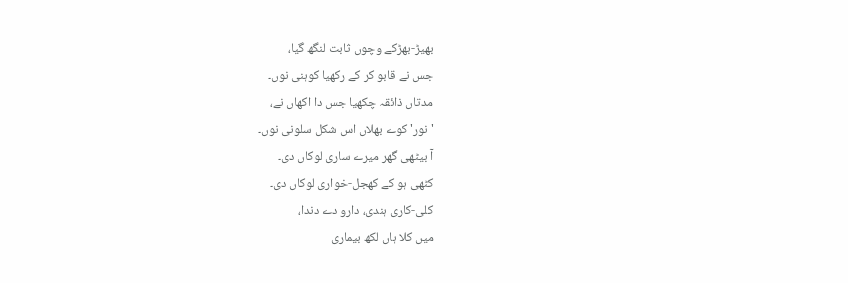بھیڑ-بھڑکے وچوں ثابت لنگھ گیا،
جس نے قابو کر کے رکھیا کوہنی نوں۔
مدتاں ذائقہ چکھیا جس دا اکھاں نے،
'نور' کوے بھلاں اس شکل سلونی نوں۔
آ بیٹھی گھر میرے ساری لوکاں دی۔
کٹھی ہو کے کھجل-خواری لوکاں دی۔
کلی-کاری ہندی، دارو دے دندا،
میں کلا ہاں لکھ بیماری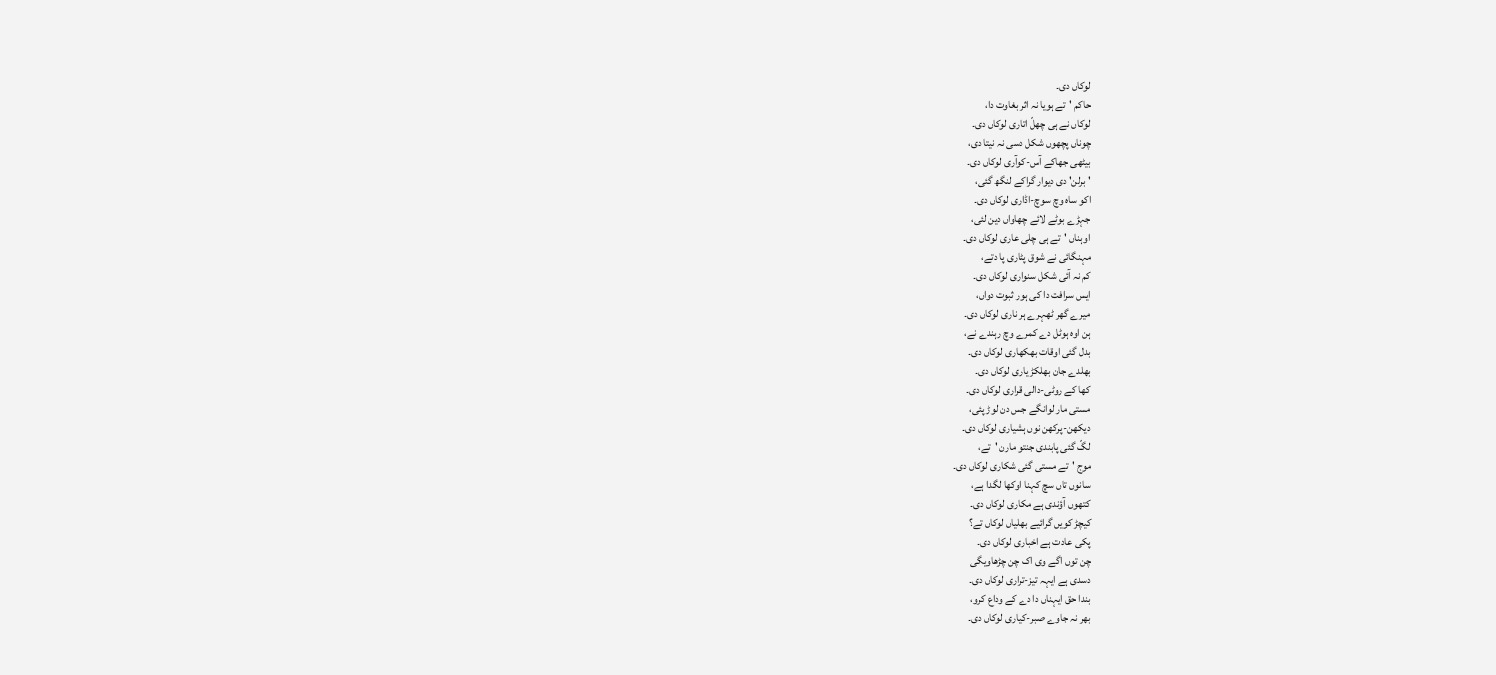لوکاں دی۔
حاکم 'تے ہویا نہ اثر بغاوت دا،
لوکاں نے ہی چھلّ اتاری لوکاں دی۔
چوناں پچھوں شکل دسی نہ نیتا دی،
بیٹھی جھاکے آس-کوآری لوکاں دی۔
'برلن' دی دیوار گراکے لنگھ گئی،
اکو ساہ وچ سوچ-اڈاری لوکاں دی۔
جہڑے بوٹے لائے چھاواں دین لئی،
اوہناں 'تے ہی چلی عاری لوکاں دی۔
مہنگائی نے شوق پٹاری پا دتے،
کم نہ آئی شکل سنواری لوکاں دی۔
ایس سرافت دا کی ہور ثبوت دواں،
میرے گھر ٹھہرے ہر ناری لوکاں دی۔
ہن اوہ ہوٹل دے کمرے وچ رہندے نے،
بدل گئی اوقات بھکھاری لوکاں دی۔
بھلدے جان بھلکڑ یاری لوکاں دی۔
کھا کے روٹی-دالی قراری لوکاں دی۔
مستی مار لوانگے جس دن لوڑ پئی،
دیکھن-پرکھن نوں ہشیاری لوکاں دی۔
لگّ گئی پابندی جنتو مارن 'تے،
موج 'تے مستی گئی شکاری لوکاں دی۔
سانوں تاں سچ کہنا اوکھا لگدا ہے،
کتھوں آؤندی ہے مکاری لوکاں دی۔
کیچڑ کویں گرائیے بھلیاں لوکاں تے؟
پکی عادت ہے اخباری لوکاں دی۔
چن توں اگے وی اک چن چڑھاویگی
دسدی ہے ایہہ تیز-تراری لوکاں دی۔
بندا حق ایہناں دا دے کے وداع کرو،
بھر نہ جاوے صبر-کیاری لوکاں دی۔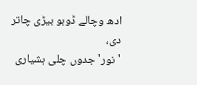ادھ وچالے ڈوبو بیڑی چاتر دی،
'نور' جدوں چلی ہشیاری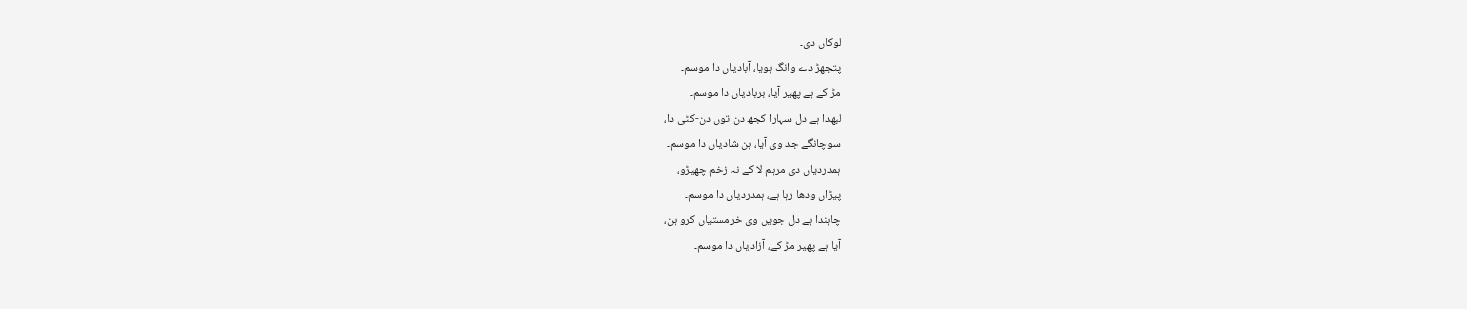لوکاں دی۔
پتجھڑ دے وانگ ہویا، آبادیاں دا موسم۔
مڑ کے ہے پھیر آیا، بربادیاں دا موسم۔
لبھدا ہے دل سہارا کجھ دن توں دن-کٹی دا،
سوچانگے جد وی آیا، ہن شادیاں دا موسم۔
ہمدردیاں دی مرہم لا کے نہ زخم چھیڑو،
پیڑاں ودھا رہا ہے، ہمدردیاں دا موسم۔
چاہندا ہے دل جویں وی خرمستیاں کرو ہن،
آیا ہے پھیر مڑ کے، آزادیاں دا موسم۔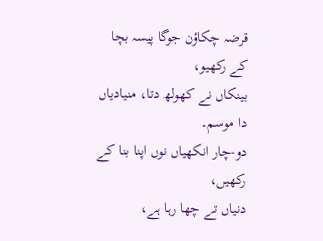قرضہ چکاؤن جوگا پیسہ بچا کے رکھیو،
بینکاں نے کھولھ دتا، منیادیاں دا موسم۔
دو-چار انکھیاں نوں اپنا بنا کے رکھیں،
دنیاں تے چھا رہا ہے،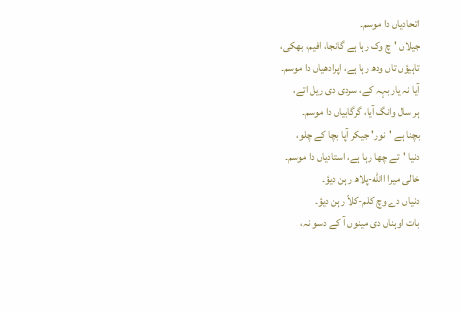اتحادیاں دا موسم۔
جیلاں 'چ وک رہا ہے گانجا، افیم، بھکی،
تاہیؤں تاں ودھ رہا ہے، اپرادھیاں دا موسم۔
آیا نہ یار بہہ کے، سردی دی ریل اتے،
ہر سال وانگ آیا، گرگابیاں دا موسم۔
بچنا ہے 'نور' جیکر آپا بچا کے چلو،
دنیا 'تے چھا رہا ہے، استادیاں دا موسم۔
خالی میرا االله-پلاھ رہن دیؤ۔
دنیاں دے وچ کلم-کلاّ رہن دیؤ۔
بات اوہناں دی مینوں آ کے دسو نہ،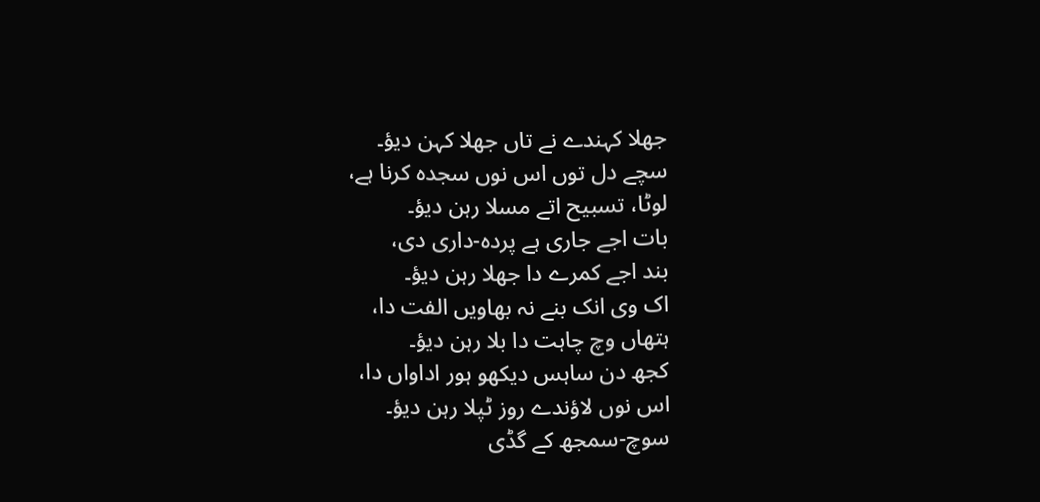جھلا کہندے نے تاں جھلا کہن دیؤ۔
سچے دل توں اس نوں سجدہ کرنا ہے،
لوٹا، تسبیح اتے مسلا رہن دیؤ۔
بات اجے جاری ہے پردہ-داری دی،
بند اجے کمرے دا جھلا رہن دیؤ۔
اک وی انک بنے نہ بھاویں الفت دا،
ہتھاں وچ چاہت دا بلا رہن دیؤ۔
کجھ دن ساہس دیکھو ہور اداواں دا،
اس نوں لاؤندے روز ٹپلا رہن دیؤ۔
سوچ-سمجھ کے گڈی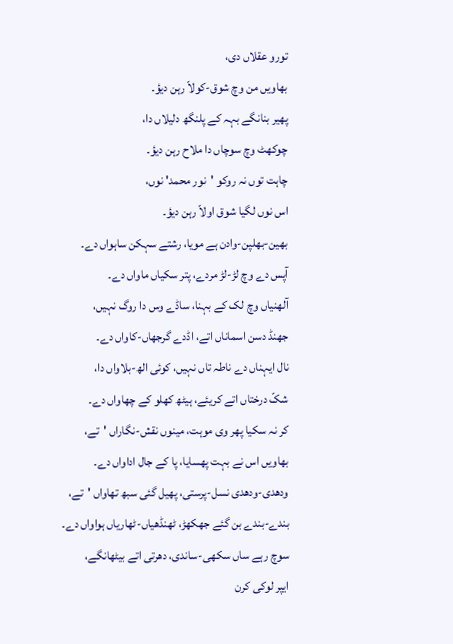تورو عقلاں دی،
بھاویں من وچ شوق-کولاّ رہن دیؤ۔
پھیر بنانگے بہہ کے پلنگھ دلیلاں دا،
چوکھٹ وچ سوچاں دا ملاح رہن دیؤ۔
چاہت توں نہ روکو 'نور محمد' نوں،
اس نوں لگیا شوق اولاّ رہن دیؤ۔
بھین-بھلپن-وادن ہے مویا، رشتے سہکن ساہواں دے۔
آپس دے وچ لڑ-لڑ مردے، پتر سکیاں ماواں دے۔
آلھنیاں وچ لک کے بہنا، ساڈے وس دا روگ نہیں،
جھنڈ دسن اسماناں اتے، اڈدے گرجھاں-کاواں دے۔
نال ایہناں دے ناطہ تاں نہیں، کوئی الھ-بلاواں دا،
شکّ درختاں اتے کریئے، ہیٹھ کھلو کے چھاواں دے۔
کر نہ سکیا پھر وی موہت، مینوں نقش-نگاراں 'تے،
بھاویں اس نے بہت پھسایا، پا کے جال اداواں دے۔
ودھدی-ودھدی نسل-پرستی، پھیل گئی سبھ تھاواں 'تے،
بندے-بندے بن گئے جھکھڑ، ٹھنڈھیاں-ٹھاریاں ہواواں دے۔
سوچ رہے ساں سکھی-ساندی، دھرتی اتے بیٹھانگے،
ایپر لوکی کرن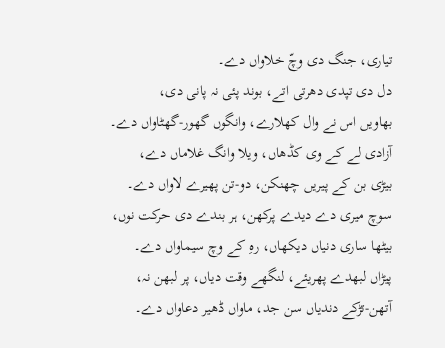تیاری، جنگ دی وچّ خلاواں دے۔
دل دی تپدی دھرتی اتے، بوند پئی نہ پانی دی،
بھاویں اس نے وال کھلارے، وانگوں گھور-گھٹاواں دے۔
آزادی لے کے وی کڈھاں، ویلا وانگ غلاماں دے،
بیڑی بن کے پیریں چھنکن، دو-تن پھیرے لاواں دے۔
سوچ میری دے دیدے پرکھن، ہر بندے دی حرکت نوں،
بیٹھا ساری دنیاں دیکھاں، رہِ کے وچ سیماواں دے۔
پیڑاں لبھدے پھریئے، لنگھے وقت دیاں، پر لبھن نہ،
آتھن-تڑکے دندیاں سن جد، ماواں ڈھیر دعاواں دے۔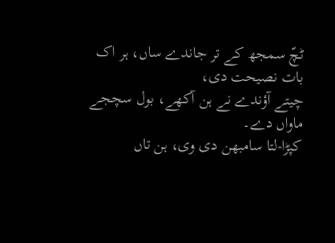ٹچّ سمجھ کے تر جاندے ساں، ہر اک بات نصیحت دی،
چیتے آؤندے نے ہن آکھے، بول سچجے ماواں دے۔
کپڑا-لتا سامبھن دی وی، ہن تاں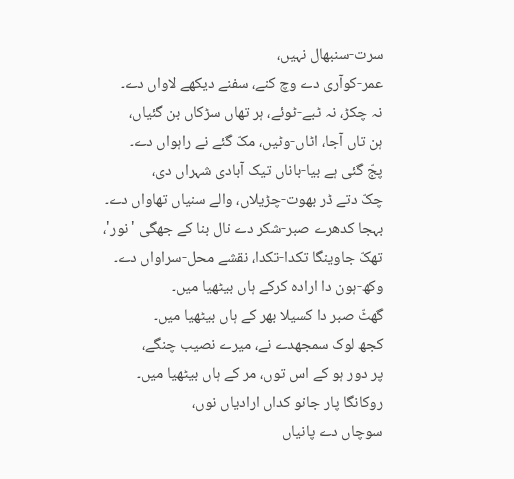سرت-سنبھال نہیں،
عمر-کوآری دے وچ کنے، سفنے دیکھے لاواں دے۔
نہ چکڑ، نہ ٹبے-ٹوئے، ہر تھاں سڑکاں بن گئیاں،
ہن تاں آجا، اٹاں-وٹیں، مکّ گئے نے راہواں دے۔
پجّ گئی ہے بیا-باناں تیک آبادی شہراں دی،
چکّ دتے ڈر بھوت-چڑیلاں، والے سنیاں تھاواں دے۔
بہجا کدھرے صبر-شکر دے نال بنا کے جھگی 'نور'،
تھکّ جاوینگا تکدا-تکدا، نقشے محل-سراواں دے۔
وکھ-ہون دا ارادہ کرکے ہاں بیٹھیا میں۔
گھٹّ صبر دا کسیلا بھر کے ہاں بیٹھیا میں۔
کجھ لوک سمجھدے نے، میرے نصیب چنگے،
پر دور ہو کے اس توں، مر کے ہاں بیٹھیا میں۔
روکانگا پار جانو کداں ارادیاں نوں،
سوچاں دے پانیاں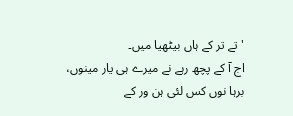'تے تر کے ہاں بیٹھیا میں۔
اج آ کے پچھ رہے نے میرے ہی یار مینوں،
برہا نوں کس لئی ہن ور کے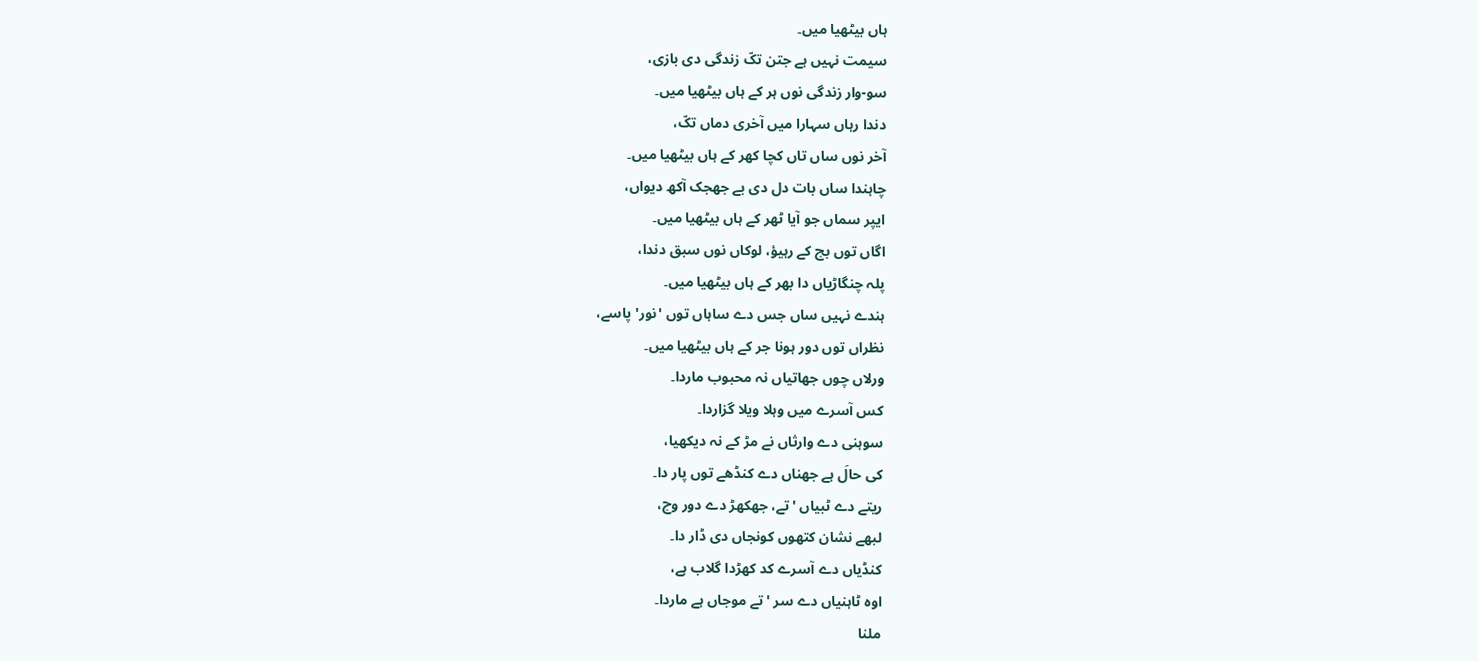ہاں بیٹھیا میں۔
سیمت نہیں ہے جتن تکّ زندگی دی بازی،
سو-وار زندگی نوں ہر کے ہاں بیٹھیا میں۔
دندا رہاں سہارا میں آخری دماں تکّ،
آخر نوں ساں تاں کچا کھر کے ہاں بیٹھیا میں۔
چاہندا ساں بات دل دی بے جھجک آکھ دیواں،
ایپر سماں جو آیا ٹھر کے ہاں بیٹھیا میں۔
اگاں توں بچ کے رہیؤ، لوکاں نوں سبق دندا،
پلہ چنگاڑیاں دا بھر کے ہاں بیٹھیا میں۔
ہندے نہیں ساں جس دے ساہاں توں 'نور' پاسے،
نظراں توں دور ہونا جر کے ہاں بیٹھیا میں۔
ورلاں چوں جھاتیاں نہ محبوب ماردا۔
کس آسرے میں وہلا ویلا گزاردا۔
سوہنی دے وارثاں نے مڑ کے نہ دیکھیا،
کی حالَ ہے جھناں دے کنڈھے توں پار دا۔
ریتے دے ٹبیاں 'تے، جھکھڑ دے دور وچ،
لبھے نشان کتھوں کونجاں دی ڈار دا۔
کنڈیاں دے آسرے کد کھڑدا گلاب ہے،
اوہ ٹاہنیاں دے سر 'تے موجاں ہے ماردا۔
ملنا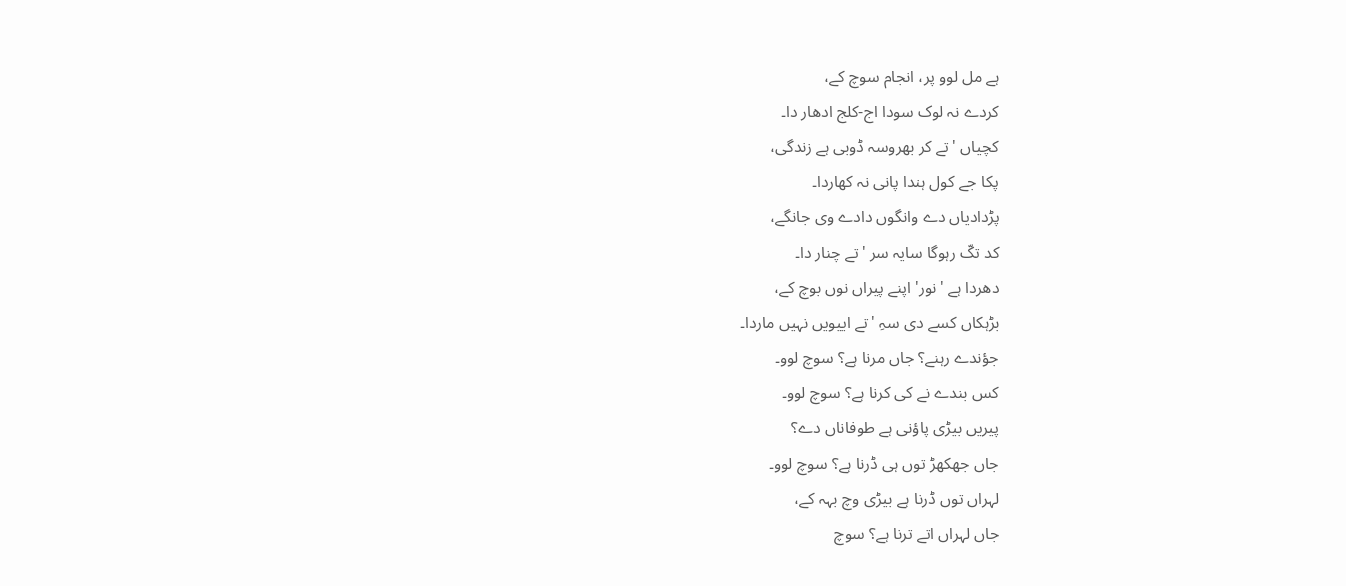ہے مل لوو پر، انجام سوچ کے،
کردے نہ لوک سودا اج-کلج ادھار دا۔
کچیاں 'تے کر بھروسہ ڈوبی ہے زندگی،
پکا جے کول ہندا پانی نہ کھاردا۔
پڑدادیاں دے وانگوں دادے وی جانگے،
کد تکّ رہوگا سایہ سر 'تے چنار دا۔
دھردا ہے 'نور' اپنے پیراں نوں بوچ کے،
بڑہکاں کسے دی سہِ 'تے اییویں نہیں ماردا۔
جؤندے رہنے؟ جاں مرنا ہے؟ سوچ لوو۔
کس بندے نے کی کرنا ہے؟ سوچ لوو۔
پیریں بیڑی پاؤنی ہے طوفاناں دے؟
جاں جھکھڑ توں ہی ڈرنا ہے؟ سوچ لوو۔
لہراں توں ڈرنا ہے بیڑی وچ بہہ کے،
جاں لہراں اتے ترنا ہے؟ سوچ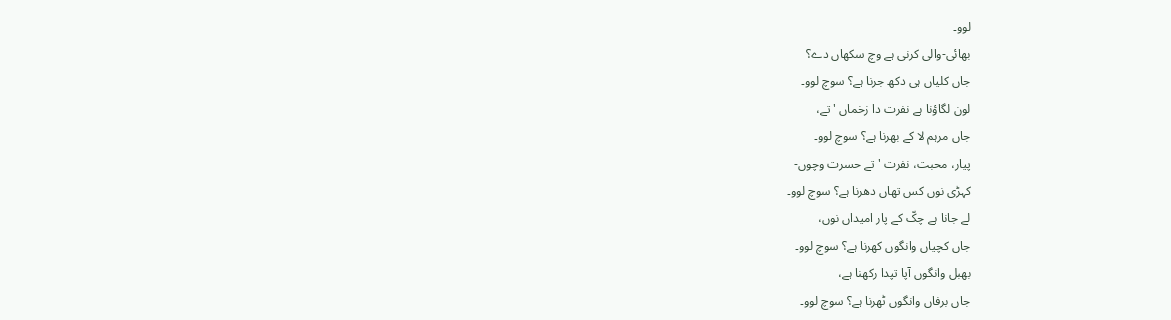لوو۔
بھائی-والی کرنی ہے وچ سکھاں دے؟
جاں کلیاں ہی دکھ جرنا ہے؟ سوچ لوو۔
لون لگاؤنا ہے نفرت دا زخماں 'تے،
جاں مرہم لا کے بھرنا ہے؟ سوچ لوو۔
پیار، محبت، نفرت 'تے حسرت وچوں-
کہڑی نوں کس تھاں دھرنا ہے؟ سوچ لوو۔
لے جانا ہے چکّ کے پار امیداں نوں،
جاں کچیاں وانگوں کھرنا ہے؟ سوچ لوو۔
بھبل وانگوں آپا تپدا رکھنا ہے،
جاں برفاں وانگوں ٹھرنا ہے؟ سوچ لوو۔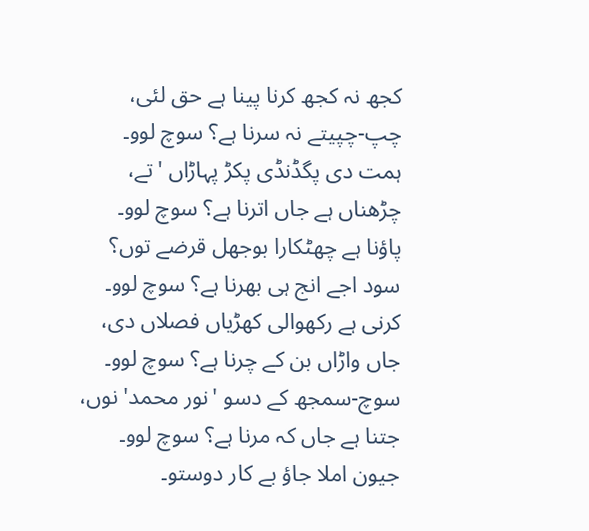کجھ نہ کجھ کرنا پینا ہے حق لئی،
چپ-چپیتے نہ سرنا ہے؟ سوچ لوو۔
ہمت دی پگڈنڈی پکڑ پہاڑاں 'تے،
چڑھناں ہے جاں اترنا ہے؟ سوچ لوو۔
پاؤنا ہے چھٹکارا بوجھل قرضے توں؟
سود اجے انج ہی بھرنا ہے؟ سوچ لوو۔
کرنی ہے رکھوالی کھڑیاں فصلاں دی،
جاں واڑاں بن کے چرنا ہے؟ سوچ لوو۔
سوچ-سمجھ کے دسو 'نور محمد' نوں،
جتنا ہے جاں کہ مرنا ہے؟ سوچ لوو۔
جیون املا جاؤ بے کار دوستو۔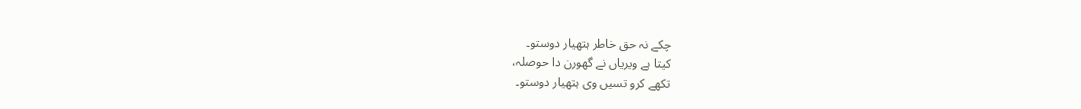چکے نہ حق خاطر ہتھیار دوستو۔
کیتا ہے ویریاں نے گھورن دا حوصلہ،
تکھے کرو تسیں وی ہتھیار دوستو۔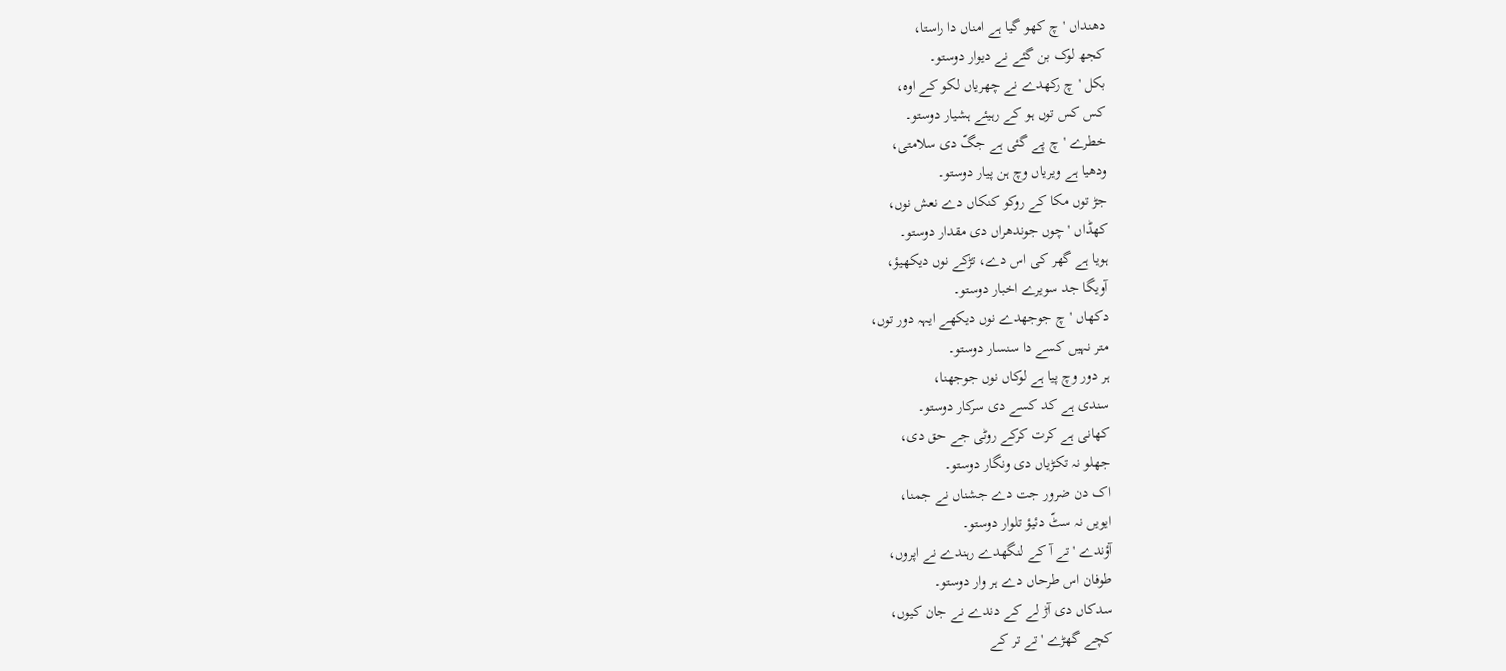دھنداں 'چ کھو گیا ہے امناں دا راستا،
کجھ لوک بن گئے نے دیوار دوستو۔
بکل 'چ رکھدے نے چھریاں لکو کے اوہ،
کس کس توں ہو کے رہیئے ہشیار دوستو۔
خطرے 'چ پے گئی ہے جگّ دی سلامتی،
ودھیا ہے ویریاں وچ ہن پیار دوستو۔
جڑ توں مکا کے روکو کنکاں دے نعش نوں،
کھڈاں 'چوں جوندھراں دی مقدار دوستو۔
ہویا ہے گھر کی اس دے، تڑکے نوں دیکھیؤ،
آویگا جد سویرے اخبار دوستو۔
دکھاں 'چ جوجھدے نوں دیکھے ایہہ دور توں،
متر نہیں کسے دا سنسار دوستو۔
ہر دور وچ پیا ہے لوکاں نوں جوجھنا،
سندی ہے کد کسے دی سرکار دوستو۔
کھانی ہے کرت کرکے روٹی جے حق دی،
جھلو نہ تکڑیاں دی ونگار دوستو۔
اک دن ضرور جت دے جشناں نے جمنا،
ایویں نہ سٹّ دئیؤ تلوار دوستو۔
آؤندے 'تے آ کے لنگھدے رہندے نے اپروں،
طوفان اس طرحاں دے ہر وار دوستو۔
سدکاں دی آڑ لے کے دندے نے جان کیوں،
کچے گھڑے 'تے تر کے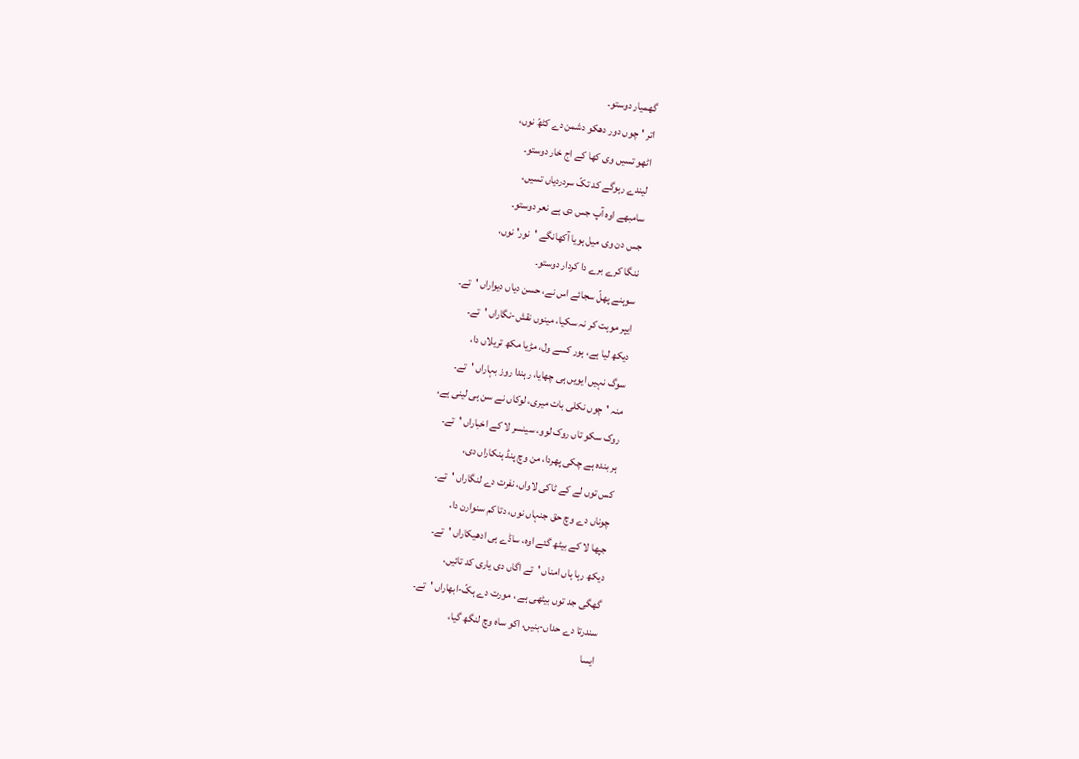گھمیار دوستو۔
اتر 'چوں دور دھکو دشمن دے کٹھّ نوں،
اٹھو تسیں وی کھا کے اج خار دوستو۔
لیندے رہوگے کد تکّ سردردیاں تسیں،
سامبھے اوہ آپ جس دی ہے نعر دوستو۔
جس دن وی میل ہویا آکھانگے 'نور' نوں،
ننگا کرے برے دا کردار دوستو۔
سوہنے پھلّ سجائے اس نے، حسن دیاں دیواراں 'تے۔
ایپر موہت کر نہ سکیا، مینوں نقش-نگاراں 'تے۔
دیکھ لیا ہے، ہور کسے ول، مڑیا مکھ تریلاں دا،
سوگ نہیں ایویں ہی چھایا، رہندا روز بہاراں 'تے۔
منہ 'چوں نکلی بات میری، لوکاں نے سن ہی لینی ہے،
روک سکو تاں روک لوو، سینسر لا کے اخباراں 'تے۔
ہر بندہ ہے چکی پھردا، من وچ پنڈ ہنکاراں دی،
کس توں لے کے ٹاکی لاواں، نفرت دے لنگاراں 'تے۔
چوناں دے وچ حق جنہاں نوں، دتا کم سنوارن دا،
جپھا لا کے بیٹھ گئے اوہ، ساڈے ہی ادھیکاراں 'تے۔
دیکھ رہا ہاں امناں 'تے اگاں دی یاری کد تائیں،
گھگی جد توں بیٹھی ہے ، مورت دے ہکّ-ابھاراں 'تے۔
سندرتا دے حداں-بنیں، اکو ساہ وچ لنگھ گیا،
ایسا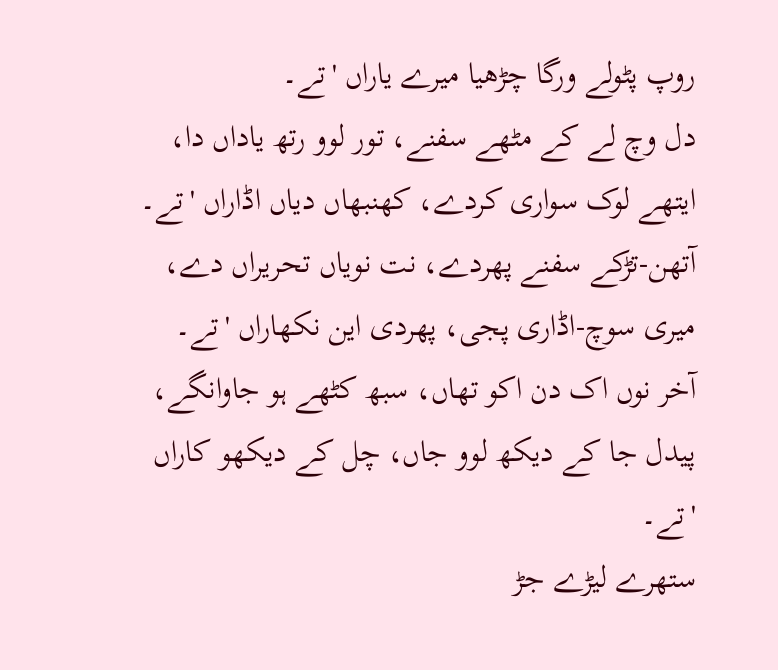روپ پٹولے ورگا چڑھیا میرے یاراں 'تے۔
دل وچ لے کے مٹھے سفنے، تور لوو رتھ یاداں دا،
ایتھے لوک سواری کردے، کھنبھاں دیاں اڈاراں 'تے۔
آتھن-تڑکے سفنے پھردے، نت نویاں تحریراں دے،
میری سوچ-اڈاری پجی، پھردی این نکھاراں 'تے۔
آخر نوں اک دن اکو تھاں، سبھ کٹھے ہو جاوانگے،
پیدل جا کے دیکھ لوو جاں، چل کے دیکھو کاراں 'تے۔
ستھرے لیڑے جڑ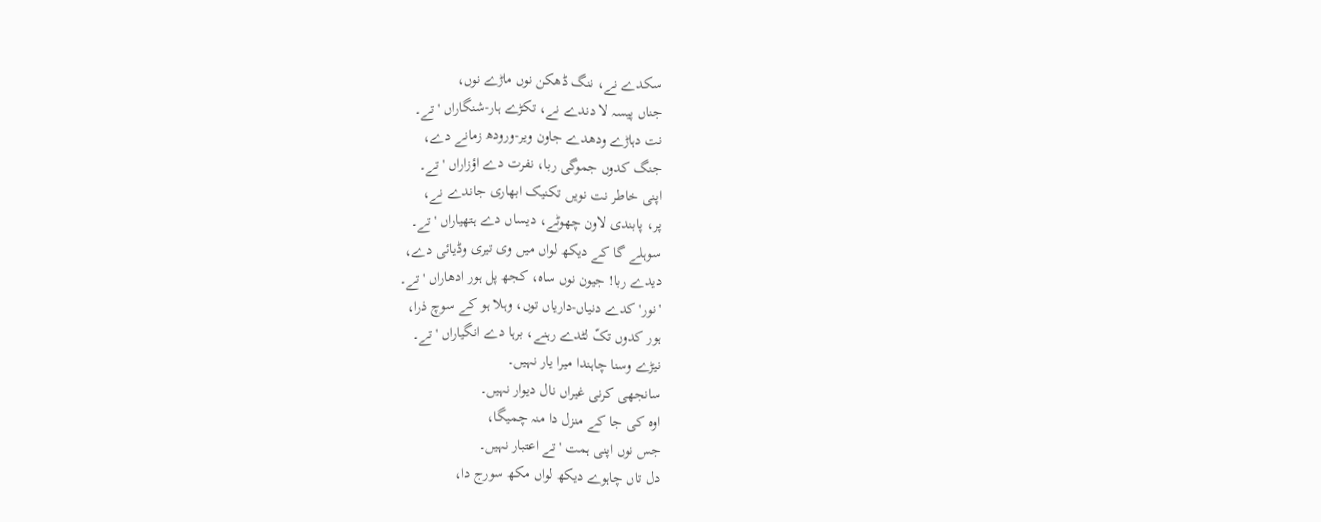سکدے نے، ننگ ڈھکن نوں ماڑے نوں،
جناں پیسہ لا دندے نے، تکڑے ہار-شنگاراں 'تے۔
نت دہاڑے ودھدے جاون ویر-ورودھ زمانے دے،
جنگ کدوں جموگی ربا، نفرت دے اؤزاراں 'تے۔
اپنی خاطر نت نویں تکنیک ابھاری جاندے نے،
پر، پابندی لاون چھوٹے، دیساں دے ہتھیاراں 'تے۔
سوہلے گا کے دیکھ لواں میں وی تیری وڈیائی دے،
دیدے ربا! جیون نوں ساہ، کجھ پل ہور ادھاراں 'تے۔
'نور' کدے دنیاں-داریاں توں، وہلا ہو کے سوچ ذرا،
ہور کدوں تکّ لٹدے رہنے، برہا دے انگیاراں 'تے۔
نیڑے وسنا چاہندا میرا یار نہیں۔
سانجھی کرنی غیراں نال دیوار نہیں۔
اوہ کی جا کے منزل دا منہ چمیگا،
جس نوں اپنی ہمت 'تے اعتبار نہیں۔
دل تاں چاہوے دیکھ لواں مکھ سورج دا،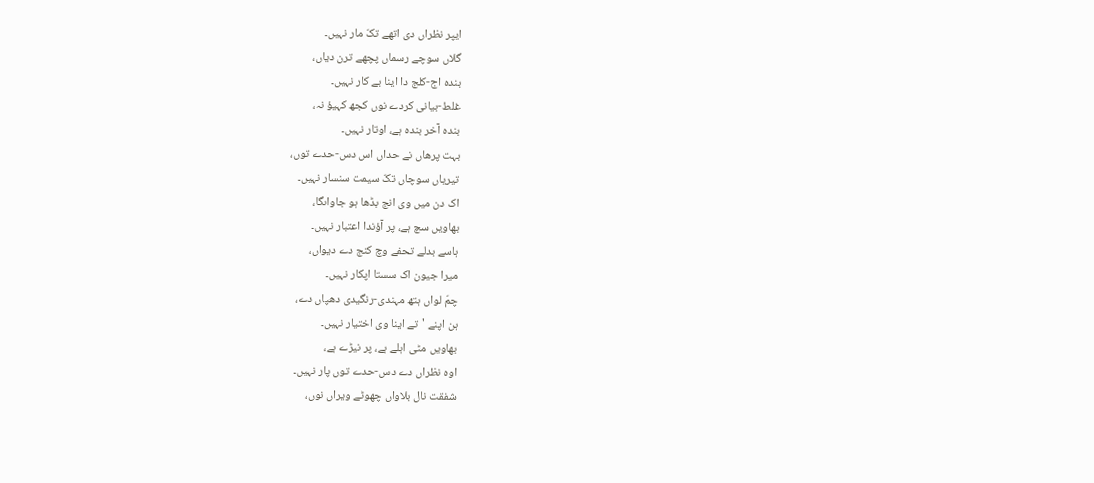ایپر نظراں دی اتھے تکّ مار نہیں۔
گلاں سوچے رسماں پچھے ترن دیاں،
بندہ اج-کلج دا اینا بے کار نہیں۔
غلط-بیانی کردے نوں کجھ کہیؤ نہ،
بندہ آخر بندہ ہے، اوتار نہیں۔
بہت پرھاں نے حداں اس دس-حدے توں،
تیریاں سوچاں تکّ سیمت سنسار نہیں۔
اک دن میں وی انج بڈھا ہو جاواںگا،
بھاویں سچ ہے، پر آؤندا اعتبار نہیں۔
ہاسے بدلے تحفے وچ کنج دے دیواں،
میرا جیون اک سستا اپکار نہیں۔
چمّ لواں ہتھ مہندی-رنگیدی دھپاں دے،
ہن اپنے 'تے اینا وی اختیار نہیں۔
بھاویں مٹی اہلے ہے، پر نیڑے ہے،
اوہ نظراں دے دس-حدے توں پار نہیں۔
شفقت نال بلاواں چھوٹے ویراں نوں،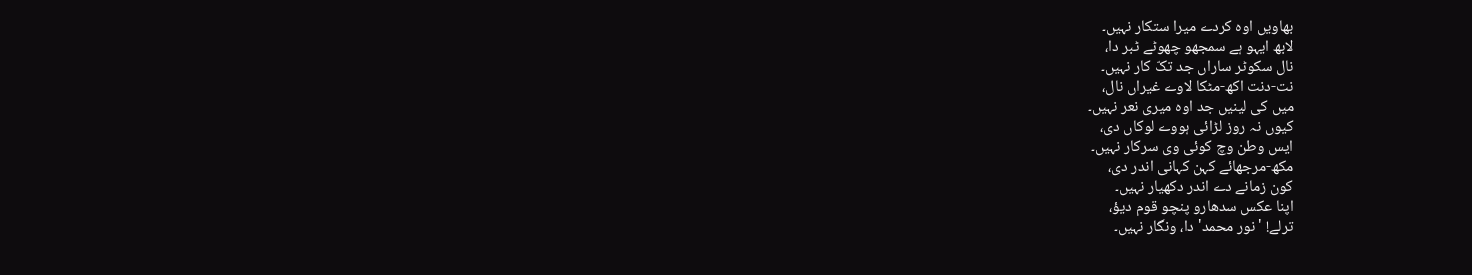بھاویں اوہ کردے میرا ستکار نہیں۔
لابھ ایہو ہے سمجھو چھوٹے ٹبر دا،
نال سکوٹر ساراں جد تکّ کار نہیں۔
نت-دنت اکھ-مٹکا لاوے غیراں نال،
میں کی لینیں جد اوہ میری نعر نہیں۔
کیوں نہ روز لڑائی ہووے لوکاں دی،
ایس وطن وچ کوئی وی سرکار نہیں۔
مکھ-مرجھائے کہن کہانی اندر دی،
کون زمانے دے اندر دکھیار نہیں۔
اپنا عکس سدھارو پنچو قوم دیؤ،
ترلے! 'نور محمد' دا، ونگار نہیں۔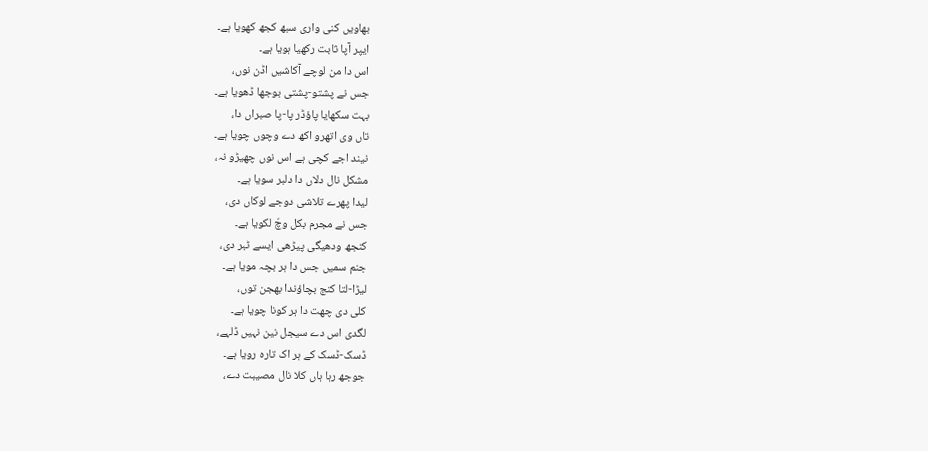بھاویں کنی واری سبھ کجھ کھویا ہے۔
ایپر آپا ثابت رکھیا ہویا ہے۔
اس دا من لوچے آکاشیں اڈن نوں،
جس نے پشتو-پشتی بوجھا ڈھویا ہے۔
بہت سکھایا پاؤڈر پا-پا صبراں دا،
تاں وی اتھرو اکھ دے وچوں چویا ہے۔
نیند اجے کچی ہے اس نوں چھیڑو نہ،
مشکل نال دلاں دا دلبر سویا ہے۔
لیدا پھرے تلاشی دوجے لوکاں دی،
جس نے مجرم بکل وچّ لکویا ہے۔
کنجھ ودھیگی پیڑھی ایسے ٹبر دی،
جنم سمیں جس دا ہر بچہ مویا ہے۔
لیڑا-لتا کنج بچاؤندا بھجن توں،
کلی دی چھت دا ہر کونا چویا ہے۔
لگدی اس دے سیجل نین نہیں ڈلہے،
ڈسک-ڈسک کے ہر اک تارہ رویا ہے۔
جوجھ رہا ہاں کلا نال مصیبت دے،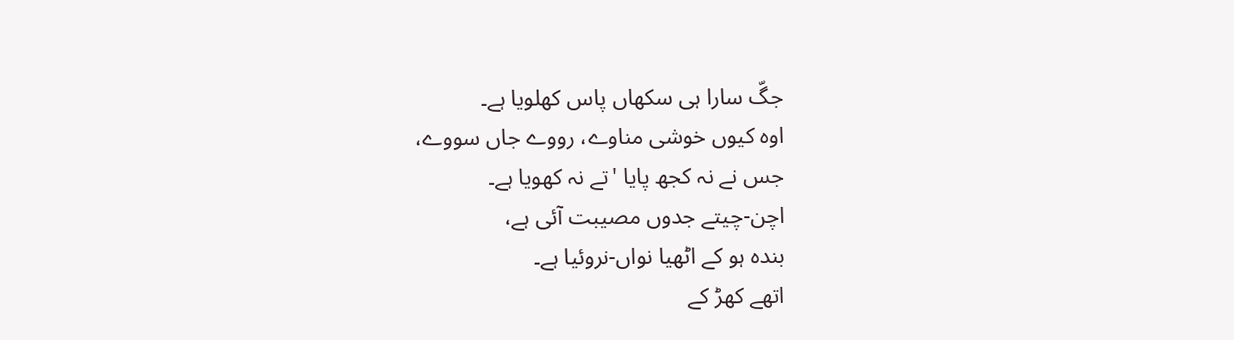جگّ سارا ہی سکھاں پاس کھلویا ہے۔
اوہ کیوں خوشی مناوے، رووے جاں سووے،
جس نے نہ کجھ پایا 'تے نہ کھویا ہے۔
اچن-چیتے جدوں مصیبت آئی ہے،
بندہ ہو کے اٹھیا نواں-نروئیا ہے۔
اتھے کھڑ کے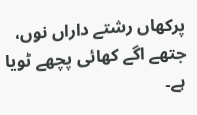پرکھاں رشتے داراں نوں،
جتھے اگے کھائی پچھے ٹویا ہے۔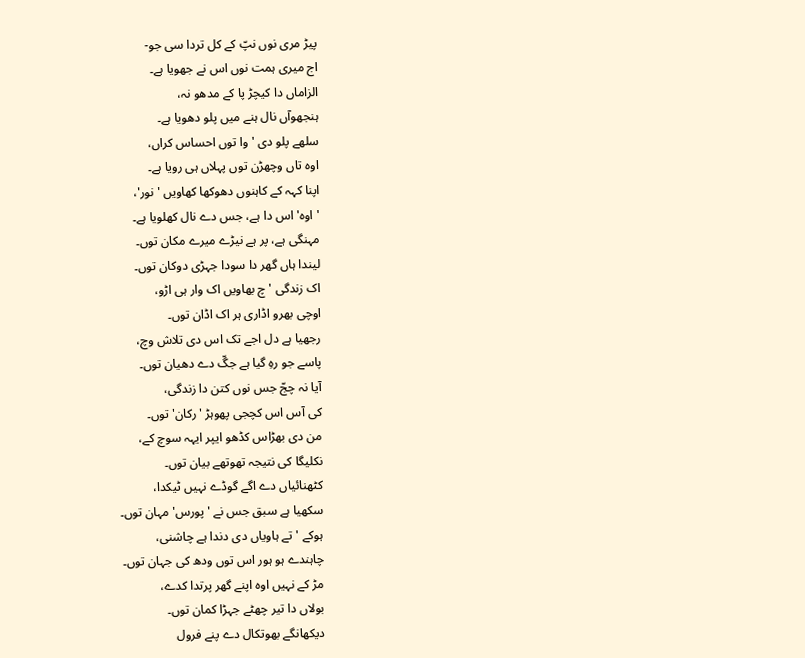پیڑ مری نوں نپّ کے کل تردا سی جو-
اج میری ہمت نوں اس نے جھویا ہے۔
الزاماں دا کیچڑ پا کے مدھو نہ،
ہنجھوآں نال ہنے میں پلو دھویا ہے۔
سلھے پلو دی 'وا توں احساس کراں،
اوہ تاں وچھڑن توں پہلاں ہی رویا ہے۔
اپنا کہہ کے کاہنوں دھوکھا کھاویں 'نور'،
'اوہ' اس دا ہے، جس دے نال کھلویا ہے۔
مہنگی ہے، پر ہے نیڑے میرے مکان توں۔
لیندا ہاں گھر دا سودا جہڑی دوکان توں۔
اک زندگی 'چ بھاویں اک وار ہی اڑو،
اوچی بھرو اڈاری ہر اک اڈان توں۔
رجھیا ہے دل اجے تک اس دی تلاش وچ،
پاسے جو رہِ گیا ہے جگّ دے دھیان توں۔
آیا نہ چجّ جس نوں کتن دا زندگی،
کی آس اس کچجی پھوہڑ 'رکان' توں۔
من دی بھڑاس کڈھو ایپر ایہہ سوچ کے،
نکلیگا کی نتیجہ تھوتھے بیان توں۔
کٹھنائیاں دے اگے گوڈے نہیں ٹیکدا،
سکھیا ہے سبق جس نے 'پورس' مہان توں۔
ہوکے 'تے ہاویاں دی دندا ہے چاشنی،
چاہندے ہو ہور اس توں ودھ کی جہان توں۔
مڑ کے نہیں اوہ اپنے گھر پرتدا کدے،
بولاں دا تیر چھٹے جہڑا کمان توں۔
دیکھانگے بھوتکال دے پنے فرول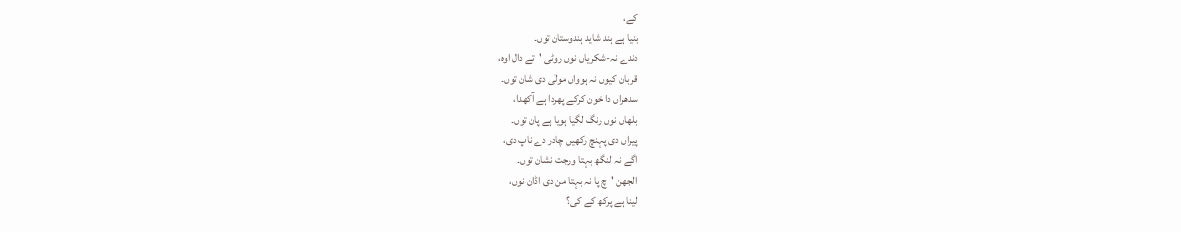کے،
بنیا ہے ہند شاید ہندوستان توں۔
دندے نہ-شکریاں نوں روٹی 'تے دال اوہ،
قربان کیوں نہ ہوواں مولٰی دی شان توں۔
سدھراں دا خون کرکے پھردا ہے آکھدا،
بلھاں نوں رنگ لگیا ہویا ہے پان توں۔
پیراں دی پہنچ رکھیں چادر دے ناپ دی،
اگے نہ لنگھ بہتا ورجت نشان توں۔
الجھن 'چ پا نہ بہتا من دی اڈان نوں،
لینا ہے پرکھ کے کی؟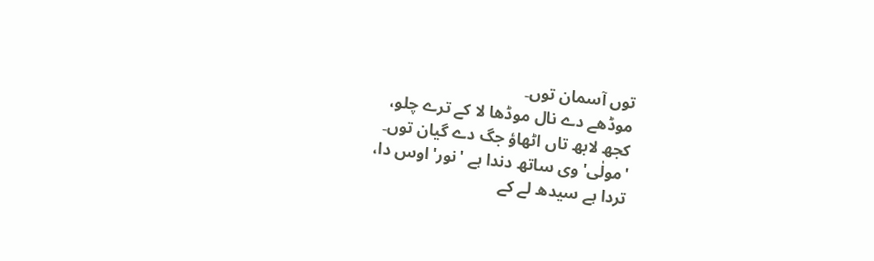توں آسمان توں۔
موڈھے دے نال موڈھا لا کے ترے چلو،
کجھ لابھ تاں اٹھاؤ جگ دے گیان توں۔
'مولٰی' وی ساتھ دندا ہے 'نور' اوس دا،
تردا ہے سیدھ لے کے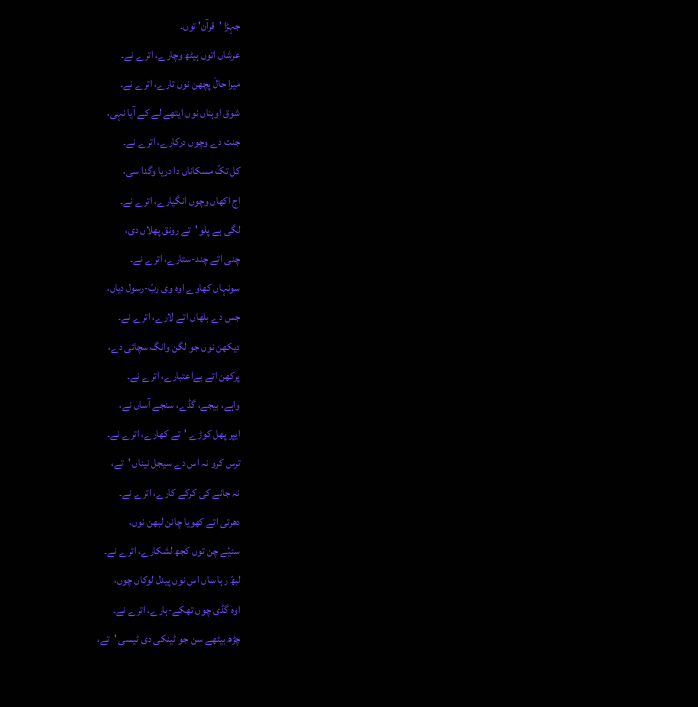جہڑا 'قرآن' توں۔
عرشاں اتوں ہیٹھ وچارے، اترے نے۔
میرا حالَ پچھن نوں تارے، اترے نے۔
شوق اوہناں نوں ایتھے لے کے آیا نہی،
جنت دے وچوں درکارے، اترے نے۔
کل تکّ مسکاناں دا دریا وگدا سی،
اج اکھاں وچوں انگیارے، اترے نے۔
لگی ہے پلو 'تے رونق پھلاں دی،
چنی اتے چند-ستارے، اترے نے۔
سونہاں کھاوے اوہ وی ربّ-رسول دیاں،
جس دے بلھاں اتے لارے، اترے نے۔
دیکھن نوں جو لگن وانگ سچائی دے،
پرکھن اتے بےاعتبارے، اترے نے۔
واہے، بیجے، گڈے، سنجے آساں نے،
ایپر پھل کوڑے 'تے کھارے، اترے نے۔
ترس کرو نہ اس دے سیجل نیناں 'تے،
نہ جانے کی کرکے کارے، اترے نے۔
دھرتی اتے کھویا چانن لبھن نوں،
سنیٔے چن توں کجھ لشکارے، اترے نے۔
لبھّ رہا ساں اس نوں پیدل لوکاں چوں،
اوہ گڈی چوں تھکے-ہارے، اترے نے۔
چڑھ بیٹھے سن جو ٹینکی دی ٹیسی 'تے،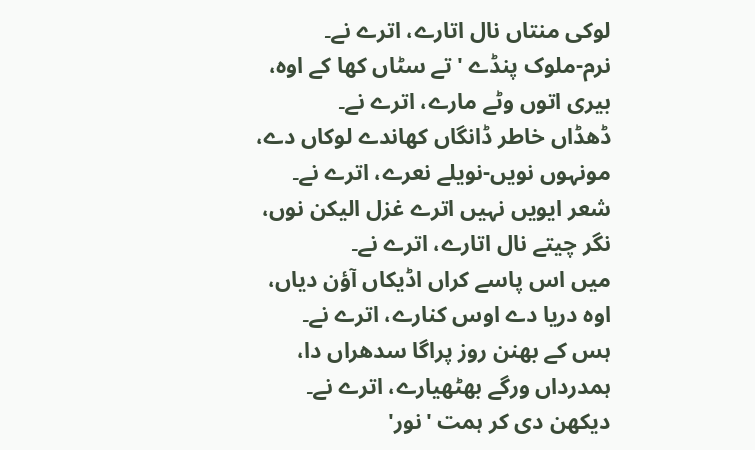لوکی منتاں نال اتارے، اترے نے۔
نرم-ملوک پنڈے 'تے سٹاں کھا کے اوہ،
بیری اتوں وٹے مارے، اترے نے۔
ڈھڈاں خاطر ڈانگاں کھاندے لوکاں دے،
مونہوں نویں-نویلے نعرے، اترے نے۔
شعر ایویں نہیں اترے غزل الیکن نوں،
نگر چیتے نال اتارے، اترے نے۔
میں اس پاسے کراں اڈیکاں آؤن دیاں،
اوہ دریا دے اوس کنارے، اترے نے۔
ہس کے بھنن روز پراگا سدھراں دا،
ہمدرداں ورگے بھٹھیارے، اترے نے۔
دیکھن دی کر ہمت 'نور'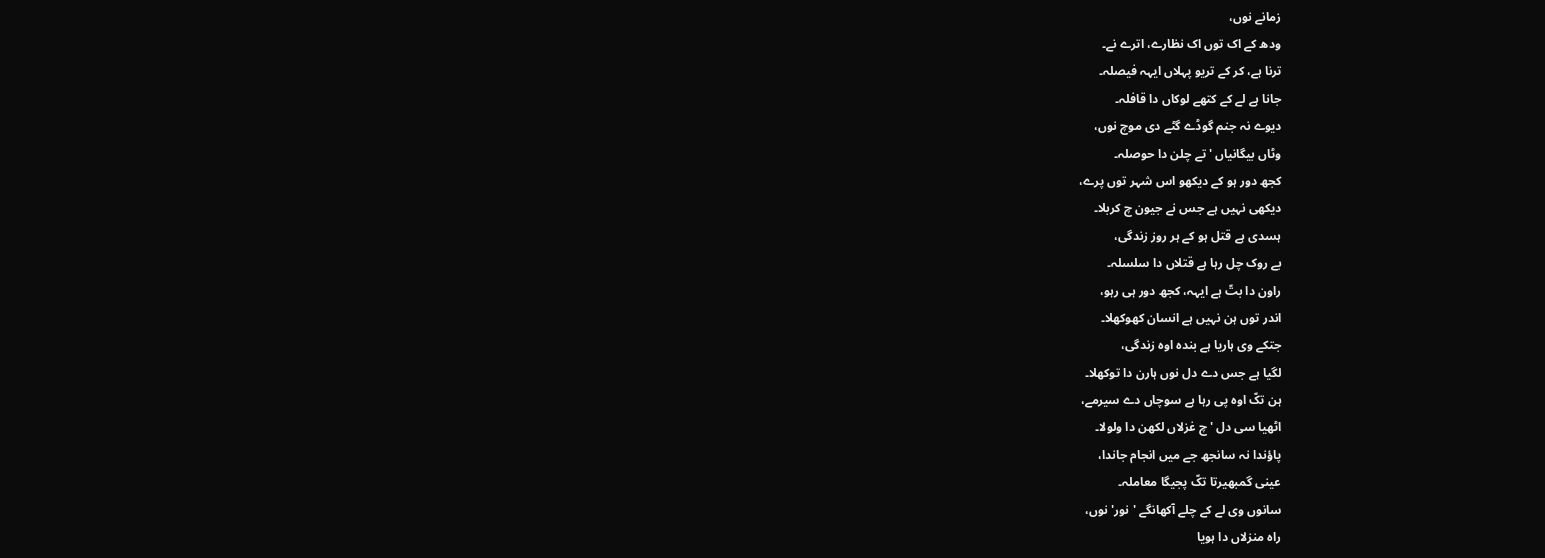زمانے نوں،
ودھ کے اک توں اک نظارے، اترے نے۔
ترنا ہے، کر کے تریو پہلاں ایہہ فیصلہ۔
جانا ہے لے کے کتھے لوکاں دا قافلہ۔
دیوے نہ جنم گوڈے گٹے دی موچ نوں،
وٹاں بیگانیاں 'تے چلن دا حوصلہ۔
کجھ دور ہو کے دیکھو اس شہر توں پرے،
دیکھی نہیں ہے جس نے جیون چ کربلا۔
ہسدی ہے قتل ہو کے ہر روز زندگی،
بے روک چل رہا ہے قتلاں دا سلسلہ۔
راون دا بتّ ہے ایہہ، کجھ دور ہی رہو،
اندر توں ہن نہیں ہے انسان کھوکھلا۔
جتکے وی ہاریا ہے بندہ اوہ زندگی،
لگیا ہے جس دے دل نوں ہارن دا توکھلا۔
ہن تکّ اوہ پی رہا ہے سوچاں دے سیرمے،
اٹھیا سی دل 'چ غزلاں لکھن دا ولولا۔
پاؤندا نہ سانجھ جے میں انجام جاندا،
عینی گمبھیرتا تکّ پجیگا معاملہ۔
سانوں وی لے کے چلے آکھانگے 'نور' نوں،
راہ منزلاں دا ہویا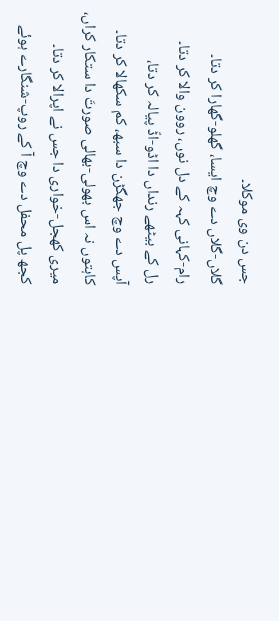جس دن وی موکلا۔
گلاں-گلاں دے وچ ایسا، گھلو-گھارا کر دتا۔
رام-کہانی کہہ کے دل نوں، روون والا کر دتا۔
رل کے بیٹھے رنداں دا اڈو-اڈّ پیالہ کر دتا،
آپس دے وچ جھگڑن دا سبھ، کم سکھالا کر دتا۔
کاہتوں نہ اس بھولی-بھالی صورتَ دا ستکار کراں،
میری کھجل-خواری دا جس نے اپرالا کر دتا۔
کجھ پل محفل دے وچ آ کے روپ-شنگارے ہوئے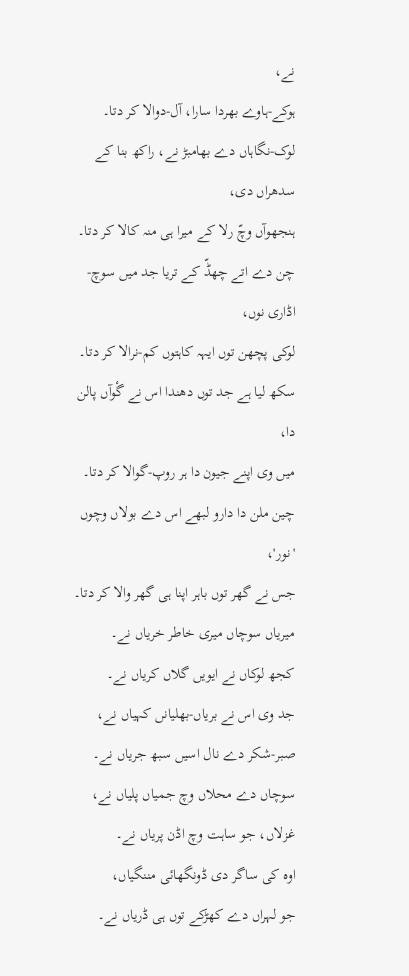نے،
ہوکے-ہاوے بھردا سارا، آل-دوالا کر دتا۔
لوک-نگاہاں دے بھامبڑ نے، راکھ بنا کے سدھراں دی،
ہنجھوآں وچّ رلا کے میرا ہی منہ کالا کر دتا۔
چن دے اتے چھڈّ کے تریا جد میں سوچ-اڈاری نوں،
لوکی پچھن توں ایہہ کاہتوں کم-نرالا کر دتا۔
سکھ لیا ہے جد توں دھندا اس نے گٔوآں پالن دا،
میں وی اپنے جیون دا ہر روپ-گوالا کر دتا۔
چین ملن دا دارو لبھے اس دے بولاں وچوں 'نور'،
جس نے گھر توں باہر اپنا ہی گھر والا کر دتا۔
میریاں سوچاں میری خاطر خریاں نے۔
کجھ لوکاں نے ایویں گلاں کریاں نے۔
جد وی اس نے بریاں-بھلیانں کہیاں نے،
صبر-شکر دے نال اسیں سبھ جریاں نے۔
سوچاں دے محلاں وچ جمیاں پلیاں نے،
غزلاں، جو ساہت وچ اڈن پریاں نے۔
اوہ کی ساگر دی ڈونگھائی مننگیاں،
جو لہراں دے کھڑکے توں ہی ڈریاں نے۔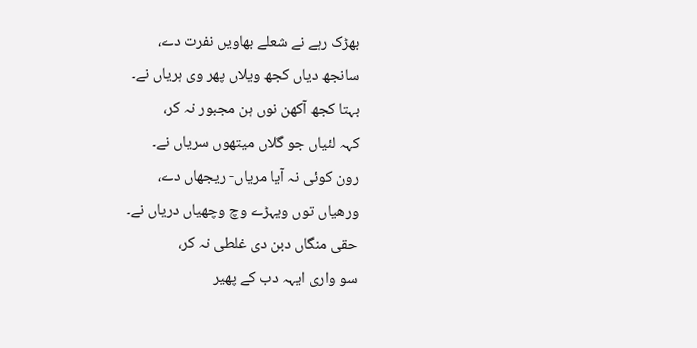بھڑک رہے نے شعلے بھاویں نفرت دے،
سانجھ دیاں کجھ ویلاں پھر وی ہریاں نے۔
بہتا کجھ آکھن نوں ہن مجبور نہ کر،
کہہ لئیاں جو گلاں میتھوں سریاں نے۔
رون کوئی نہ آیا مریاں- ریجھاں دے،
ورھیاں توں ویہڑے وچ وچھیاں دریاں نے۔
حقی منگاں دبن دی غلطی نہ کر،
سو واری ایہہ دب کے پھیر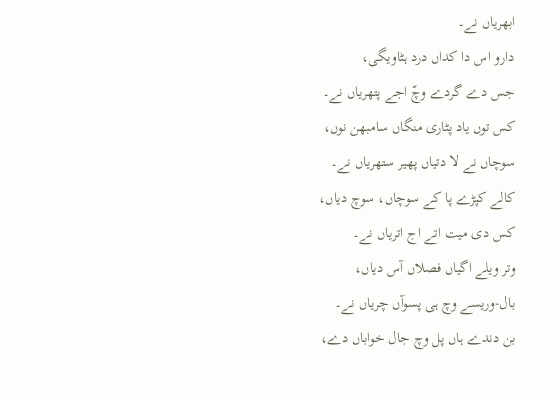ابھریاں نے۔
دارو اس دا کداں درد ہٹاویگی،
جس دے گردے وچّ اجے پتھریاں نے۔
کس توں یاد پٹاری منگاں سامبھن نوں،
سوچاں نے لا دتیاں پھیر ستھریاں نے۔
کالے کپڑے پا کے سوچاں، سوچ دیاں،
کس دی میت اتے اج اتریاں نے۔
وتر ویلے اگیاں فصلاں آس دیاں،
بال-وریسے وچ ہی پسوآں چریاں نے۔
بن دندے ہاں پل وچ جال خواباں دے،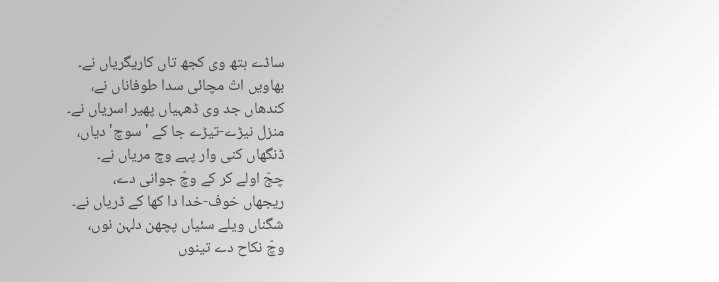ساڈے ہتھ وی کجھ تاں کاریگریاں نے۔
بھاویں اتّ مچائی سدا طوفاناں نے،
کندھاں جد وی ڈھہیاں پھیر اسریاں نے۔
منزل نیڑے-تیڑے جا کے 'سوچ' دیاں،
ڈنگھاں کنی وار پہے وچ مریاں نے۔
چجّ اولے کر کے وچّ جوانی دے،
ریجھاں خوف-خدا دا کھا کے ڈریاں نے۔
شگناں ویلے سئیاں پچھن دلہن نوں،
وچّ نکاح دے تینوں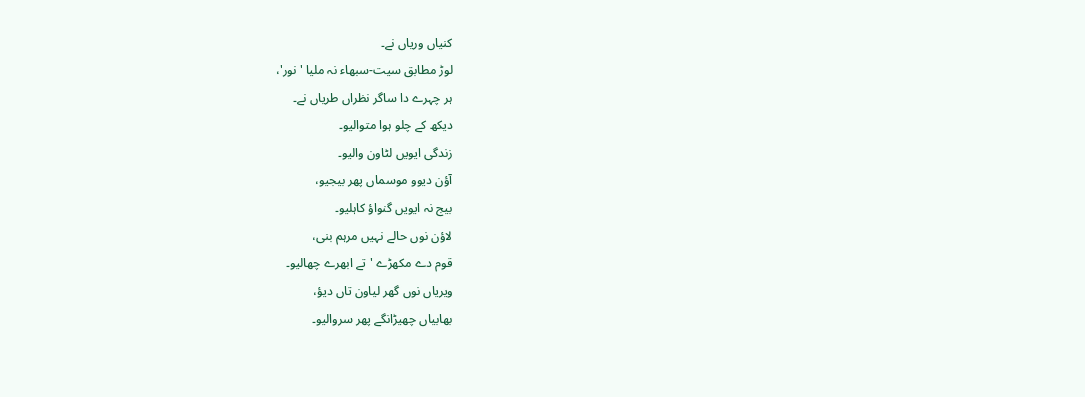کنیاں وریاں نے۔
لوڑ مطابق سیت-سبھاء نہ ملیا 'نور'،
ہر چہرے دا ساگر نظراں طریاں نے۔
دیکھ کے چلو ہوا متوالیو۔
زندگی ایویں لٹاون والیو۔
آؤن دیوو موسماں پھر بیجیو،
بیج نہ ایویں گنواؤ کاہلیو۔
لاؤن نوں حالے نہیں مرہم بنی،
قوم دے مکھڑے 'تے ابھرے چھالیو۔
ویریاں نوں گھر لیاون تاں دیؤ،
بھابیاں چھیڑانگے پھر سروالیو۔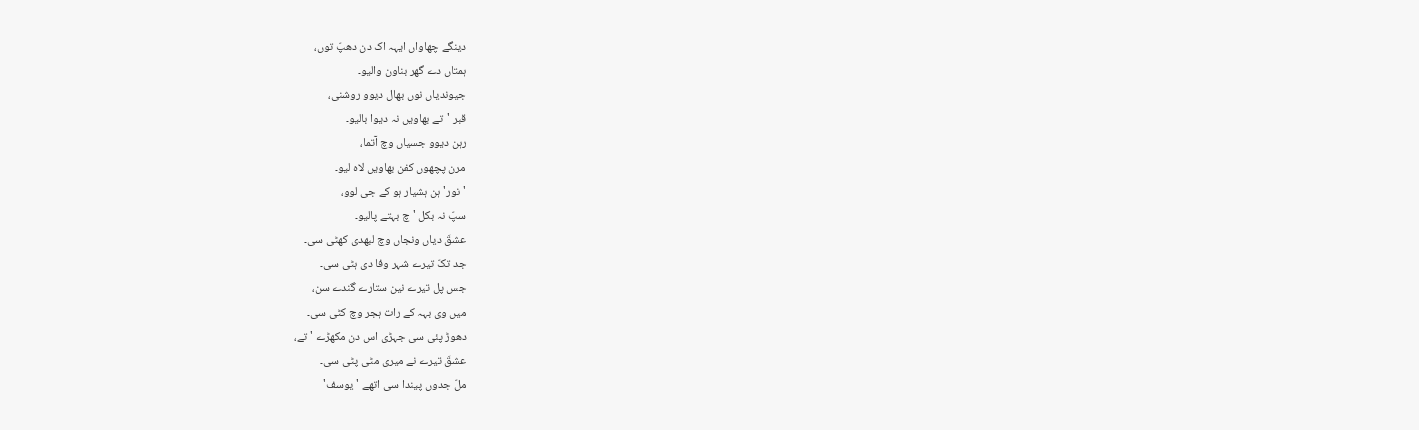دینگے چھاواں ایہہ اک دن دھپّ توں،
ہمتاں دے گھر بناون والیو۔
جیوندیاں نوں بھال دیوو روشنی،
قبر 'تے بھاویں نہ دیوا بالیو۔
رہن دیوو جسیاں وچ آتما،
مرن پچھوں کفن بھاویں لاہ لیو۔
'نور' ہن ہشیار ہو کے جی لوو،
سپّ نہ بکل 'چ بہتے پالیو۔
عشقَ دیاں ونجاں وچ لبھدی کھٹی سی۔
جد تکّ تیرے شہر وفا دی ہٹی سی۔
جس پل تیرے نین ستارے گندے سن،
میں وی بہہ کے رات ہجر وچ کٹی سی۔
دھوڑ پئی سی جہڑی اس دن مکھڑے 'تے،
عشقَ تیرے نے میری مٹی پٹی سی۔
ملّ جدوں پیندا سی اتھے 'یوسف'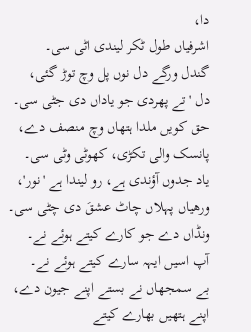دا،
اشرفیاں طول ٹکر لیندی اٹی سی۔
گندل ورگے دل نوں پل وچ توڑ گئی،
دل 'تے پھردی جو یاداں دی جٹی سی۔
حق کویں ملدا ہتھاں وچ منصف دے،
پانسک والی تکڑی، کھوٹی وٹی سی۔
یاد جدوں آؤندی ہے، رو لیندا ہے 'نور'،
ورھیاں پہلاں چاٹ عشقَ دی چٹی سی۔
ونڈاں دے جو کارے کیتے ہوئے نے۔
آپ اسیں ایہہ سارے کیتے ہوئے نے۔
بے سمجھاں نے بستے اپنے جیون دے،
اپنے ہتھیں بھارے کیتے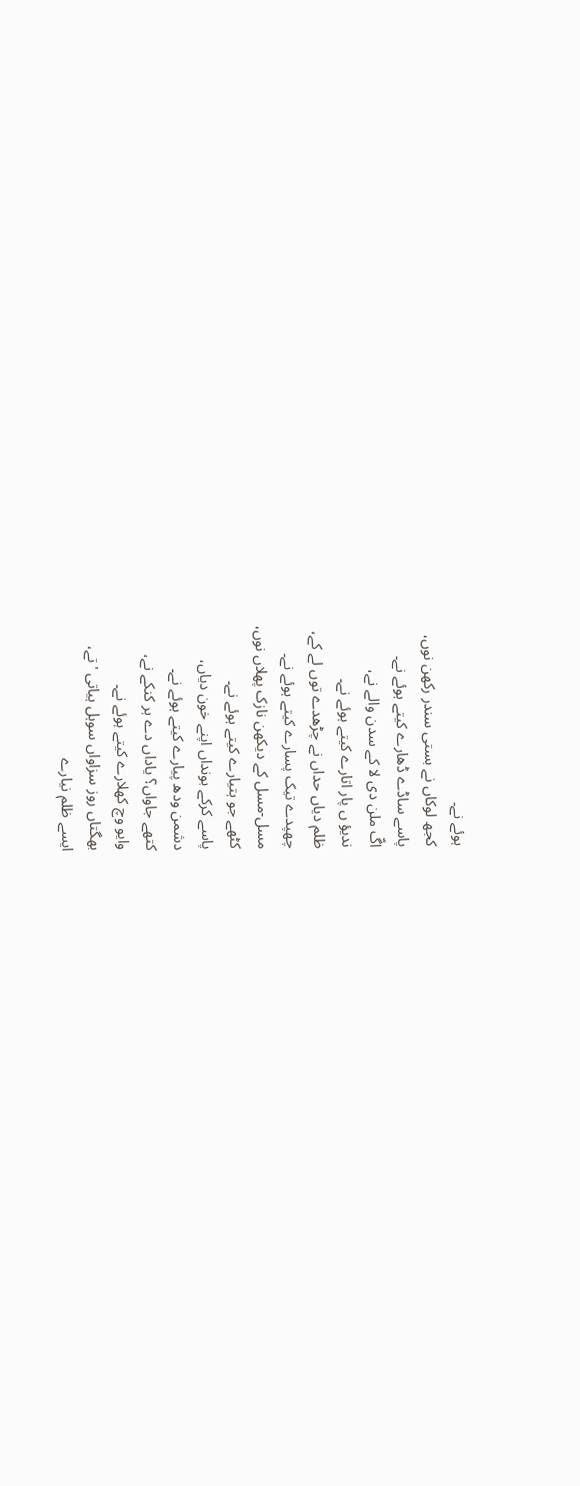ہوئے نے۔
کجھ لوکاں نے بستی سندر رکھن نوں،
پاسے ساڈے ڈھارے کیتے ہوئے نے۔
اگّ ملن دی لا کے سدن والے نے،
ندیؤ ں پار اتارے کیتے ہوئے نے۔
ظلم دیاں حداں نے چڑھدے توں لے کے،
چھپدے تیک پسارے کیتے ہوئے نے۔
مسل-مسل کے دیکھن نازک پھلاں نوں،
کٹھے جو ہتیارے کیتے ہوئے نے۔
پاسے کرکے بونداں اپنے خون دیاں،
دشمن ودھ پیارے کیتے ہوئے نے۔
کتھے جاواں؟ یاداں دے ہر کنکے نے،
وایو وچ کھلارے کیتے ہوئے نے۔
بھگتاں روز سزاواں سوہل ہیاتی 'تے،
ایسے ظلم نیارے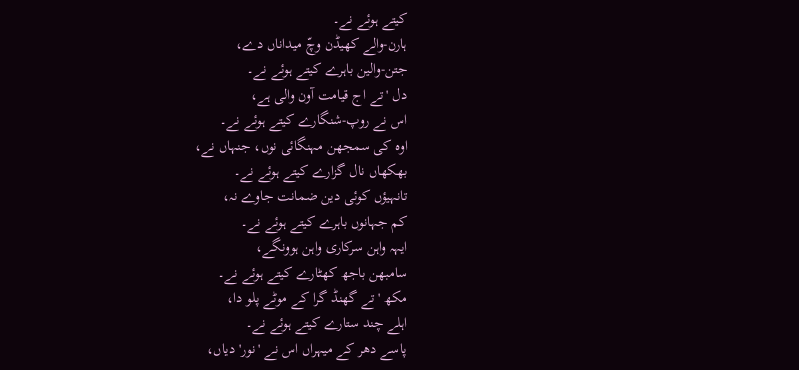کیتے ہوئے نے۔
ہارن-والے کھیڈن وچّ میداناں دے،
جتن-والین باہرے کیتے ہوئے نے۔
دل 'تے اج قیامت آون والی ہے،
اس نے روپ-شنگارے کیتے ہوئے نے۔
اوہ کی سمجھن مہنگائی نوں، جنہاں نے،
بھکھاں نال گزارے کیتے ہوئے نے۔
تانہیؤں کوئی دین ضمانت جاوے نہ،
کم جہانوں باہرے کیتے ہوئے نے۔
ایہہ واہن سرکاری واہن ہوونگے،
سامبھن باجھ کھٹارے کیتے ہوئے نے۔
مکھ 'تے گھنڈ گرا کے موٹے پلو دا،
اہلے چند ستارے کیتے ہوئے نے۔
پاسے دھر کے میہراں اس نے 'نور' دیاں،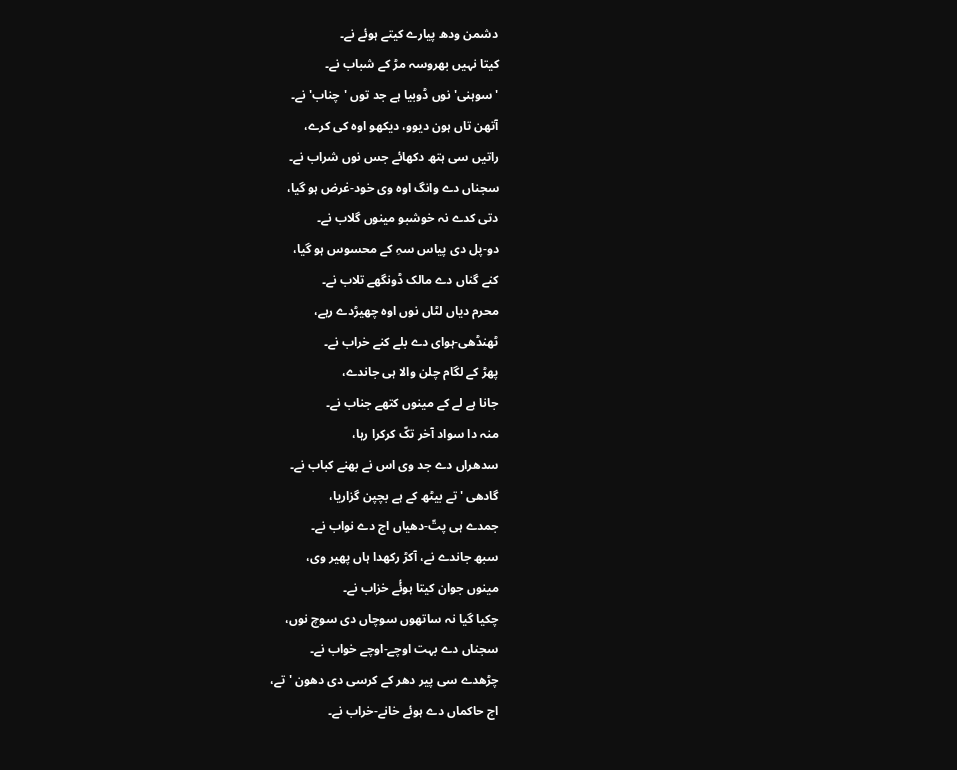دشمن ودھ پیارے کیتے ہوئے نے۔
کیتا نہیں بھروسہ مڑ کے شباب نے۔
'سوہنی' نوں ڈوبیا ہے جد توں 'چناب' نے۔
آتھن تاں ہون دیوو، دیکھو اوہ کی کرے،
راتیں سی ہتھ دکھائے جس نوں شراب نے۔
سجناں دے وانگ اوہ وی خود-غرض ہو گیا،
دتی کدے نہ خوشبو مینوں گلاب نے۔
دو-پل دی پیاس سہِ کے محسوس ہو گیا،
کنے گناں دے مالک ڈونگھے تلاب نے۔
محرم دیاں لٹاں نوں اوہ چھیڑدے رہے،
ٹھنڈھی-ہوای دے بلے کنے خراب نے۔
پھڑ کے لگام چلن والا ہی جاندے،
جانا ہے لے کے مینوں کتھے جناب نے۔
منہ دا سواد آخر تکّ کرکرا رہا،
سدھراں دے جد وی اس نے بھنے کباب نے۔
گادھی 'تے بیٹھ کے ہے بچپن گزاریا،
جمدے ہی پتّ-دھیاں اج دے نواب نے۔
سبھ جاندے نے، آکڑ رکھدا ہاں پھیر وی،
مینوں جوان کیتا ہوئٔے خزاب نے۔
چکیا گیا نہ ساتھوں سوچاں دی سوچ نوں،
سجناں دے بہت اوچے-اوچے خواب نے۔
چڑھدے سی پیر دھر کے کرسی دی دھون 'تے،
اج حاکماں دے ہوئے خانے-خراب نے۔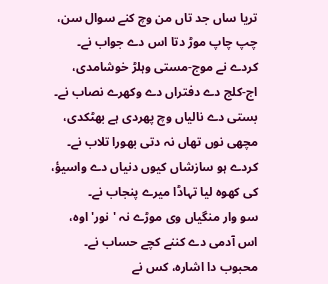تریا ساں جد تاں من وچ کنے سوال سن،
چپ چاپ موڑ دتا اس دے جواب نے۔
کردے نے موج-مستی وہلڑ خوشامدی،
اج-کلج دے دفتراں دے وکھرے نصاب نے۔
بستی دے نالیاں وچ پھردی ہے بھٹکدی،
مچھی نوں تھاں نہ دتی بھورا تلاب نے۔
کردے ہو سازشاں کیوں دنیاں دے واسیؤ،
کی کھوہ لیا تہاڈا میرے پنجاب نے۔
سو وار منگیاں وی موڑے نہ 'نور' اوہ،
اس آدمی دے کننے کچے حساب نے۔
محبوب دا اشارہ، کس نے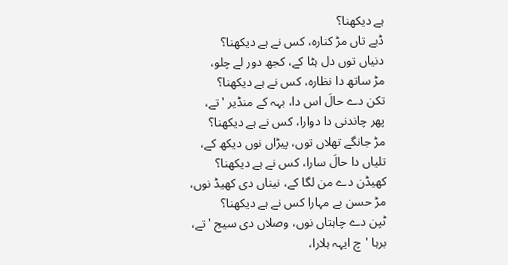ہے دیکھنا؟
ڈبے تاں مڑ کنارہ، کس نے ہے دیکھنا؟
دنیاں توں دل ہٹا کے، کجھ دور لے چلو،
مڑ ساتھ دا نظارہ، کس نے ہے دیکھنا؟
تکن دے حالَ اس دا، بہہ کے منڈیر 'تے،
پھر چاندنی دا دوارا، کس نے ہے دیکھنا؟
مڑ جانگے تھلاں توں، پیڑاں نوں دیکھ کے،
تلیاں دا حالَ سارا، کس نے ہے دیکھنا؟
کھیڈن دے من لگا کے، نیناں دی کھیڈ نوں،
مڑ حسن بے مہارا کس نے ہے دیکھنا؟
ٹپن دے چاہتاں نوں، وصلاں دی سیج 'تے،
برہا 'چ ایہہ ہلارا،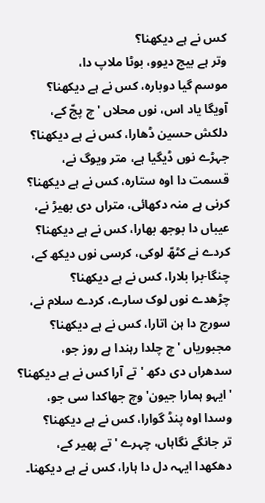کس نے ہے دیکھنا؟
وتر ہے بیج دیوو، بوٹا ملاپ دا،
موسم گیا دوبارہ، کس نے ہے دیکھنا؟
آویگا یاد اس، نوں محلاں 'چ پجّ کے،
دلکش حسین ڈھارا، کس نے ہے دیکھنا؟
جہڑے نوں ڈیگیا ہے، متر ویوگ نے،
قسمت دا اوہ ستارہ، کس نے ہے دیکھنا؟
کرنی ہے منہ دکھائی، متراں دی بھیڑ نے،
عیباں دا بوجھ بھارا، کس نے ہے دیکھنا؟
کردے نے کٹھّ لوکی، کرسی نوں دیکھ کے،
چنگا-برا بلارا، کس نے ہے دیکھنا؟
چڑھدے نوں لوک سارے، کردے سلام نے،
سورج دا ہن اتارا، کس نے ہے دیکھنا؟
مجبوریاں 'چ چلدا رہندا ہے روز جو،
سدھراں دی دکھ 'تے آرا کس نے ہے دیکھنا؟
'ایہو ہمارا جیون' وچ جھاکدا سی جو،
وسدا اوہ پنڈ گوارا، کس نے ہے دیکھنا؟
تر جانگے نگاہاں، چہرے 'تے پھیر کے،
دھکھدا ایہہ دل دا ہارا، کس نے ہے دیکھنا۔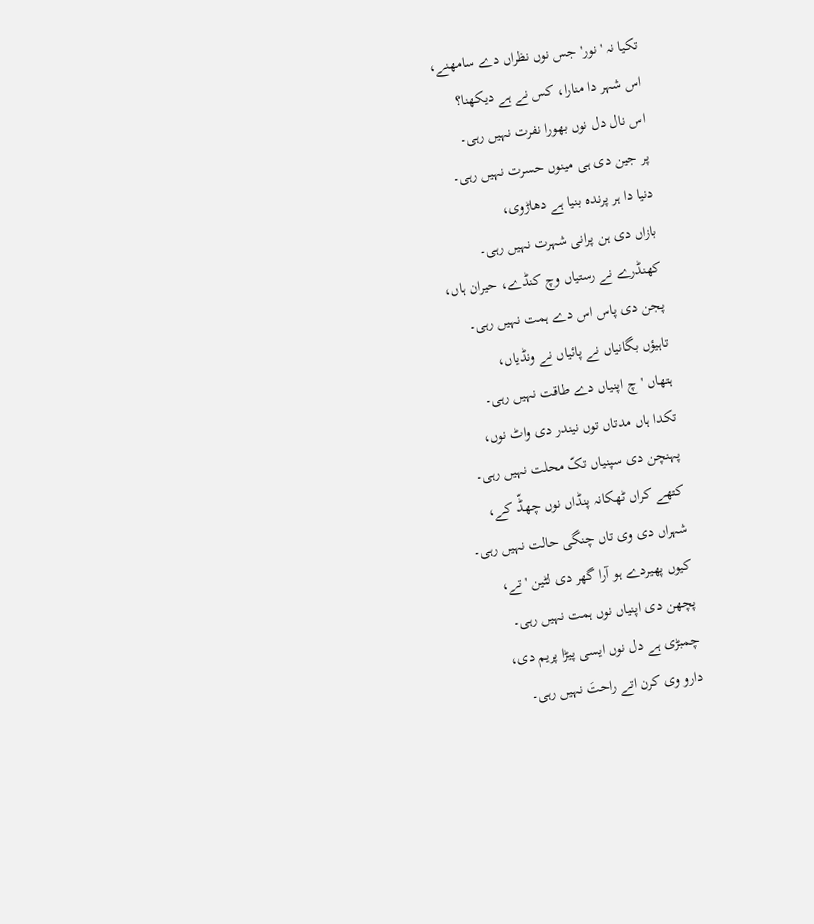تکیا نہ 'نور' جس نوں نظراں دے سامھنے،
اس شہر دا منارا، کس نے ہے دیکھنا؟
اس نال دل نوں بھورا نفرت نہیں رہی۔
پر جین دی ہی مینوں حسرت نہیں رہی۔
دنیا دا ہر پرندہ بنیا ہے دھاڑوی،
بازاں دی ہن پرانی شہرت نہیں رہی۔
کھنڈرے نے رستیاں وچ کنڈے، حیران ہاں،
پجن دی پاس اس دے ہمت نہیں رہی۔
تاہیؤں بگانیاں نے پائیاں نے ونڈیاں،
ہتھاں 'چ اپنیاں دے طاقت نہیں رہی۔
تکدا ہاں مدتاں توں نیندر دی واٹ نوں،
پہنچن دی سپنیاں تکّ محلت نہیں رہی۔
کتھے کراں ٹھکانہ پنڈاں نوں چھڈّ کے،
شہراں دی وی تاں چنگی حالت نہیں رہی۔
کیوں پھیردے ہو آرا گھر دی لٹین 'تے،
پچھن دی اپنیاں نوں ہمت نہیں رہی۔
چمبڑی ہے دل نوں ایسی پیڑا پریم دی،
دارو وی کرن اتے راحتَ نہیں رہی۔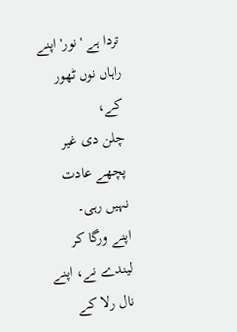تردا ہے 'نور' اپنے راہاں نوں ٹھور کے،
چلن دی غیر پچھے عادت نہیں رہی۔
اپنے ورگا کر لیندے نے، اپنے نال رلا کے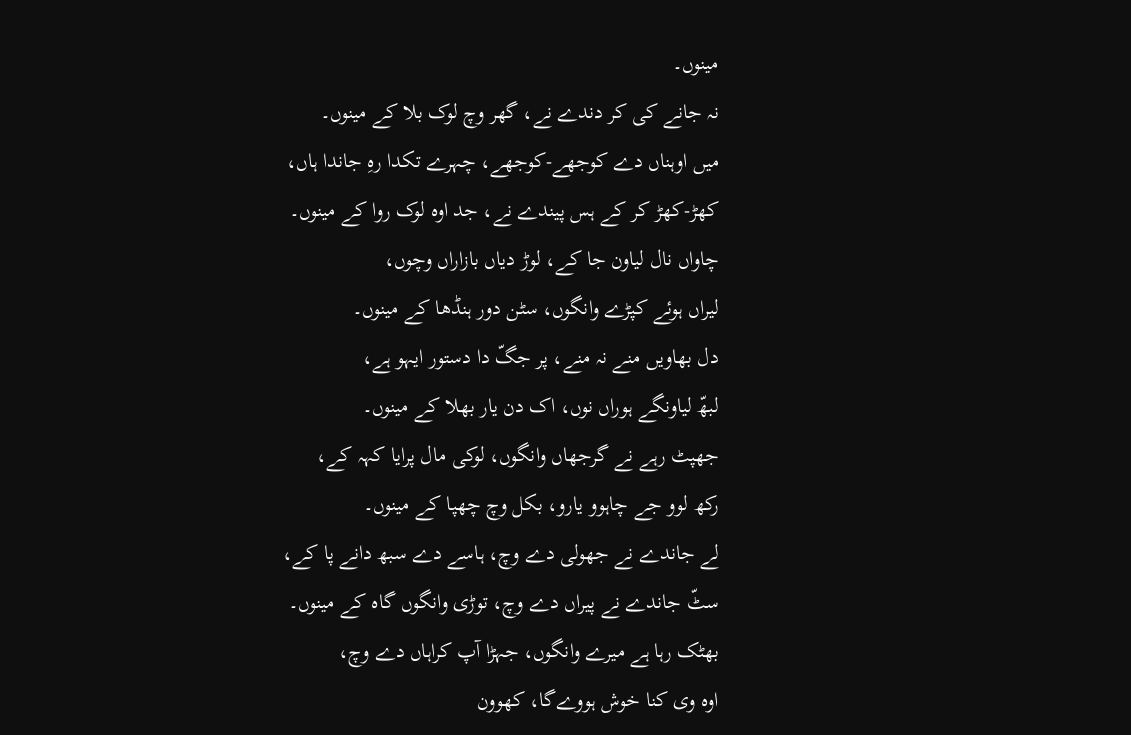مینوں۔
نہ جانے کی کر دندے نے، گھر وچ لوک بلا کے مینوں۔
میں اوہناں دے کوجھے-کوجھے، چہرے تکدا رہِ جاندا ہاں،
کھڑ-کھڑ کر کے ہس پیندے نے، جد اوہ لوک روا کے مینوں۔
چاواں نال لیاون جا کے، لوڑ دیاں بازاراں وچوں،
لیراں ہوئے کپڑے وانگوں، سٹن دور ہنڈھا کے مینوں۔
دل بھاویں منے نہ منے، پر جگّ دا دستور ایہو ہے،
لبھّ لیاونگے ہوراں نوں، اک دن یار بھلا کے مینوں۔
جھپٹ رہے نے گرجھاں وانگوں، لوکی مال پرایا کہہ کے،
رکھ لوو جے چاہوو یارو، بکل وچ چھپا کے مینوں۔
لے جاندے نے جھولی دے وچ، ہاسے دے سبھ دانے پا کے،
سٹّ جاندے نے پیراں دے وچ، توڑی وانگوں گاہ کے مینوں۔
بھٹک رہا ہے میرے وانگوں، جہڑا آپ کراہاں دے وچ،
اوہ وی کنا خوش ہووےگا، کھوون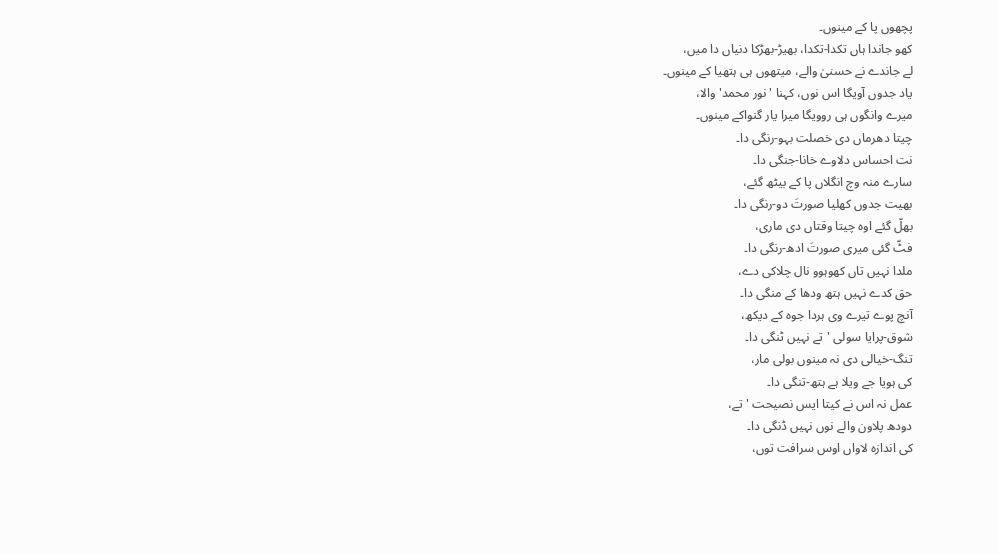پچھوں پا کے مینوں۔
کھو جاندا ہاں تکدا-تکدا، بھیڑ-بھڑکا دنیاں دا میں،
لے جاندے نے حسنیٰ والے، میتھوں ہی ہتھیا کے مینوں۔
یاد جدوں آویگا اس نوں، کہنا 'نور محمد' والا،
میرے وانگوں ہی روویگا میرا یار گنواکے مینوں۔
چیتا دھرماں دی خصلت بہو-رنگی دا۔
نت احساس دلاوے خانا-جنگی دا۔
سارے منہ وچ انگلاں پا کے بیٹھ گئے،
بھیت جدوں کھلیا صورتَ دو-رنگی دا۔
بھلّ گئے اوہ چیتا وقتاں دی ماری،
فٹّ گئی میری صورتَ ادھ-رنگی دا۔
ملدا نہیں تاں کھوہوو نال چلاکی دے،
حق کدے نہیں ہتھ ودھا کے منگی دا۔
آنچ پوے تیرے وی ہردا جوہ کے دیکھ،
شوق-پرایا سولی 'تے نہیں ٹنگی دا۔
تنگ-خیالی دی نہ مینوں بولی مار،
کی ہویا جے ویلا ہے ہتھ-تنگی دا۔
عمل نہ اس نے کیتا ایس نصیحت 'تے،
دودھ پلاون والے نوں نہیں ڈنگی دا۔
کی اندازہ لاواں اوس سرافت توں،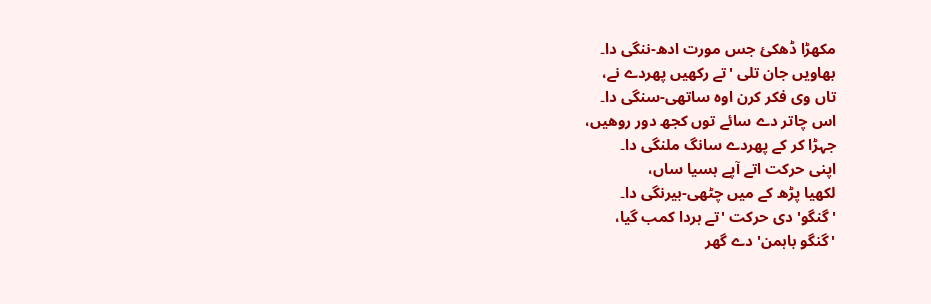مکھڑا ڈھکئ جس مورت ادھ-ننگی دا۔
بھاویں جان تلی 'تے رکھیں پھردے نے،
تاں وی فکر کرن اوہ ساتھی-سنگی دا۔
اس چاتر دے سائے توں کجھ دور روھیں،
جہڑا کر کے پھردے سانگ ملنگی دا۔
اپنی حرکت اتے آپے ہسیا ساں،
لکھیا پڑھ کے میں چٹھی-بیرنگی دا۔
'گنگو' دی حرکت 'تے ہردا کمب گیا،
'گنگو باہمن' دے گھر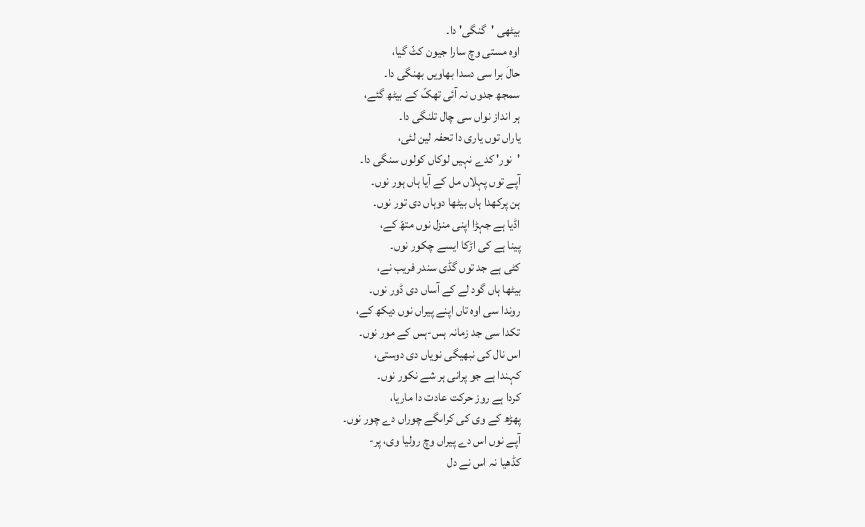بیٹھی 'گنگی' دا۔
اوہ مستی وچ سارا جیون کٹّ گیا،
حالَ برا سی دسدا بھاویں بھنگی دا۔
سمجھ جدوں نہ آئی تھکّ کے بیٹھ گئے،
ہر انداز نواں سی چال تلنگی دا۔
یاراں توں یاری دا تحفہ لین لئی،
'نور' کدے نہیں لوکاں کولوں سنگی دا۔
آپے توں پہلاں مل کے آیا ہاں ہور نوں۔
ہن پرکھدا ہاں بیٹھا دوہاں دی تور نوں۔
اڈیا ہے جہڑا اپنی منزل نوں متھّ کے،
پینا ہے کی اڑکا ایسے چکور نوں۔
کٹی ہے جد توں گڈی سندر فریب نے،
بیٹھا ہاں گود لے کے آساں دی ڈور نوں۔
روندا سی اوہ تاں اپنے پیراں نوں دیکھ کے،
تکدا سی جد زمانہ ہس-ہس کے مور نوں۔
اس نال کی نبھیگی نویاں دی دوستی،
کہندا ہے جو پرانی ہر شے نکور نوں۔
کردا ہے روز حرکت عادت دا ماریا،
پھڑھ کے وی کی کراںگے چوراں دے چور نوں۔
آپے نوں اس دے پیراں وچ رولیا وی، پر-
کڈھیا نہ اس نے دل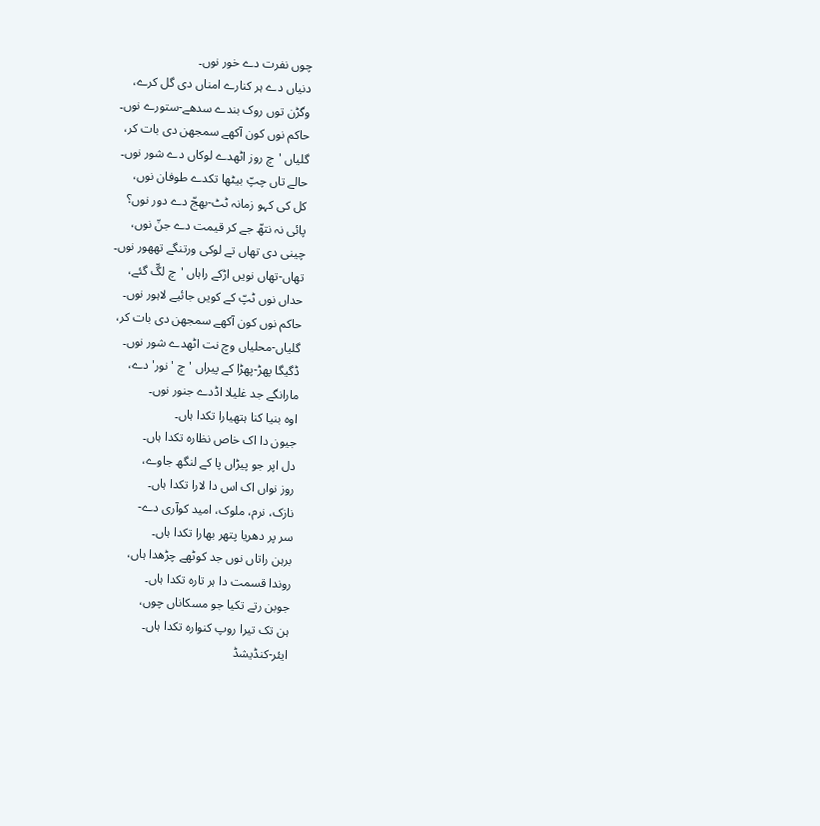چوں نفرت دے خور نوں۔
دنیاں دے ہر کنارے امناں دی گل کرے،
وگڑن توں روک بندے سدھے-ستورے نوں۔
حاکم نوں کون آکھے سمجھن دی بات کر،
گلیاں 'چ روز اٹھدے لوکاں دے شور نوں۔
حالے تاں چپّ بیٹھا تکدے طوفان نوں،
کل کی کہو زمانہ ٹٹ-بھجّ دے دور نوں؟
پائی نہ نتھّ جے کر قیمت دے جنّ نوں،
چینی دی تھاں تے لوکی ورتنگے تھھور نوں۔
تھاں-تھاں نویں اڑکے راہاں 'چ لگّ گئے،
حداں نوں ٹپّ کے کویں جائیے لاہور نوں۔
حاکم نوں کون آکھے سمجھن دی بات کر،
گلیاں-محلیاں وچ نت اٹھدے شور نوں۔
ڈگیگا پھڑ-پھڑا کے پیراں 'چ 'نور' دے،
مارانگے جد غلیلا اڈدے جنور نوں۔
اوہ بنیا کنا ہتھیارا تکدا ہاں۔
جیون دا اک خاص نظارہ تکدا ہاں۔
دل اپر جو پیڑاں پا کے لنگھ جاوے،
روز نواں اک اس دا لارا تکدا ہاں۔
نازک، نرم، ملوک، امید کوآری دے-
سر پر دھریا پتھر بھارا تکدا ہاں۔
برہن راتاں نوں جد کوٹھے چڑھدا ہاں،
روندا قسمت دا ہر تارہ تکدا ہاں۔
جوبن رتے تکیا جو مسکاناں چوں،
ہن تک تیرا روپ کنوارہ تکدا ہاں۔
ایئر-کنڈیشڈ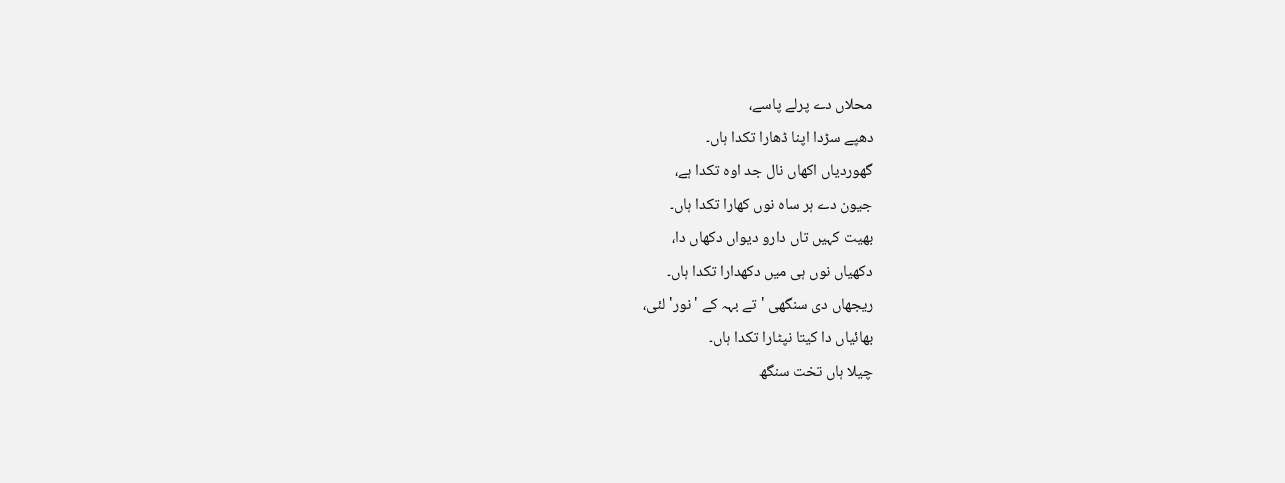محلاں دے پرلے پاسے،
دھپے سڑدا اپنا ڈھارا تکدا ہاں۔
گھوردیاں اکھاں نال جد اوہ تکدا ہے،
جیون دے ہر ساہ نوں کھارا تکدا ہاں۔
بھیت کہیں تاں دارو دیواں دکھاں دا،
دکھیاں نوں ہی میں دکھدارا تکدا ہاں۔
ریجھاں دی سنگھی 'تے بہہ کے 'نور' لئی،
بھائیاں دا کیتا نپٹارا تکدا ہاں۔
چیلا ہاں تخت سنگھ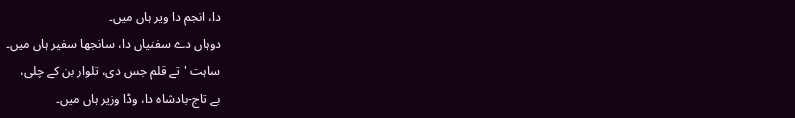دا، انجم دا ویر ہاں میں۔
دوہاں دے سفنیاں دا، سانجھا سفیر ہاں میں۔
ساہت 'تے قلم جس دی، تلوار بن کے چلی،
بے تاج-بادشاہ دا، وڈا وزیر ہاں میں۔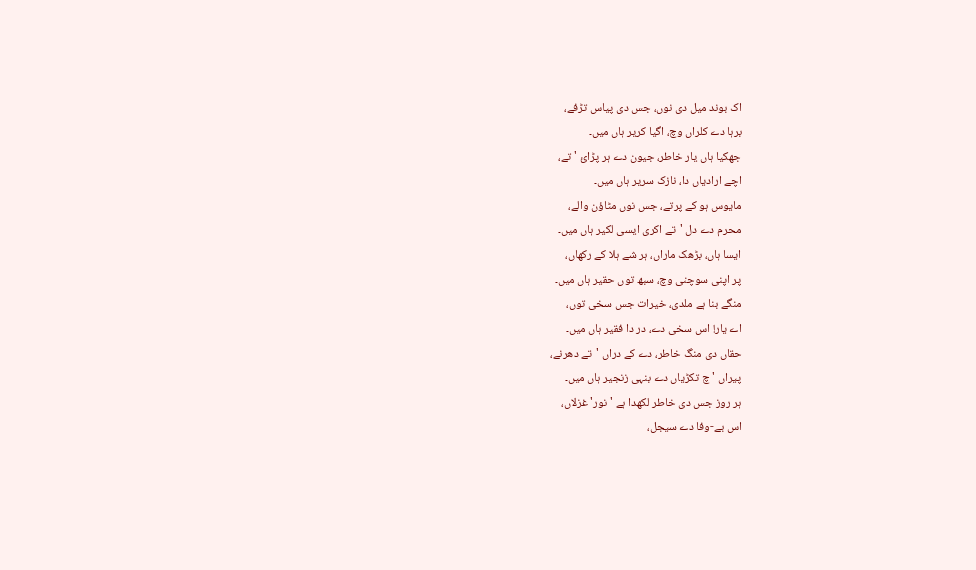اک بوند میل دی نوں، جس دی پیاس تڑفے،
برہا دے کلراں وچ، اگیا کریر ہاں میں۔
جھکیا ہاں یار خاطر، جیون دے ہر پڑائ 'تے،
اچے ارادیاں دا، نازک سریر ہاں میں۔
مایوس ہو کے پرتے، جس نوں مٹاؤن والے،
محرم دے دل 'تے اکری ایسی لکیر ہاں میں۔
ایسا ہاں، بڑھک ماراں، ہر شے ہلا کے رکھاں،
پر اپنی سوچنی وچ، سبھ توں حقیر ہاں میں۔
منگے بنا ہے ملدی، خیرات جس سخی توں،
اے یار! اس سخی دے، در دا فقیر ہاں میں۔
حقاں دی منگ خاطر، دے کے دراں 'تے دھرنے،
پیراں 'چ تکڑیاں دے بنہی زنجیر ہاں میں۔
ہر روز جس دی خاطر لکھدا ہے 'نور' غزلاں،
اس بے-وفا دے سیجل،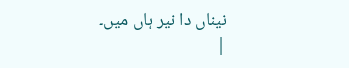نیناں دا نیر ہاں میں۔
|